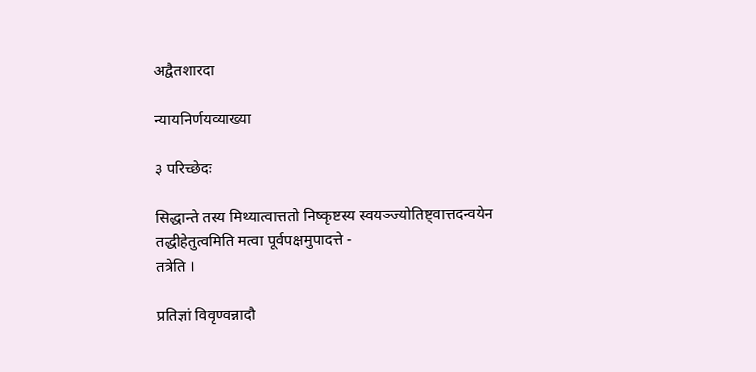अद्वैतशारदा

न्यायनिर्णयव्याख्या

३ परिच्छेदः

सिद्धान्ते तस्य मिथ्यात्वात्ततो निष्कृष्टस्य स्वयञ्ज्योतिष्ट्वात्तदन्वयेन तद्धीहेतुत्वमिति मत्वा पूर्वपक्षमुपादत्ते -
तत्रेति ।

प्रतिज्ञां विवृण्वन्नादौ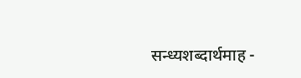सन्ध्यशब्दार्थमाह -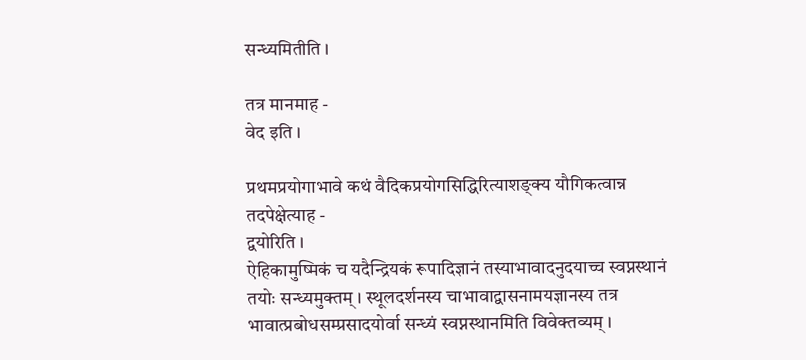सन्ध्यमितीति ।

तत्र मानमाह -
वेद इति ।

प्रथमप्रयोगाभावे कथं वैदिकप्रयोगसिद्धिरित्याशङ्क्य यौगिकत्वान्न तदपेक्षेत्याह -
द्वयोरिति ।
ऐहिकामुष्मिकं च यदैन्द्रियकं रूपादिज्ञानं तस्याभावादनुदयाच्च स्वप्नस्थानं तयोः सन्ध्यमुक्तम् । स्थूलदर्शनस्य चाभावाद्वासनामयज्ञानस्य तत्र भावात्प्रबोधसम्प्रसादयोर्वा सन्ध्यं स्वप्नस्थानमिति विवेक्तव्यम् ।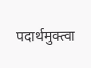पदार्थमुक्त्वा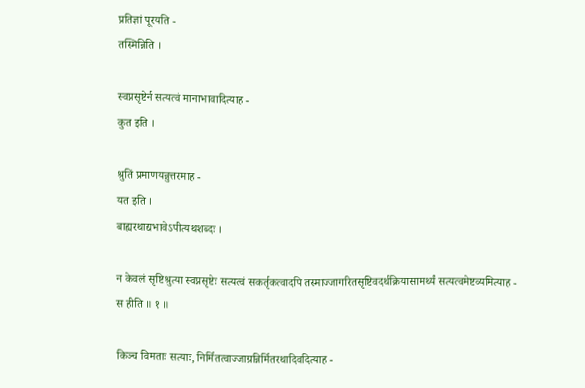प्रतिज्ञां पूरयति -
तस्मिन्निति ।

स्वप्नसृष्टेर्न सत्यत्वं मानाभावादित्याह -
कुत इति ।

श्रुतिं प्रमाणयन्नुत्तरमाह -
यत इति ।
बाह्यरथाद्यभावेऽपीत्यथशब्दः ।

न केवलं सृष्टिश्रुत्या स्वप्नसृष्टेः सत्यत्वं सकर्तृकत्वादपि तस्माज्जागरितसृष्टिवदर्थक्रियासामर्थ्यं सत्यत्वमेष्टव्यमित्याह -
स हीति ॥ १ ॥

किञ्च विमताः सत्याः, निर्मितत्वाज्जाग्रन्निर्मितरथादिवदित्याह -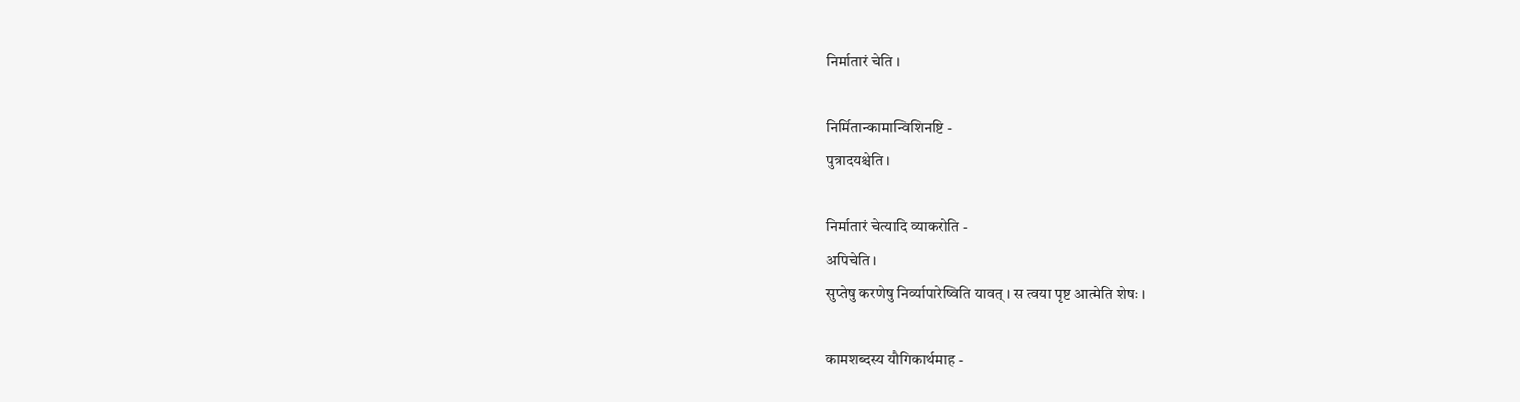निर्मातारं चेति ।

निर्मितान्कामान्विशिनष्टि -
पुत्रादयश्चेति ।

निर्मातारं चेत्यादि व्याकरोति -
अपिचेति ।
सुप्तेषु करणेषु निर्व्यापारेष्विति यावत् । स त्वया पृष्ट आत्मेति शेषः ।

कामशब्दस्य यौगिकार्थमाह -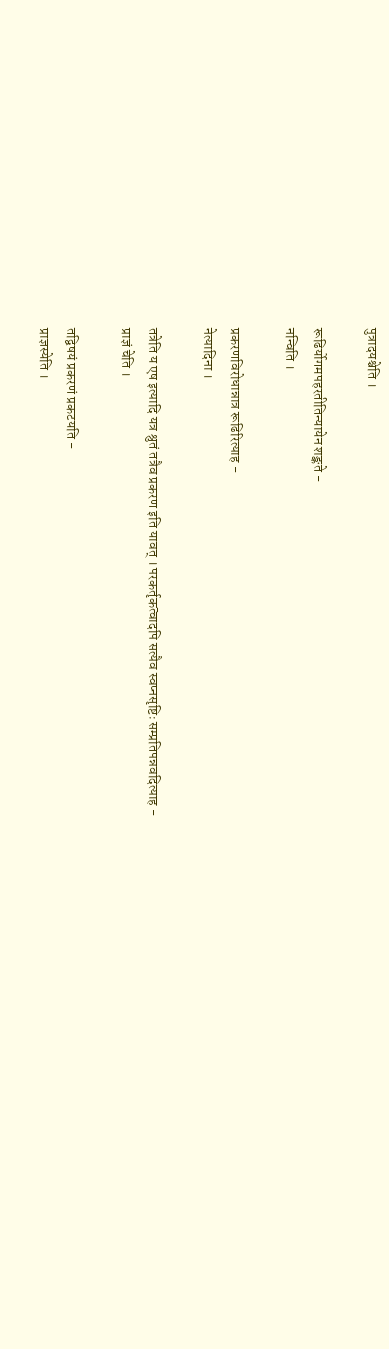पुत्रादयश्चेति ।

रूढिर्योगमपहरतीतिन्यायेन शङ्कते -
नन्विति ।

प्रकरणविरोधान्नात्र रूढिरित्याह -
नेत्यादिना ।

तत्रेति य एष इत्यादि यत्र श्रुतं तत्रैव प्रकरण इति यावत् । परकर्तृकत्वादपि सत्यैव स्वप्नसृष्टिः सम्प्रतिपन्नवदित्याह -
प्राज्ञं चेति ।

तद्विषयं प्रकरणं प्रकटयति -
प्राज्ञस्येति ।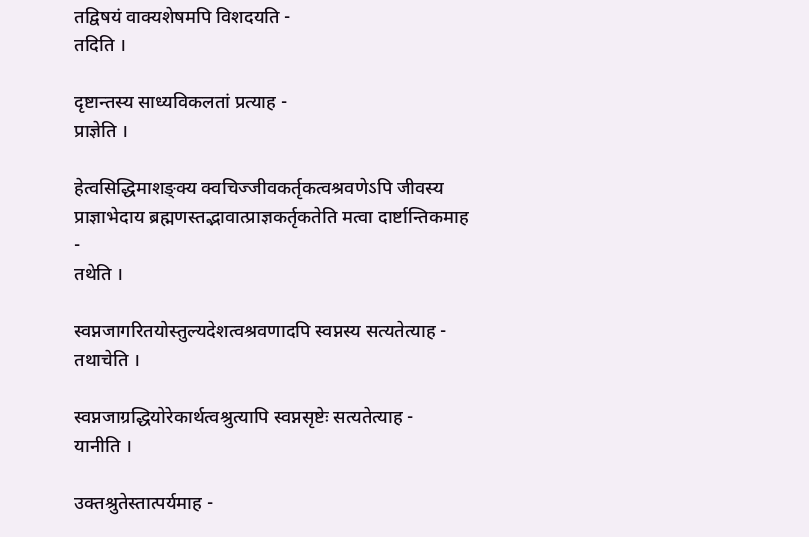तद्विषयं वाक्यशेषमपि विशदयति -
तदिति ।

दृष्टान्तस्य साध्यविकलतां प्रत्याह -
प्राज्ञेति ।

हेत्वसिद्धिमाशङ्क्य क्वचिज्जीवकर्तृकत्वश्रवणेऽपि जीवस्य प्राज्ञाभेदाय ब्रह्मणस्तद्भावात्प्राज्ञकर्तृकतेति मत्वा दार्ष्टान्तिकमाह -
तथेति ।

स्वप्नजागरितयोस्तुल्यदेशत्वश्रवणादपि स्वप्नस्य सत्यतेत्याह -
तथाचेति ।

स्वप्नजाग्रद्धियोरेकार्थत्वश्रुत्यापि स्वप्नसृष्टेः सत्यतेत्याह -
यानीति ।

उक्तश्रुतेस्तात्पर्यमाह -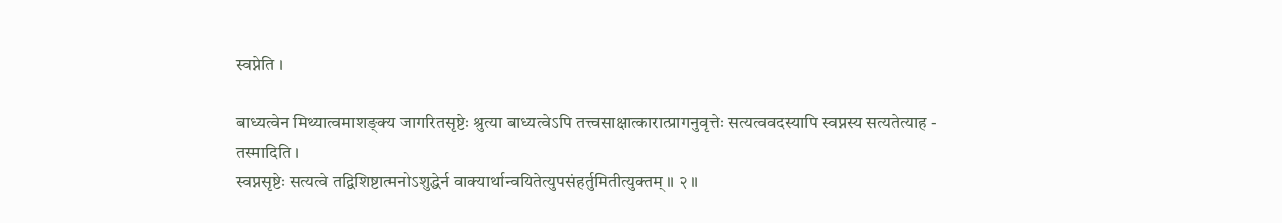स्वप्नेति ।

बाध्यत्वेन मिथ्यात्वमाशङ्क्य जागरितसृष्टेः श्रुत्या बाध्यत्वेऽपि तत्त्वसाक्षात्कारात्प्रागनुवृत्तेः सत्यत्ववदस्यापि स्वप्नस्य सत्यतेत्याह -
तस्मादिति ।
स्वप्नसृष्टेः सत्यत्वे तद्विशिष्टात्मनोऽशुद्धेर्न वाक्यार्थान्वयितेत्युपसंहर्तुमितीत्युक्तम् ॥ २ ॥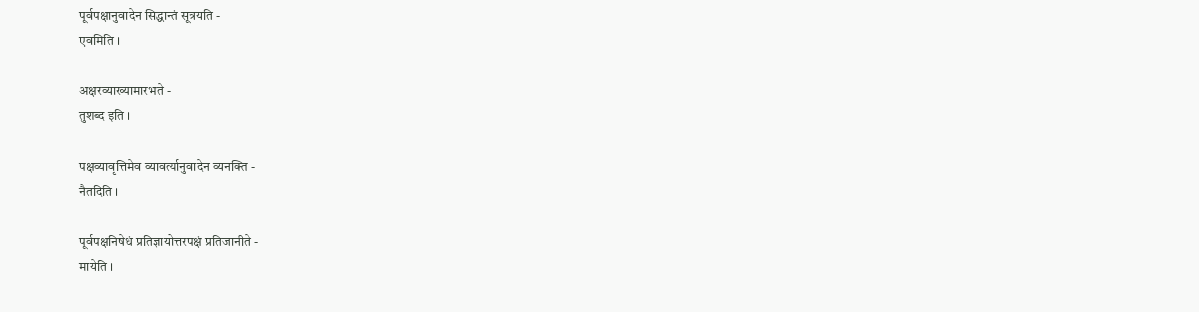पूर्वपक्षानुवादेन सिद्धान्तं सूत्रयति -
एवमिति ।

अक्षरव्याख्यामारभते -
तुशब्द इति ।

पक्षव्यावृत्तिमेव व्यावर्त्यानुवादेन व्यनक्ति -
नैतदिति ।

पूर्वपक्षनिषेधं प्रतिज्ञायोत्तरपक्षं प्रतिजानीते -
मायेति ।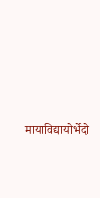मायाविद्यायोर्भेदो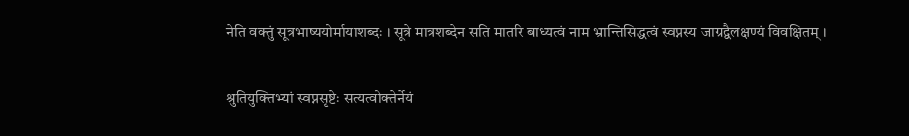नेति वक्तुं सूत्रभाष्ययोर्मायाशब्दः । सूत्रे मात्रशब्देन सति मातरि बाध्यत्वं नाम भ्रान्तिसिद्धत्वं स्वप्नस्य जाग्रद्वैलक्षण्यं विवक्षितम् ।

श्रुतियुक्तिभ्यां स्वप्नसृष्टेः सत्यत्वोक्तेर्नेयं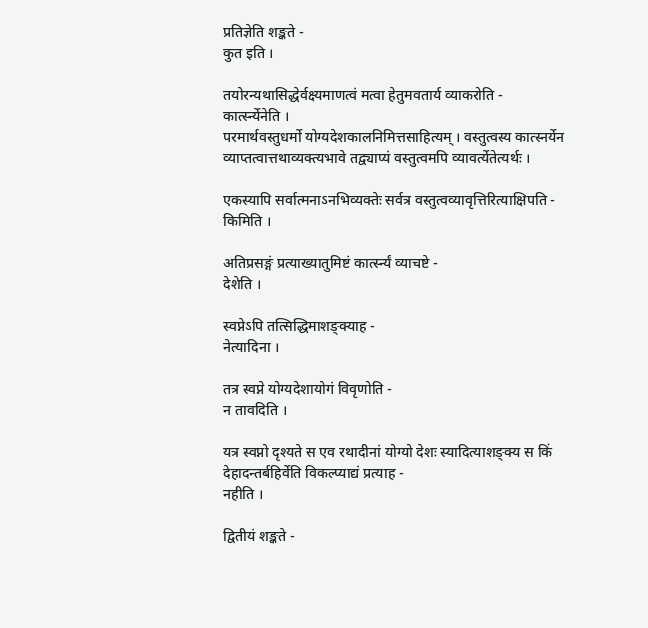प्रतिज्ञेति शङ्कते -
कुत इति ।

तयोरन्यथासिद्धेर्वक्ष्यमाणत्वं मत्वा हेतुमवतार्य व्याकरोति -
कार्त्स्न्येनेति ।
परमार्थवस्तुधर्मो योग्यदेशकालनिमित्तसाहित्यम् । वस्तुत्वस्य कात्स्नर्येन व्याप्तत्वात्तथाव्यक्त्यभावे तद्व्याप्यं वस्तुत्वमपि व्यावर्त्येतेत्यर्थः ।

एकस्यापि सर्वात्मनाऽनभिव्यक्तेः सर्वत्र वस्तुत्वव्यावृत्तिरित्याक्षिपति -
किमिति ।

अतिप्रसङ्गं प्रत्याख्यातुमिष्टं कार्त्स्न्यं व्याचष्टे -
देशेति ।

स्वप्नेऽपि तत्सिद्धिमाशङ्क्याह -
नेत्यादिना ।

तत्र स्वप्ने योग्यदेशायोगं विवृणोति -
न तावदिति ।

यत्र स्वप्नो दृश्यते स एव रथादीनां योग्यो देशः स्यादित्याशङ्क्य स किं देहादन्तर्बहिर्वेति विकल्प्याद्यं प्रत्याह -
नहीति ।

द्वितीयं शङ्कते -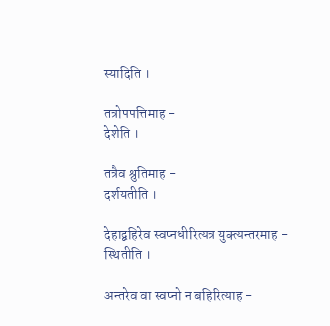स्यादिति ।

तत्रोपपत्तिमाह -
देशेति ।

तत्रैव श्रुतिमाह -
दर्शयतीति ।

देहाद्बहिरेव स्वप्नधीरित्यत्र युक्त्यन्तरमाह -
स्थितीति ।

अन्तरेव वा स्वप्नो न बहिरित्याह -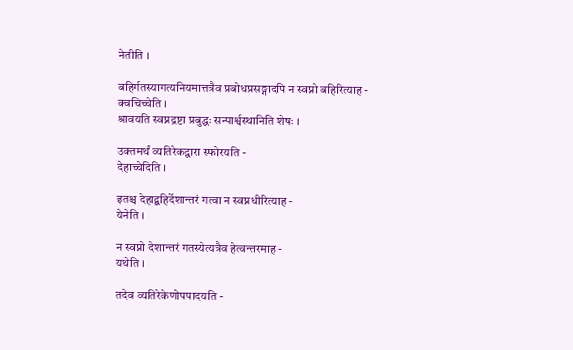नेतीति ।

बहिर्गतस्यागत्यनियमात्तत्रैव प्रबोधप्रसङ्गादपि न स्वप्नो बहिरित्याह -
क्वचिच्चेति ।
श्रावयति स्वप्नद्रष्टा प्रबुद्धः सन्पार्श्वस्थानिति शेषः ।

उक्तमर्थं व्यतिरेकद्वारा स्फोरयति -
देहाच्चेदिति ।

इतश्च देहाद्बहिर्देशान्तरं गत्वा न स्वप्नधीरित्याह -
येनेति ।

न स्वप्नो देशान्तरं गतस्येत्यत्रैव हेत्वन्तरमाह -
यथेति ।

तदेव व्यतिरेकेणोपपादयति -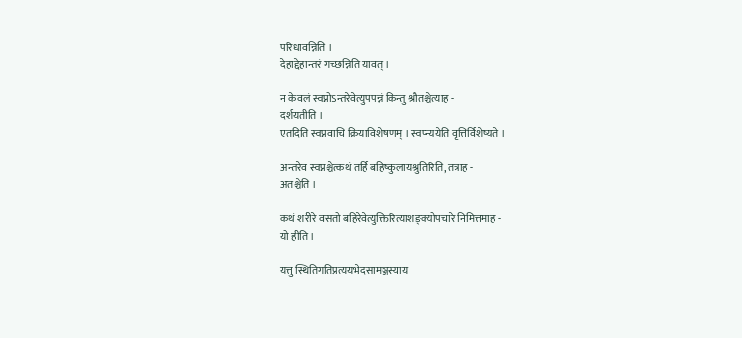परिधावन्निति ।
देहाद्देहान्तरं गच्छन्निति यावत् ।

न केवलं स्वप्नोऽन्तरेवेत्युपपन्नं किन्तु श्रौतश्चेत्याह -
दर्शयतीति ।
एतदिति स्वप्नवाचि क्रियाविशेषणम् । स्वप्न्ययेति वृत्तिर्विशेष्यते ।

अन्तरेव स्वप्नश्चेत्कथं तर्हि बहिष्कुलायश्रुतिरिति, तत्राह -
अतश्चेति ।

कथं शरीरे वसतो बहिरेवेत्युक्तिरित्याशङ्क्योपचारे निमित्तमाह -
यो हीति ।

यत्तु स्थितिगतिप्रत्ययभेदसामञ्जस्याय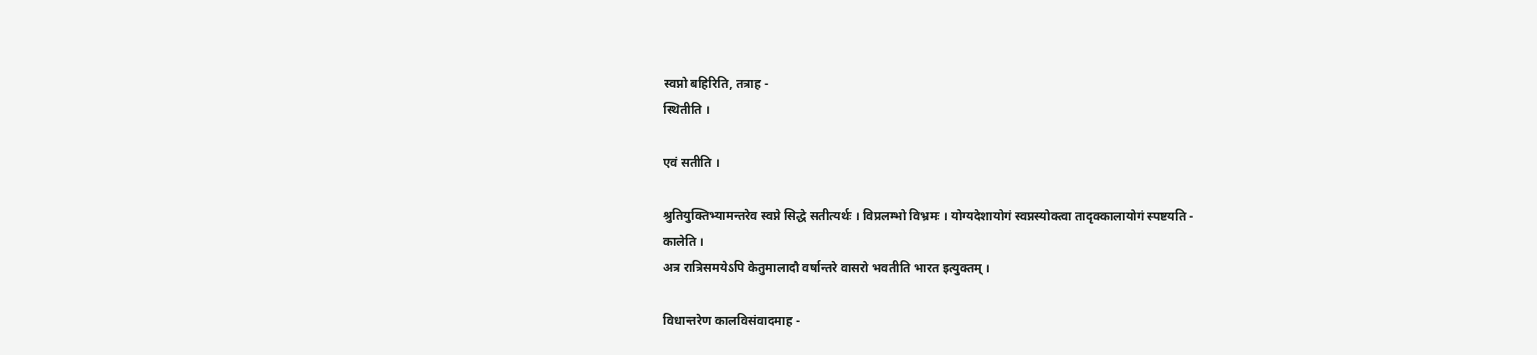स्वप्नो बहिरिति, तत्राह -
स्थितीति ।

एवं सतीति ।

श्रुतियुक्तिभ्यामन्तरेव स्वप्ने सिद्धे सतीत्यर्थः । विप्रलम्भो विभ्रमः । योग्यदेशायोगं स्वप्नस्योक्त्वा तादृक्कालायोगं स्पष्टयति -
कालेति ।
अत्र रात्रिसमयेऽपि केतुमालादौ वर्षान्तरे वासरो भवतीति भारत इत्युक्तम् ।

विधान्तरेण कालविसंवादमाह -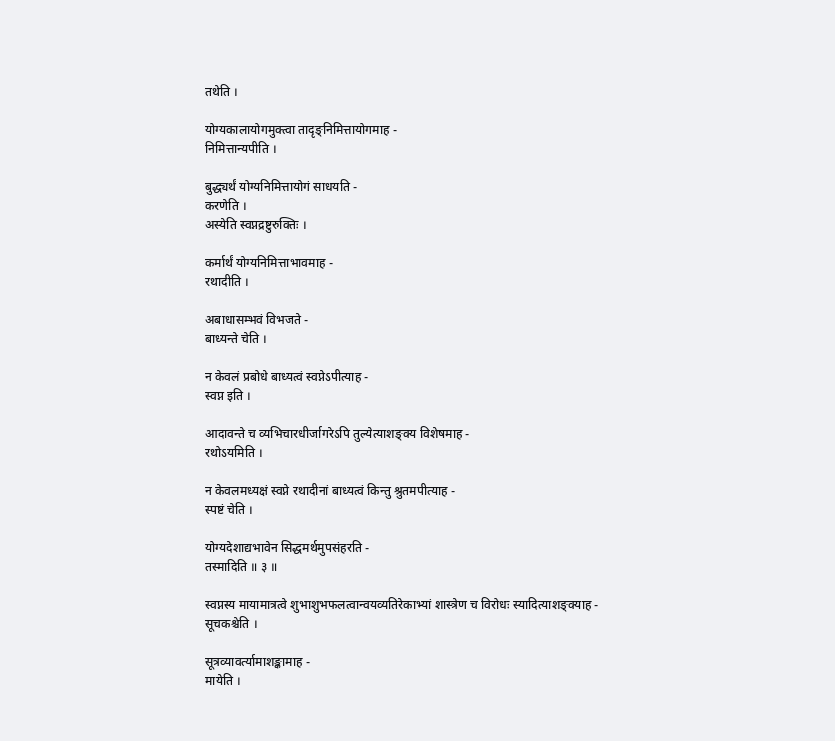तथेति ।

योग्यकालायोगमुक्त्वा तादृङ्निमित्तायोगमाह -
निमित्तान्यपीति ।

बुद्ध्यर्थं योग्यनिमित्तायोगं साधयति -
करणेति ।
अस्येति स्वप्नद्रष्टुरुक्तिः ।

कर्मार्थं योग्यनिमित्ताभावमाह -
रथादीति ।

अबाधासम्भवं विभजते -
बाध्यन्ते चेति ।

न केवलं प्रबोधे बाध्यत्वं स्वप्नेऽपीत्याह -
स्वप्न इति ।

आदावन्ते च व्यभिचारधीर्जागरेऽपि तुल्येत्याशङ्क्य विशेषमाह -
रथोऽयमिति ।

न केवलमध्यक्षं स्वप्ने रथादीनां बाध्यत्वं किन्तु श्रुतमपीत्याह -
स्पष्टं चेति ।

योग्यदेशाद्यभावेन सिद्धमर्थमुपसंहरति -
तस्मादिति ॥ ३ ॥

स्वप्नस्य मायामात्रत्वे शुभाशुभफलत्वान्वयव्यतिरेकाभ्यां शास्त्रेण च विरोधः स्यादित्याशङ्क्याह -
सूचकश्चेति ।

सूत्रव्यावर्त्यामाशङ्कामाह -
मायेति ।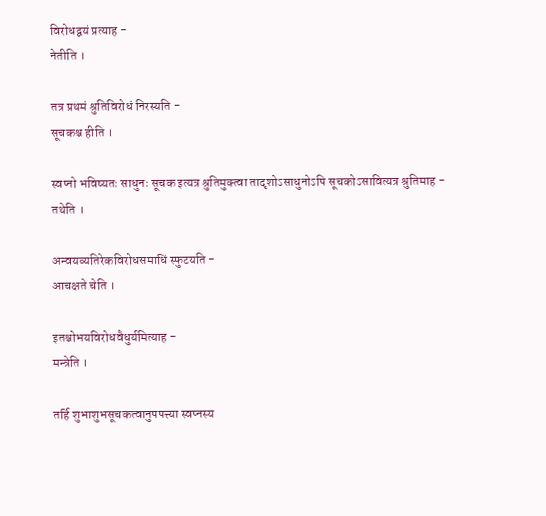विरोधद्वयं प्रत्याह -
नेतीति ।

तत्र प्रथमं श्रुतिविरोधं निरस्यति -
सूचकश्च हीति ।

स्वप्नो भविष्यतः साधुनः सूचक इत्यत्र श्रुतिमुक्त्वा तादृशोऽसाधुनोऽपि सूचकोऽसावित्यत्र श्रुतिमाह -
तथेति ।

अन्वयव्यतिरेकविरोधसमाधिं स्फुटयति -
आचक्षते चेति ।

इतश्चोभयविरोधवैधुर्यमित्याह -
मन्त्रेति ।

तर्हि शुभाशुभसूचकत्वानुपपत्त्या स्वप्नस्य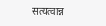सत्यत्वान्न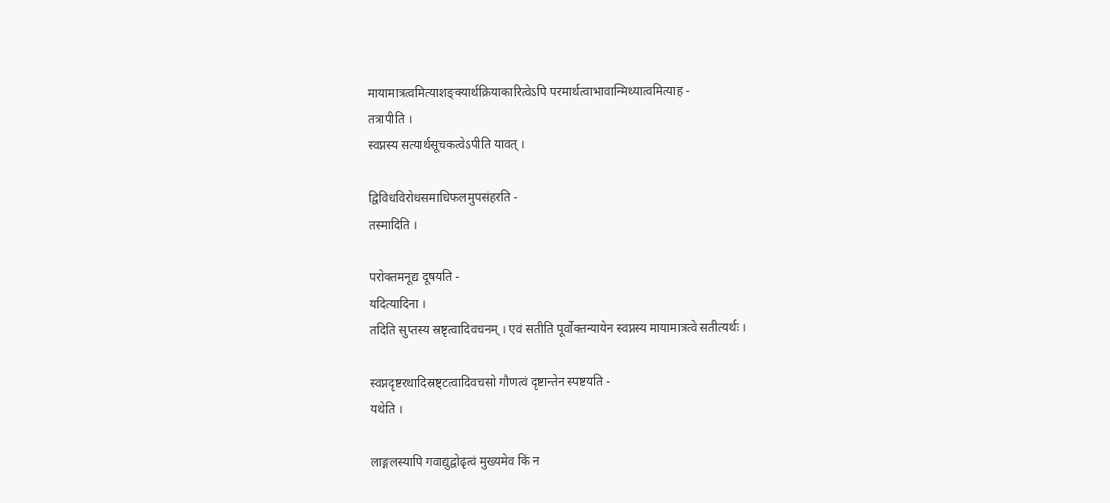मायामात्रत्वमित्याशङ्क्यार्थक्रियाकारित्वेऽपि परमार्थत्वाभावान्मिथ्यात्वमित्याह -
तत्रापीति ।
स्वप्नस्य सत्यार्थसूचकत्वेऽपीति यावत् ।

द्विविधविरोधसमाधिफलमुपसंहरति -
तस्मादिति ।

परोक्तमनूद्य दूषयति -
यदित्यादिना ।
तदिति सुप्तस्य स्रष्टृत्वादिवचनम् । एवं सतीति पूर्वोक्तन्यायेन स्वप्नस्य मायामात्रत्वे सतीत्यर्थः ।

स्वप्नदृष्टरथादिस्रष्ट्टत्वादिवचसो गौणत्वं दृष्टान्तेन स्पष्टयति -
यथेति ।

लाङ्गलस्यापि गवाद्युद्वोढृत्वं मुख्यमेव किं न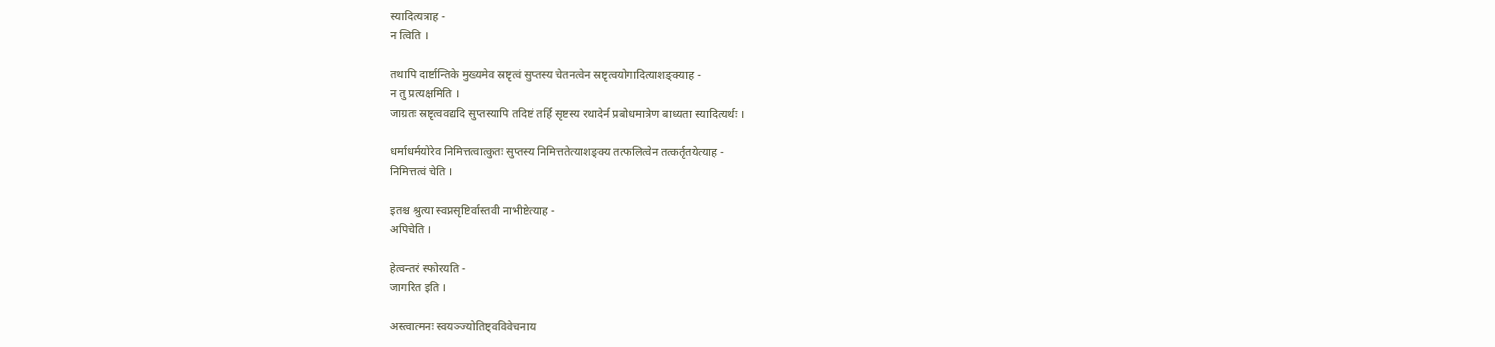स्यादित्यत्राह -
न त्विति ।

तथापि दार्ष्टान्तिके मुख्यमेव स्रष्टृत्वं सुप्तस्य चेतनत्वेन स्रष्टृत्वयोगादित्याशङ्क्याह -
न तु प्रत्यक्षमिति ।
जाग्रतः स्रष्टृत्ववद्यदि सुप्तस्यापि तदिष्टं तर्हि सृष्टस्य रथादेर्न प्रबोधमात्रेण बाध्यता स्यादित्यर्थः ।

धर्माधर्मयोरेव निमित्तत्वात्कुतः सुप्तस्य निमित्ततेत्याशङ्क्य तत्फलित्वेन तत्कर्तृतयेत्याह -
निमित्तत्वं चेति ।

इतश्च श्रुत्या स्वप्नसृष्टिर्वास्तवी नाभीष्टेत्याह -
अपिचेति ।

हेत्वन्तरं स्फोरयति -
जागरित इति ।

अस्त्वात्मनः स्वयञ्ज्योतिष्ट्वविवेचनाय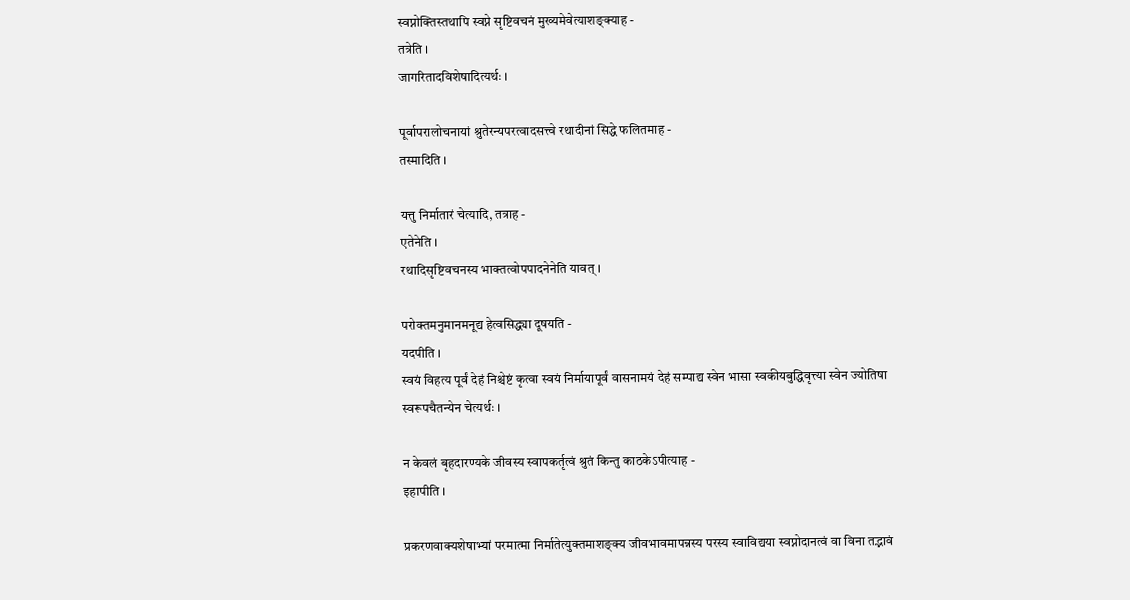स्वप्नोक्तिस्तथापि स्वप्ने सृष्टिवचनं मुख्यमेवेत्याशङ्क्याह -
तत्रेति ।
जागरितादविशेषादित्यर्थः ।

पूर्वापरालोचनायां श्रुतेरन्यपरत्वादसत्त्वे रथादीनां सिद्धे फलितमाह -
तस्मादिति ।

यत्तु निर्मातारं चेत्यादि, तत्राह -
एतेनेति ।
रथादिसृष्टिवचनस्य भाक्तत्वोपपादनेनेति यावत् ।

परोक्तमनुमानमनूद्य हेत्वसिद्ध्या दूषयति -
यदपीति ।
स्वयं विहत्य पूर्वं देहं निश्चेष्टं कृत्वा स्वयं निर्मायापूर्वं वासनामयं देहं सम्पाद्य स्वेन भासा स्वकीयबुद्धिवृत्त्या स्वेन ज्योतिषा स्वरूपचैतन्येन चेत्यर्थः ।

न केवलं बृहदारण्यके जीवस्य स्वापकर्तृत्वं श्रुतं किन्तु काठकेऽपीत्याह -
इहापीति ।

प्रकरणवाक्यशेषाभ्यां परमात्मा निर्मातेत्युक्तमाशङ्क्य जीवभावमापन्नस्य परस्य स्वाविद्यया स्वप्नोदानत्वं वा विना तद्भावं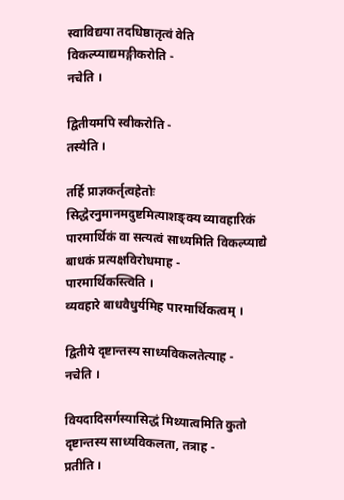स्वाविद्यया तदधिष्ठातृत्वं वेति विकल्प्याद्यमङ्गीकरोति -
नचेति ।

द्वितीयमपि स्वीकरोति -
तस्येति ।

तर्हि प्राज्ञकर्तृत्वहेतोः सिद्धेरनुमानमदुष्टमित्याशङ्क्य व्यावहारिकं पारमार्थिकं वा सत्यत्वं साध्यमिति विकल्प्याद्ये बाधकं प्रत्यक्षविरोधमाह -
पारमार्थिकस्त्विति ।
व्यवहारे बाधवैधुर्यमिह पारमार्थिकत्वम् ।

द्वितीये दृष्टान्तस्य साध्यविकलतेत्याह -
नचेति ।

वियदादिसर्गस्यासिद्धं मिथ्यात्वमिति कुतो दृष्टान्तस्य साध्यविकलता, तत्राह -
प्रतीति ।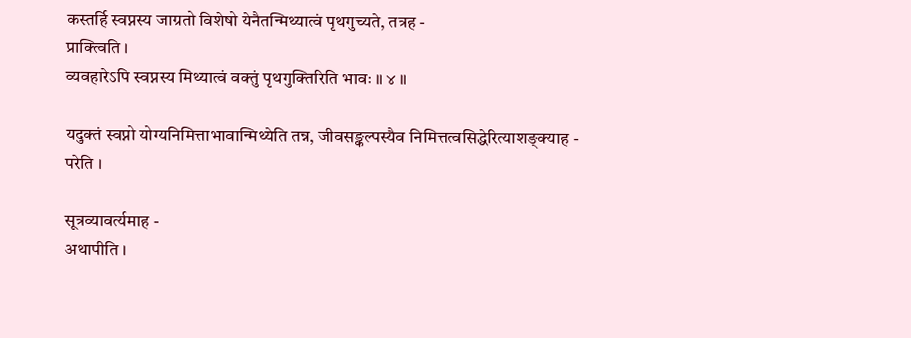कस्तर्हि स्वप्नस्य जाग्रतो विशेषो येनैतन्मिथ्यात्वं पृथगुच्यते, तत्रह -
प्राक्त्विति ।
व्यवहारेऽपि स्वप्नस्य मिथ्यात्वं वक्तुं पृथगुक्तिरिति भावः ॥ ४ ॥

यदुक्तं स्वप्नो योग्यनिमित्ताभावान्मिथ्येति तन्न, जीवसङ्कल्पस्यैव निमित्तत्वसिद्धेरित्याशङ्क्याह -
परेति ।

सूत्रव्यावर्त्यमाह -
अथापीति ।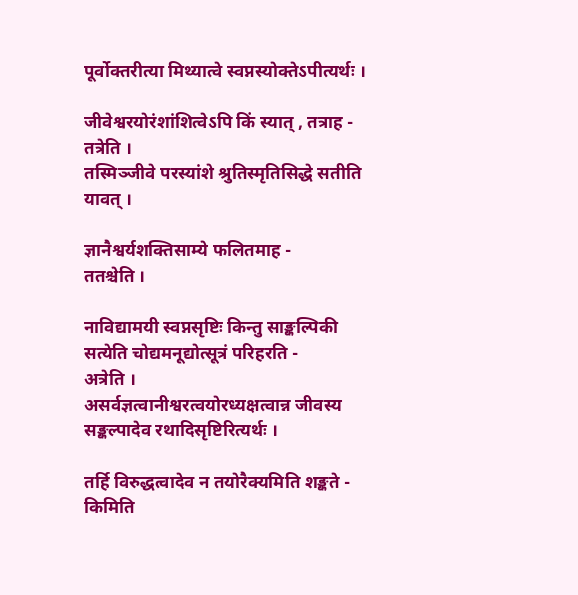पूर्वोक्तरीत्या मिथ्यात्वे स्वप्नस्योक्तेऽपीत्यर्थः ।

जीवेश्वरयोरंशांशित्वेऽपि किं स्यात् , तत्राह -
तत्रेति ।
तस्मिञ्जीवे परस्यांशे श्रुतिस्मृतिसिद्धे सतीति यावत् ।

ज्ञानैश्वर्यशक्तिसाम्ये फलितमाह -
ततश्चेति ।

नाविद्यामयी स्वप्नसृष्टिः किन्तु साङ्कल्पिकी सत्येति चोद्यमनूद्योत्सूत्रं परिहरति -
अत्रेति ।
असर्वज्ञत्वानीश्वरत्वयोरध्यक्षत्वान्न जीवस्य सङ्कल्पादेव रथादिसृष्टिरित्यर्थः ।

तर्हि विरुद्धत्वादेव न तयोरैक्यमिति शङ्कते -
किमिति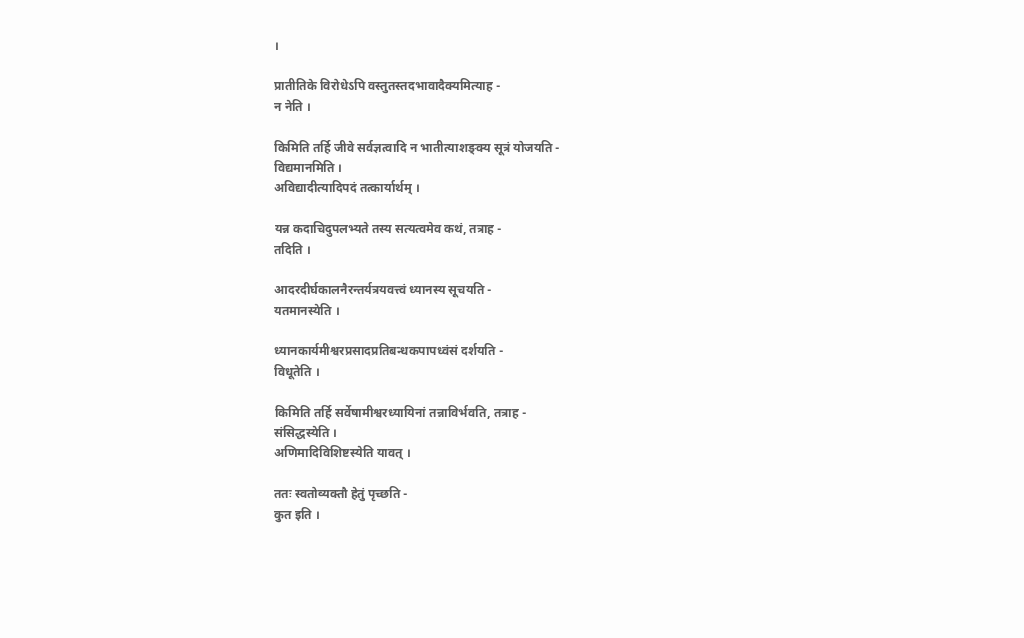।

प्रातीतिके विरोधेऽपि वस्तुतस्तदभावादैक्यमित्याह -
न नेति ।

किमिति तर्हि जीवे सर्वज्ञत्वादि न भातीत्याशङ्क्य सूत्रं योजयति -
विद्यमानमिति ।
अविद्यादीत्यादिपदं तत्कार्यार्थम् ।

यन्न कदाचिदुपलभ्यते तस्य सत्यत्वमेव कथं, तत्राह -
तदिति ।

आदरदीर्घकालनैरन्तर्यत्रयवत्त्वं ध्यानस्य सूचयति -
यतमानस्येति ।

ध्यानकार्यमीश्वरप्रसादप्रतिबन्धकपापध्वंसं दर्शयति -
विधूतेति ।

किमिति तर्हि सर्वेषामीश्वरध्यायिनां तन्नाविर्भवति, तत्राह -
संसिद्धस्येति ।
अणिमादिविशिष्टस्येति यावत् ।

ततः स्वतोव्यक्तौ हेतुं पृच्छति -
कुत इति ।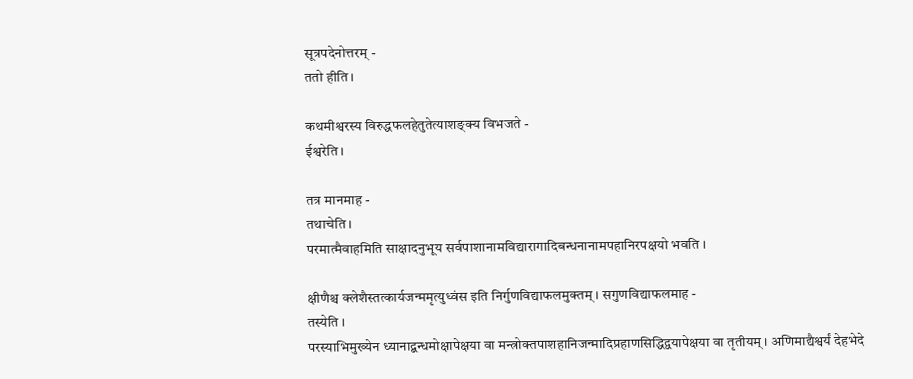सूत्रपदेनोत्तरम् -
ततो हीति ।

कथमीश्वरस्य विरुद्धफलहेतुतेत्याशङ्क्य विभजते -
ईश्वरेति ।

तत्र मानमाह -
तथाचेति ।
परमात्मैवाहमिति साक्षादनुभूय सर्वपाशानामविद्यारागादिबन्धनानामपहानिरपक्षयो भवति ।

क्षीणैश्च क्लेशैस्तत्कार्यजन्ममृत्युध्वंस इति निर्गुणविद्याफलमुक्तम् । सगुणविद्याफलमाह -
तस्येति ।
परस्याभिमुख्येन ध्यानाद्बन्धमोक्षापेक्षया वा मन्त्रोक्तपाशहानिजन्मादिप्रहाणसिद्धिद्वयापेक्षया वा तृतीयम् । अणिमाद्यैश्वर्यं देहभेदे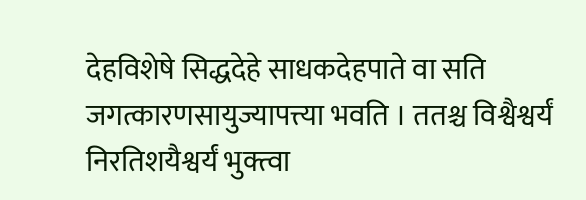देहविशेषे सिद्धदेहे साधकदेहपाते वा सति जगत्कारणसायुज्यापत्त्या भवति । ततश्च विश्वैश्वर्यं निरतिशयैश्वर्यं भुक्त्वा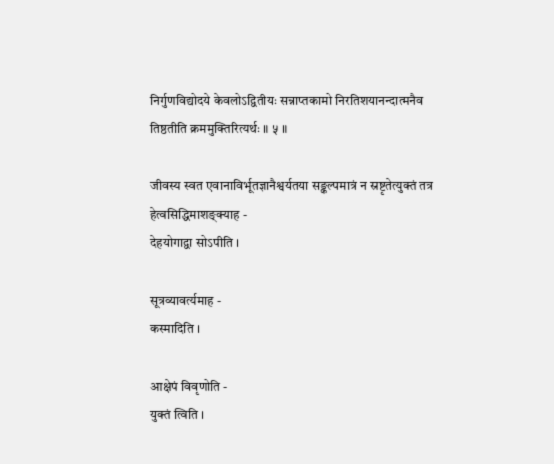निर्गुणविद्योदये केवलोऽद्वितीयः सन्नाप्तकामो निरतिशयानन्दात्मनैव तिष्ठतीति क्रममुक्तिरित्यर्थः ॥ ५ ॥

जीवस्य स्वत एवानाविर्भूतज्ञानैश्वर्यतया सङ्कल्पमात्रं न स्रष्टृतेत्युक्तं तत्र हेत्वसिद्धिमाशङ्क्याह -
देहयोगाद्वा सोऽपीति ।

सूत्रव्यावर्त्यमाह -
कस्मादिति ।

आक्षेपं विवृणोति -
युक्तं त्विति ।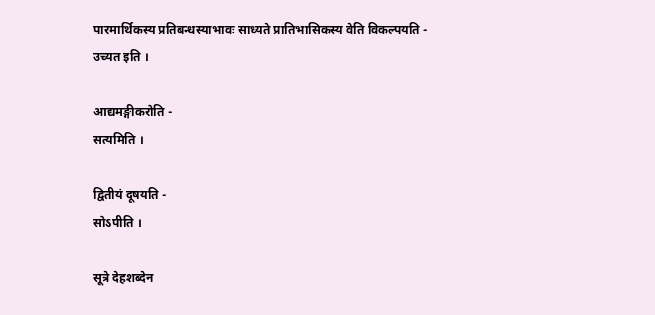पारमार्थिकस्य प्रतिबन्धस्याभावः साध्यते प्रातिभासिकस्य वेति विकल्पयति -
उच्यत इति ।

आद्यमङ्गीकरोति -
सत्यमिति ।

द्वितीयं दूषयति -
सोऽपीति ।

सूत्रे देहशब्देन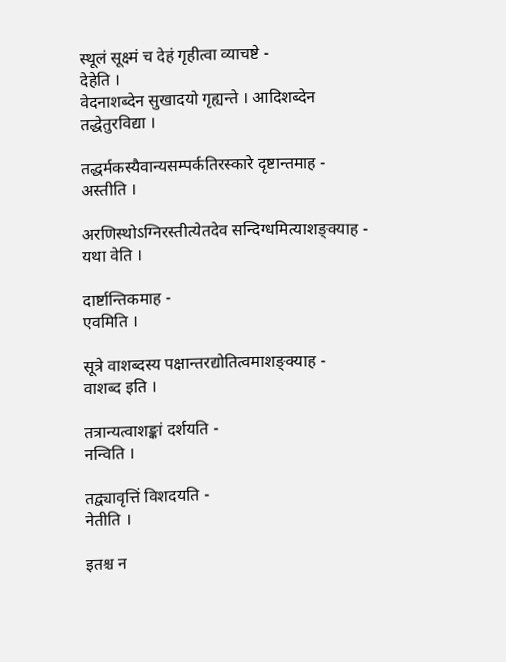स्थूलं सूक्ष्मं च देहं गृहीत्वा व्याचष्टे -
देहेति ।
वेदनाशब्देन सुखादयो गृह्यन्ते । आदिशब्देन तद्धेतुरविद्या ।

तद्धर्मकस्यैवान्यसम्पर्कतिरस्कारे दृष्टान्तमाह -
अस्तीति ।

अरणिस्थोऽग्निरस्तीत्येतदेव सन्दिग्धमित्याशङ्क्याह -
यथा वेति ।

दार्ष्टान्तिकमाह -
एवमिति ।

सूत्रे वाशब्दस्य पक्षान्तरद्योतित्वमाशङ्क्याह -
वाशब्द इति ।

तत्रान्यत्वाशङ्कां दर्शयति -
नन्विति ।

तद्व्यावृत्तिं विशदयति -
नेतीति ।

इतश्च न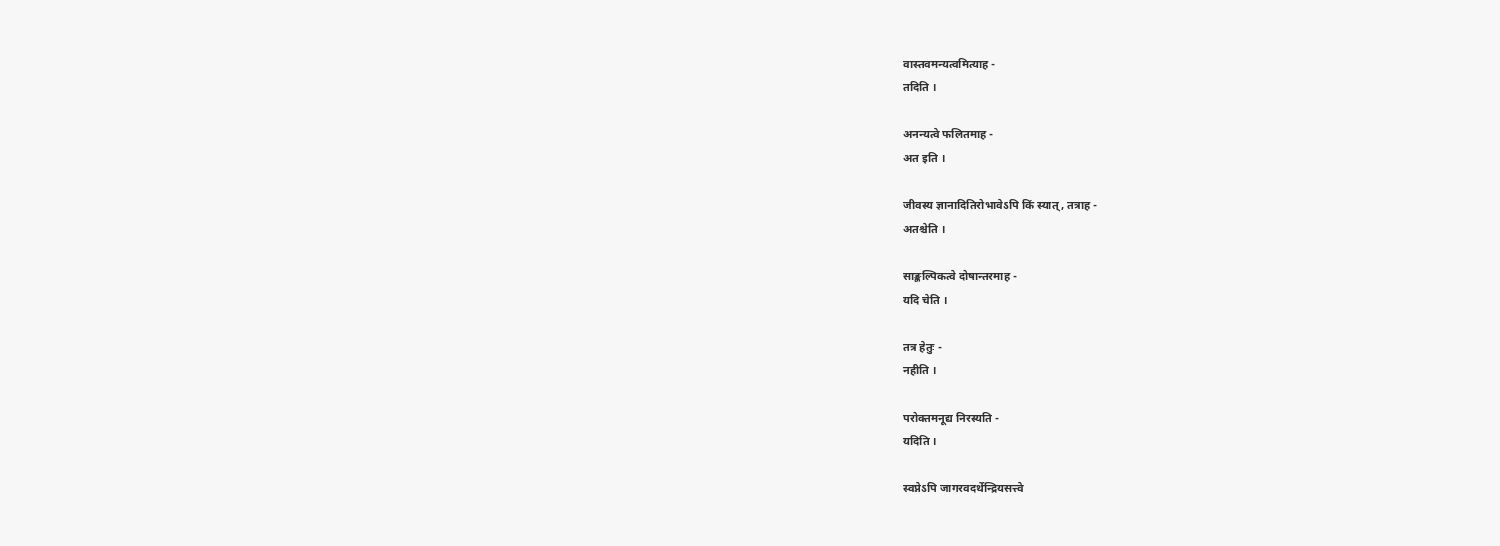वास्तवमन्यत्वमित्याह -
तदिति ।

अनन्यत्वे फलितमाह -
अत इति ।

जीवस्य ज्ञानादितिरोभावेऽपि किं स्यात् , तत्राह -
अतश्चेति ।

साङ्कल्पिकत्वे दोषान्तरमाह -
यदि चेति ।

तत्र हेतुः -
नहीति ।

परोक्तमनूद्य निरस्यति -
यदिति ।

स्वप्नेऽपि जागरवदर्थेन्द्रियसत्त्वे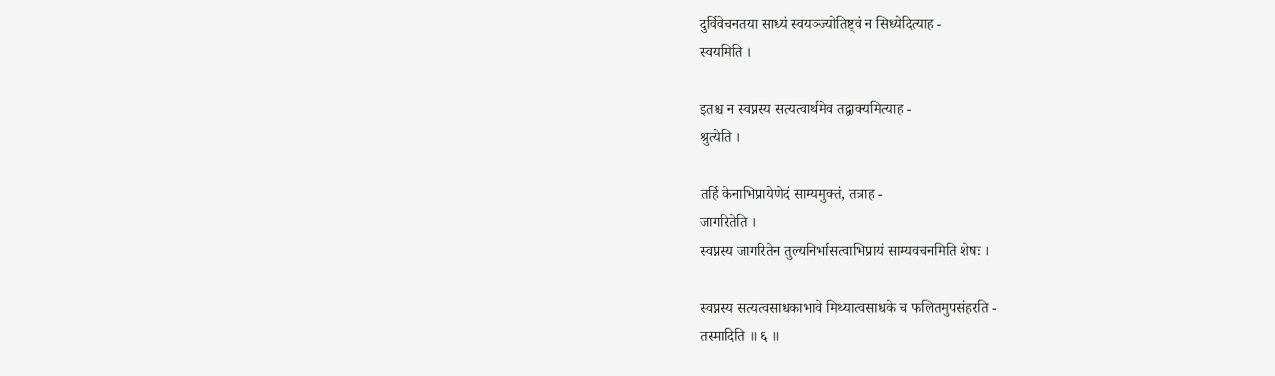दुर्विवेचनतया साध्यं स्वयञ्ज्योतिष्ट्वं न सिध्येदित्याह -
स्वयमिति ।

इतश्च न स्वप्नस्य सत्यत्वार्थमेव तद्वाक्यमित्याह -
श्रुत्येति ।

तर्हि केनाभिप्रायेणेदं साम्यमुक्तं, तत्राह -
जागरितेति ।
स्वप्नस्य जागरितेन तुल्यनिर्भासत्वाभिप्रायं साम्यवचनमिति शेषः ।

स्वप्नस्य सत्यत्वसाधकाभावे मिथ्यात्वसाधके च फलितमुपसंहरति -
तस्मादिति ॥ ६ ॥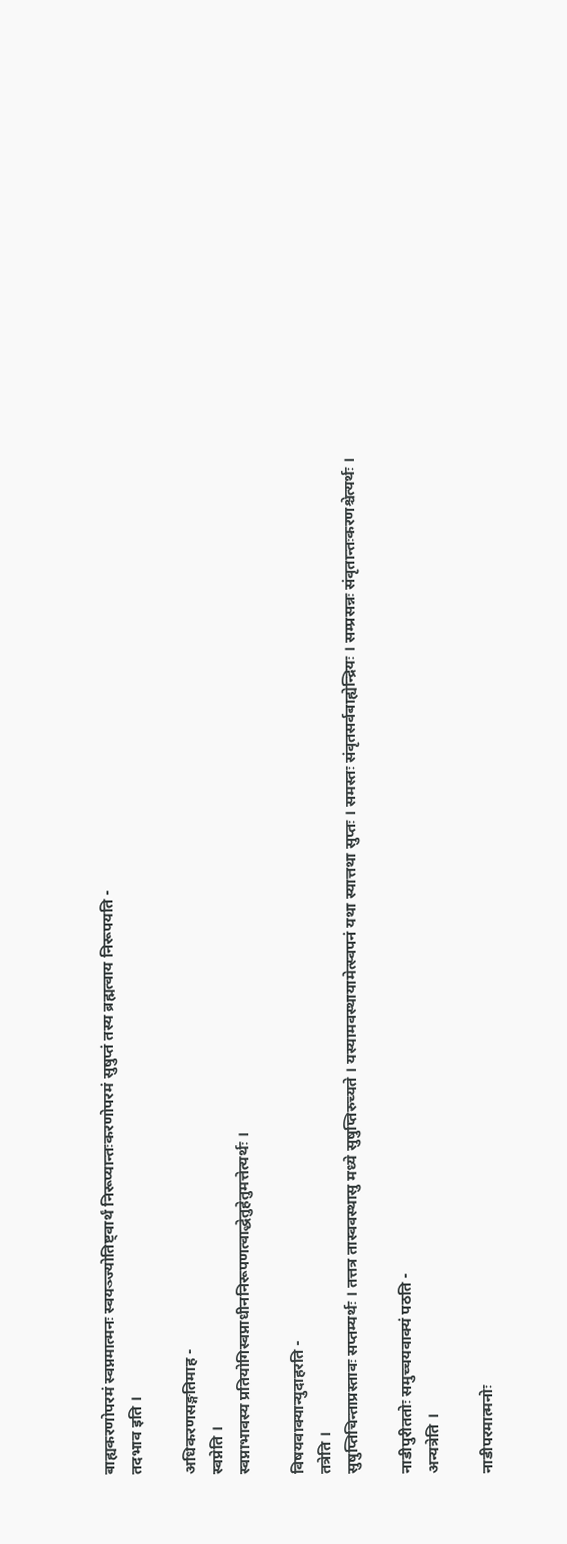बाह्यकरणोपरमं स्वप्नमात्मनः स्वयञ्ज्योतिष्ट्वार्थं निरूप्यान्तःकरणोपरमं सुषुप्तं तस्य ब्रह्मत्वाय निरूपयति -
तदभाव इति ।

अधिकरणसङ्गतिमाह -
स्वप्नेति ।
स्वप्नाभावस्य प्रतियोगिस्वप्नाधीननिरूपणत्वाद्धेतुहेतुमत्तेत्यर्थः ।

विषयवाक्यान्युदाहरति -
तत्रेति ।
सुषुप्तिचिन्ताप्रस्तावः सप्तम्यर्थः । तत्तत्र तास्ववस्थासु मध्ये सुषुप्तिरुच्यते । यस्यामवस्थायामेत्स्वपनं यथा स्यात्तथा सुप्तः । समस्तः संवृतसर्वबाह्येन्द्रियः । सम्प्रसन्नः संवृतान्तःकरणश्चेत्यर्थः ।

नाडीपुरीततोः समुच्चयवाक्यं पठति -
अन्यत्रेति ।

नाडीपरमात्मनोः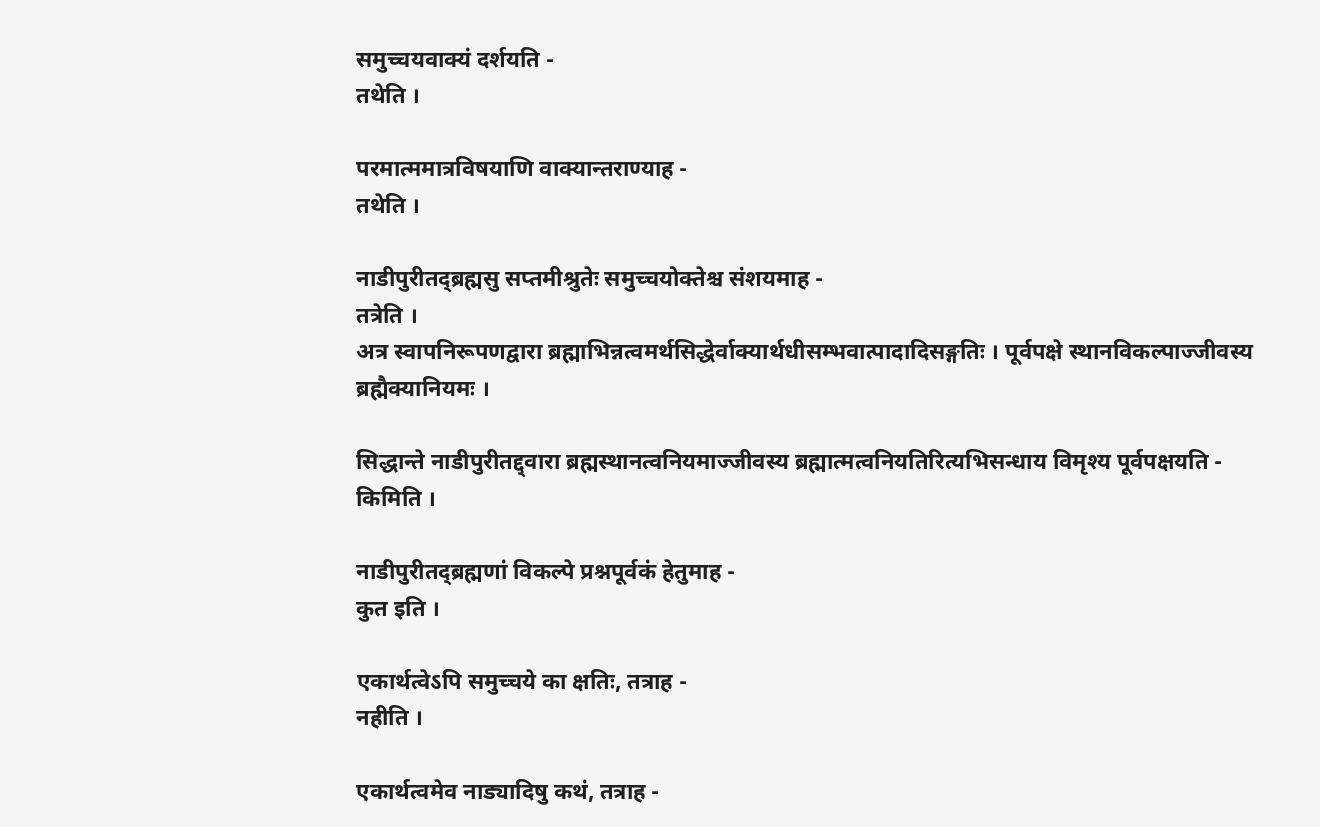समुच्चयवाक्यं दर्शयति -
तथेति ।

परमात्ममात्रविषयाणि वाक्यान्तराण्याह -
तथेति ।

नाडीपुरीतद्ब्रह्मसु सप्तमीश्रुतेः समुच्चयोक्तेश्च संशयमाह -
तत्रेति ।
अत्र स्वापनिरूपणद्वारा ब्रह्माभिन्नत्वमर्थसिद्धेर्वाक्यार्थधीसम्भवात्पादादिसङ्गतिः । पूर्वपक्षे स्थानविकल्पाज्जीवस्य ब्रह्मैक्यानियमः ।

सिद्धान्ते नाडीपुरीतद्द्वारा ब्रह्मस्थानत्वनियमाज्जीवस्य ब्रह्मात्मत्वनियतिरित्यभिसन्धाय विमृश्य पूर्वपक्षयति -
किमिति ।

नाडीपुरीतद्ब्रह्मणां विकल्पे प्रश्नपूर्वकं हेतुमाह -
कुत इति ।

एकार्थत्वेऽपि समुच्चये का क्षतिः, तत्राह -
नहीति ।

एकार्थत्वमेव नाड्यादिषु कथं, तत्राह -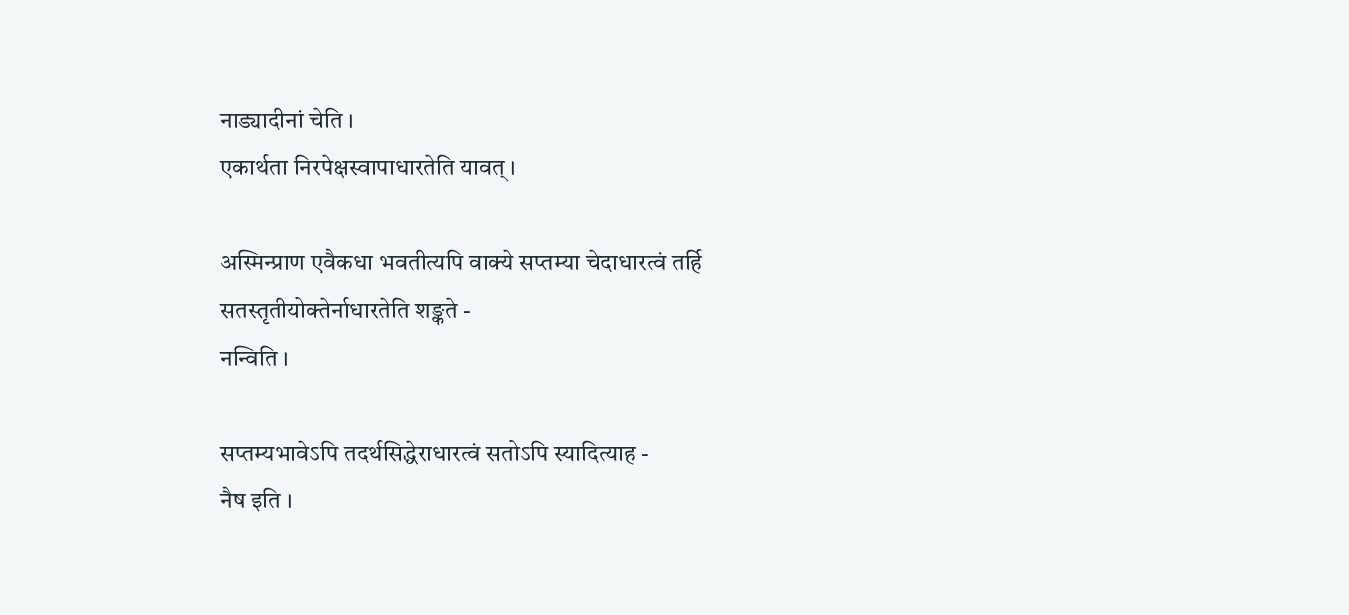नाड्यादीनां चेति ।
एकार्थता निरपेक्षस्वापाधारतेति यावत् ।

अस्मिन्प्राण एवैकधा भवतीत्यपि वाक्ये सप्तम्या चेदाधारत्वं तर्हि सतस्तृतीयोक्तेर्नाधारतेति शङ्कते -
नन्विति ।

सप्तम्यभावेऽपि तदर्थसिद्धेराधारत्वं सतोऽपि स्यादित्याह -
नैष इति ।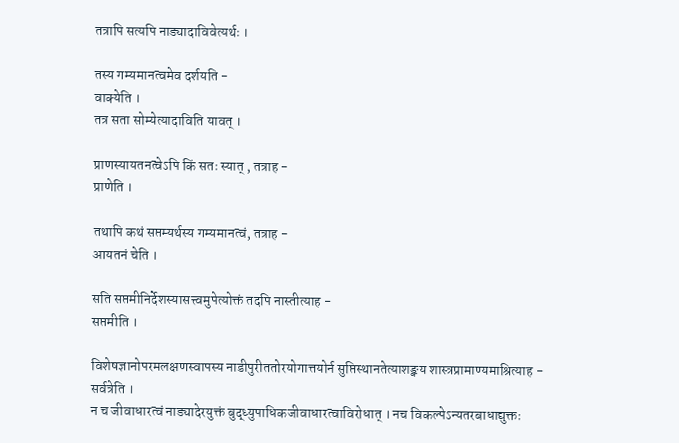तत्रापि सत्यपि नाड्यादाविवेत्यर्थः ।

तस्य गम्यमानत्वमेव दर्शयति -
वाक्येति ।
तत्र सता सोम्येत्यादाविति यावत् ।

प्राणस्यायतनत्वेऽपि किं सतः स्यात् , तत्राह -
प्राणेति ।

तथापि कथं सप्तम्यर्थस्य गम्यमानत्वं, तत्राह -
आयतनं चेति ।

सति सप्तमीनिर्देशस्यासत्त्वमुपेत्योक्तं तदपि नास्तीत्याह -
सप्तमीति ।

विशेषज्ञानोपरमलक्षणस्वापस्य नाडीपुरीततोरयोगात्तयोर्न सुप्तिस्थानतेत्याशङ्क्य शास्त्रप्रामाण्यमाश्रित्याह -
सर्वत्रेति ।
न च जीवाधारत्वं नाड्यादेरयुक्तं बुद्ध्युपाधिकजीवाधारत्वाविरोधात् । नच विकल्पेऽन्यतरबाधाद्युक्तः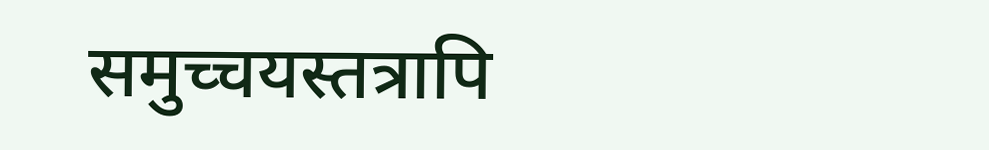समुच्चयस्तत्रापि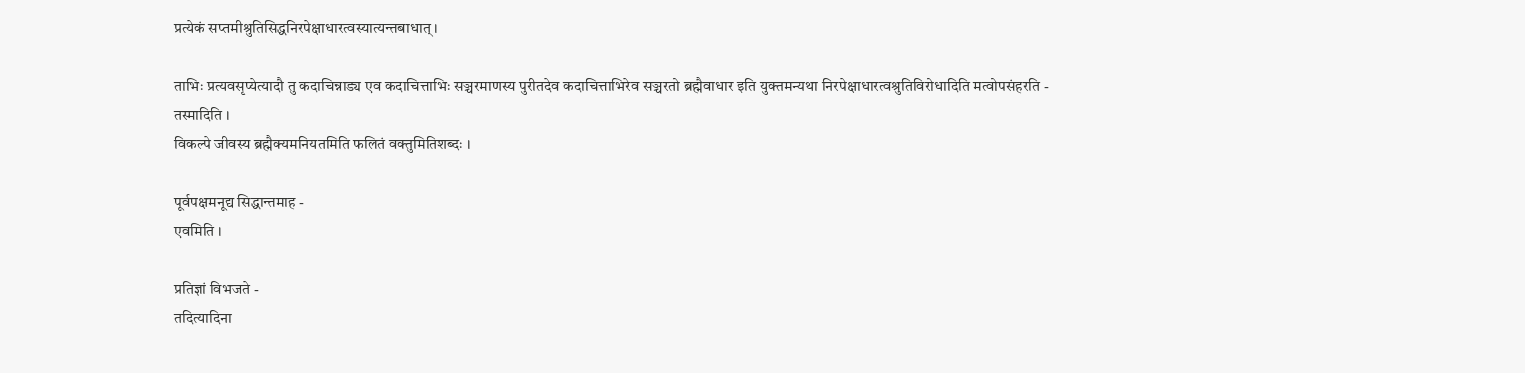प्रत्येकं सप्तमीश्रुतिसिद्धनिरपेक्षाधारत्वस्यात्यन्तबाधात् ।

ताभिः प्रत्यवसृप्येत्यादौ तु कदाचिन्नाड्य एव कदाचित्ताभिः सञ्चरमाणस्य पुरीतदेव कदाचित्ताभिरेव सञ्चरतो ब्रह्मैवाधार इति युक्तमन्यथा निरपेक्षाधारत्वश्रुतिविरोधादिति मत्वोपसंहरति -
तस्मादिति ।
विकल्पे जीवस्य ब्रह्मैक्यमनियतमिति फलितं वक्तुमितिशब्दः ।

पूर्वपक्षमनूद्य सिद्धान्तमाह -
एवमिति ।

प्रतिज्ञां विभजते -
तदित्यादिना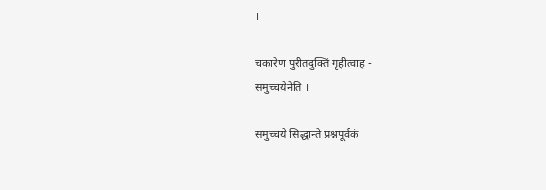।

चकारेण पुरीतदुक्तिं गृहीत्वाह -
समुच्चयेनेति ।

समुच्चये सिद्धान्ते प्रश्नपूर्वकं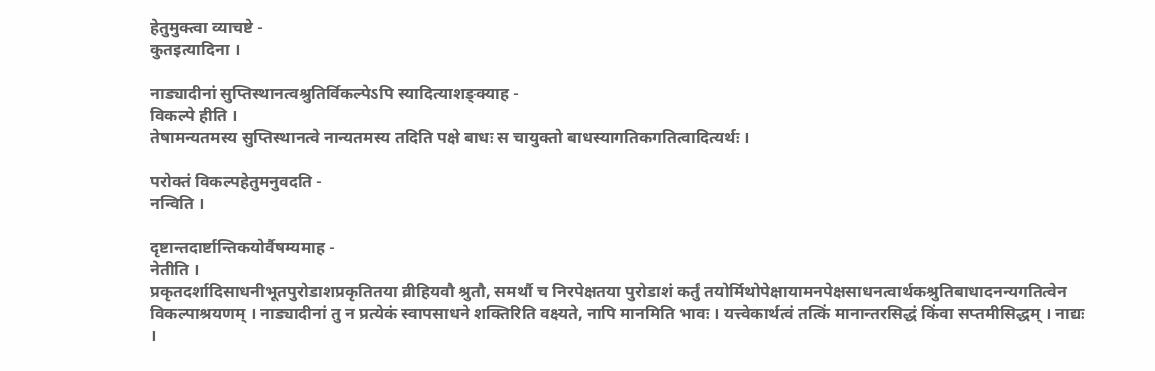हेतुमुक्त्वा व्याचष्टे -
कुतइत्यादिना ।

नाड्यादीनां सुप्तिस्थानत्वश्रुतिर्विकल्पेऽपि स्यादित्याशङ्क्याह -
विकल्पे हीति ।
तेषामन्यतमस्य सुप्तिस्थानत्वे नान्यतमस्य तदिति पक्षे बाधः स चायुक्तो बाधस्यागतिकगतित्वादित्यर्थः ।

परोक्तं विकल्पहेतुमनुवदति -
नन्विति ।

दृष्टान्तदार्ष्टान्तिकयोर्वैषम्यमाह -
नेतीति ।
प्रकृतदर्शादिसाधनीभूतपुरोडाशप्रकृतितया व्रीहियवौ श्रुतौ, समर्थौ च निरपेक्षतया पुरोडाशं कर्तुं तयोर्मिथोपेक्षायामनपेक्षसाधनत्वार्थकश्रुतिबाधादनन्यगतित्वेन विकल्पाश्रयणम् । नाड्यादीनां तु न प्रत्येकं स्वापसाधने शक्तिरिति वक्ष्यते, नापि मानमिति भावः । यत्त्वेकार्थत्वं तत्किं मानान्तरसिद्धं किंवा सप्तमीसिद्धम् । नाद्यः ।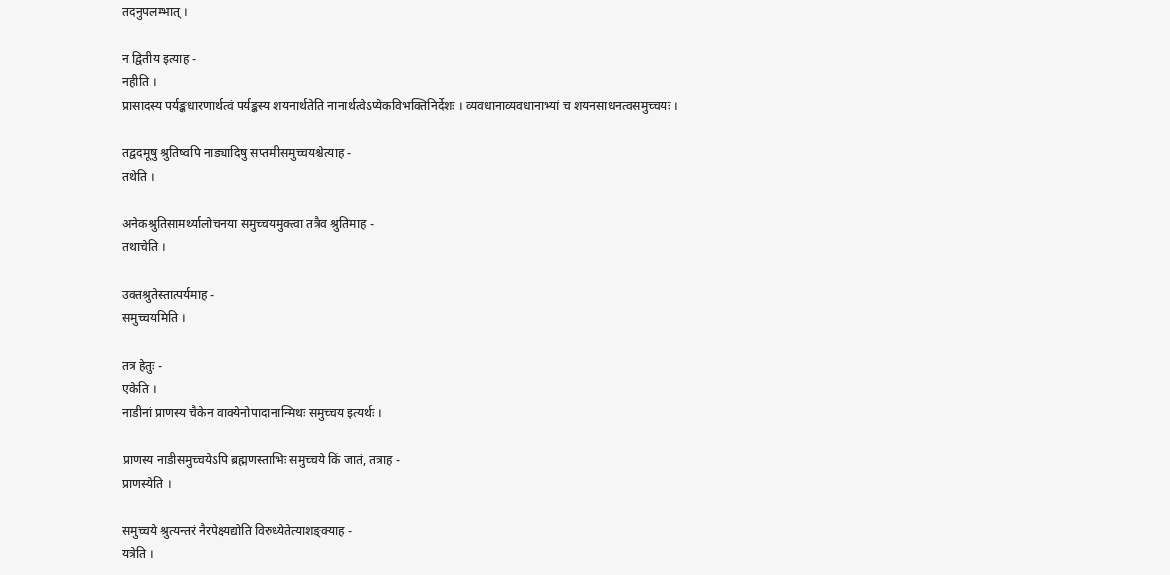तदनुपलम्भात् ।

न द्वितीय इत्याह -
नहीति ।
प्रासादस्य पर्यङ्कधारणार्थत्वं पर्यङ्कस्य शयनार्थतेति नानार्थत्वेऽप्येकविभक्तिनिर्देशः । व्यवधानाव्यवधानाभ्यां च शयनसाधनत्वसमुच्चयः ।

तद्वदमूषु श्रुतिष्वपि नाड्यादिषु सप्तमीसमुच्चयश्चेत्याह -
तथेति ।

अनेकश्रुतिसामर्थ्यालोचनया समुच्चयमुक्त्वा तत्रैव श्रुतिमाह -
तथाचेति ।

उक्तश्रुतेस्तात्पर्यमाह -
समुच्चयमिति ।

तत्र हेतुः -
एकेति ।
नाडीनां प्राणस्य चैकेन वाक्येनोपादानान्मिथः समुच्चय इत्यर्थः ।

प्राणस्य नाडीसमुच्चयेऽपि ब्रह्मणस्ताभिः समुच्चये किं जातं, तत्राह -
प्राणस्येति ।

समुच्चये श्रुत्यन्तरं नैरपेक्ष्यद्योति विरुध्येतेत्याशङ्क्याह -
यत्रेति ।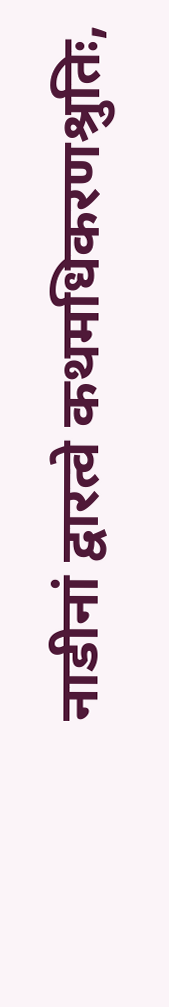नाडीनां द्वारत्वे कथमधिकरणश्रुतिः,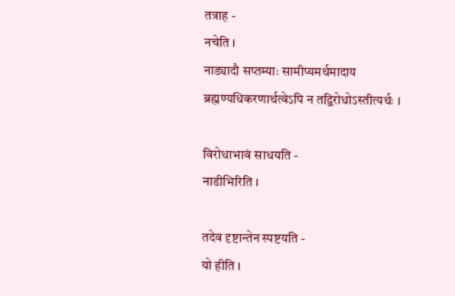तत्राह -
नचेति ।
नाड्यादौ सप्तम्याः सामीप्यमर्थमादाय ब्रह्मण्यधिकरणार्थत्वेऽपि न तद्विरोधोऽस्तीत्यर्थः ।

विरोधाभावं साधयति -
नाडीभिरिति ।

तदेव दृष्टान्तेन स्पष्टयति -
यो हीति ।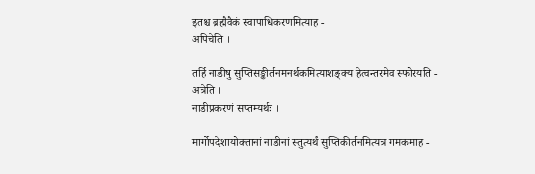इतश्च ब्रह्मैवैकं स्वापाधिकरणमित्याह -
अपिचेति ।

तर्हि नाडीषु सुप्तिसङ्कीर्तनमनर्थकमित्याशङ्क्य हेत्वन्तरमेव स्फोरयति -
अत्रेति ।
नाडीप्रकरणं सप्तम्यर्थः ।

मार्गोपदेशायोक्तानां नाडीनां स्तुत्यर्थं सुप्तिकीर्तनमित्यत्र गमकमाह -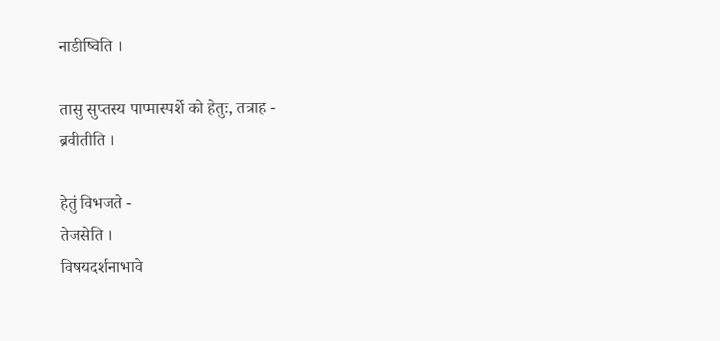नाडीष्विति ।

तासु सुप्तस्य पाप्मास्पर्शे को हेतुः, तत्राह -
ब्रवीतीति ।

हेतुं विभजते -
तेजसेति ।
विषयदर्शनाभावे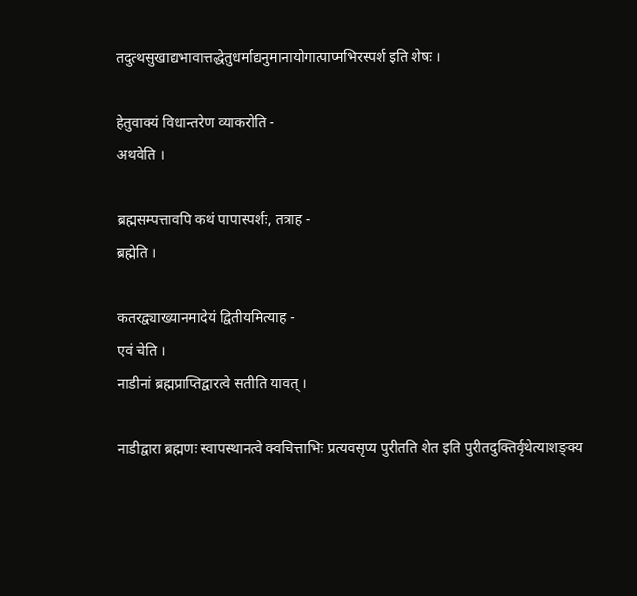तदुत्थसुखाद्यभावात्तद्धेतुधर्माद्यनुमानायोगात्पाप्मभिरस्पर्श इति शेषः ।

हेतुवाक्यं विधान्तरेण व्याकरोति -
अथवेति ।

ब्रह्मसम्पत्तावपि कथं पापास्पर्शः, तत्राह -
ब्रह्मेति ।

कतरद्व्याख्यानमादेयं द्वितीयमित्याह -
एवं चेति ।
नाडीनां ब्रह्मप्राप्तिद्वारत्वे सतीति यावत् ।

नाडीद्वारा ब्रह्मणः स्वापस्थानत्वे क्वचित्ताभिः प्रत्यवसृप्य पुरीतति शेत इति पुरीतदुक्तिर्वृथेत्याशङ्क्य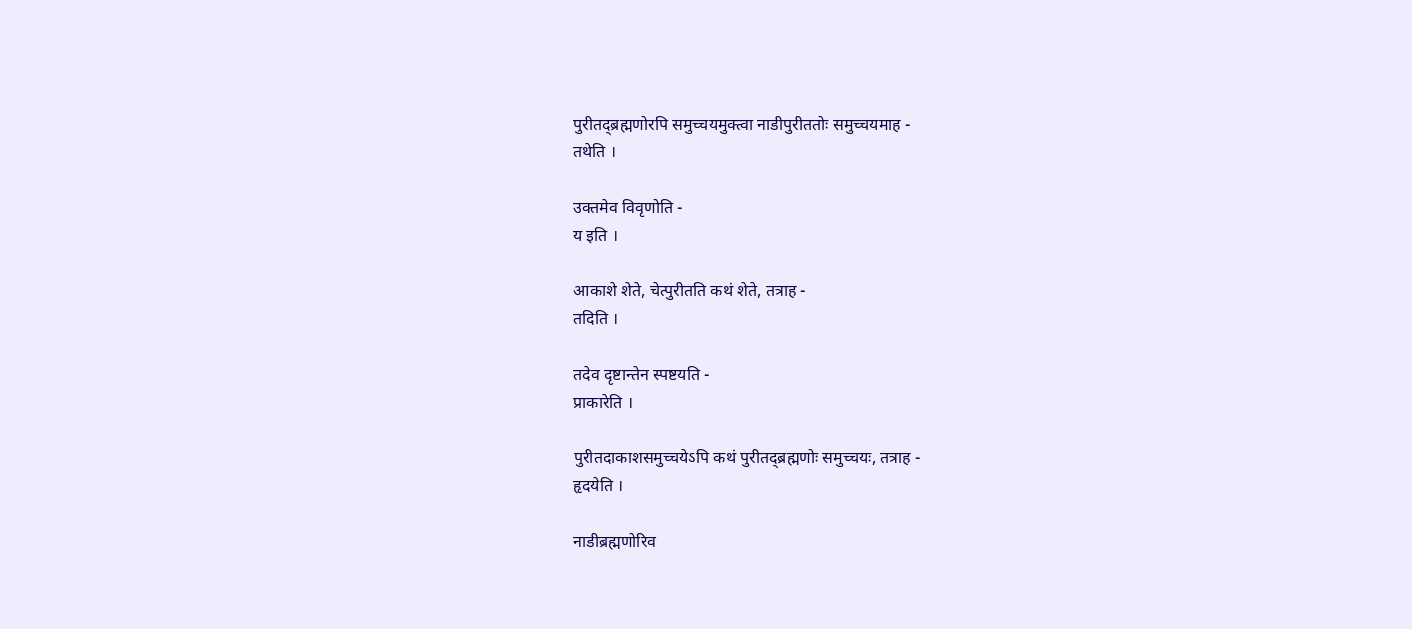पुरीतद्ब्रह्मणोरपि समुच्चयमुक्त्वा नाडीपुरीततोः समुच्चयमाह -
तथेति ।

उक्तमेव विवृणोति -
य इति ।

आकाशे शेते, चेत्पुरीतति कथं शेते, तत्राह -
तदिति ।

तदेव दृष्टान्तेन स्पष्टयति -
प्राकारेति ।

पुरीतदाकाशसमुच्चयेऽपि कथं पुरीतद्ब्रह्मणोः समुच्चयः, तत्राह -
हृदयेति ।

नाडीब्रह्मणोरिव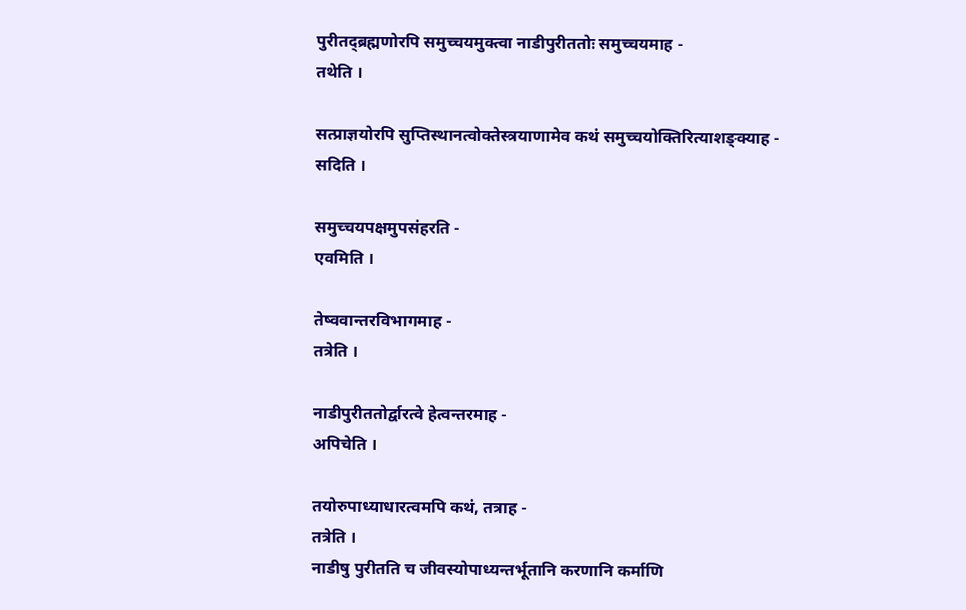पुरीतद्ब्रह्मणोरपि समुच्चयमुक्त्वा नाडीपुरीततोः समुच्चयमाह -
तथेति ।

सत्प्राज्ञयोरपि सुप्तिस्थानत्वोक्तेस्त्रयाणामेव कथं समुच्चयोक्तिरित्याशङ्क्याह -
सदिति ।

समुच्चयपक्षमुपसंहरति -
एवमिति ।

तेष्ववान्तरविभागमाह -
तत्रेति ।

नाडीपुरीततोर्द्वारत्वे हेत्वन्तरमाह -
अपिचेति ।

तयोरुपाध्याधारत्वमपि कथं, तत्राह -
तत्रेति ।
नाडीषु पुरीतति च जीवस्योपाध्यन्तर्भूतानि करणानि कर्माणि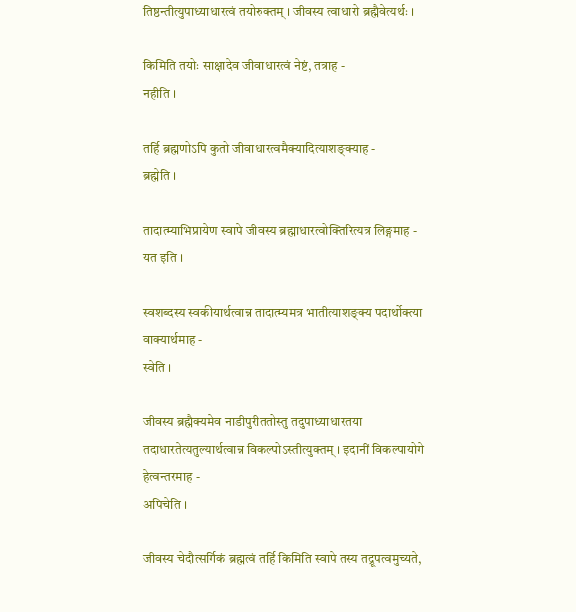तिष्ठन्तीत्युपाध्याधारत्वं तयोरुक्तम् । जीवस्य त्वाधारो ब्रह्मैवेत्यर्थः ।

किमिति तयोः साक्षादेव जीवाधारत्वं नेष्टं, तत्राह -
नहीति ।

तर्हि ब्रह्मणोऽपि कुतो जीवाधारत्वमैक्यादित्याशङ्क्याह -
ब्रह्मेति ।

तादात्म्याभिप्रायेण स्वापे जीवस्य ब्रह्माधारत्वोक्तिरित्यत्र लिङ्गमाह -
यत इति ।

स्वशब्दस्य स्वकीयार्थत्वान्न तादात्म्यमत्र भातीत्याशङ्क्य पदार्थोक्त्या वाक्यार्थमाह -
स्वेति ।

जीवस्य ब्रह्मैक्यमेव नाडीपुरीततोस्तु तदुपाध्याधारतया तदाधारतेत्यतुल्यार्थत्वान्न विकल्पोऽस्तीत्युक्तम् । इदानीं विकल्पायोगे हेत्वन्तरमाह -
अपिचेति ।

जीवस्य चेदौत्सर्गिकं ब्रह्मत्वं तर्हि किमिति स्वापे तस्य तद्रूपत्वमुच्यते,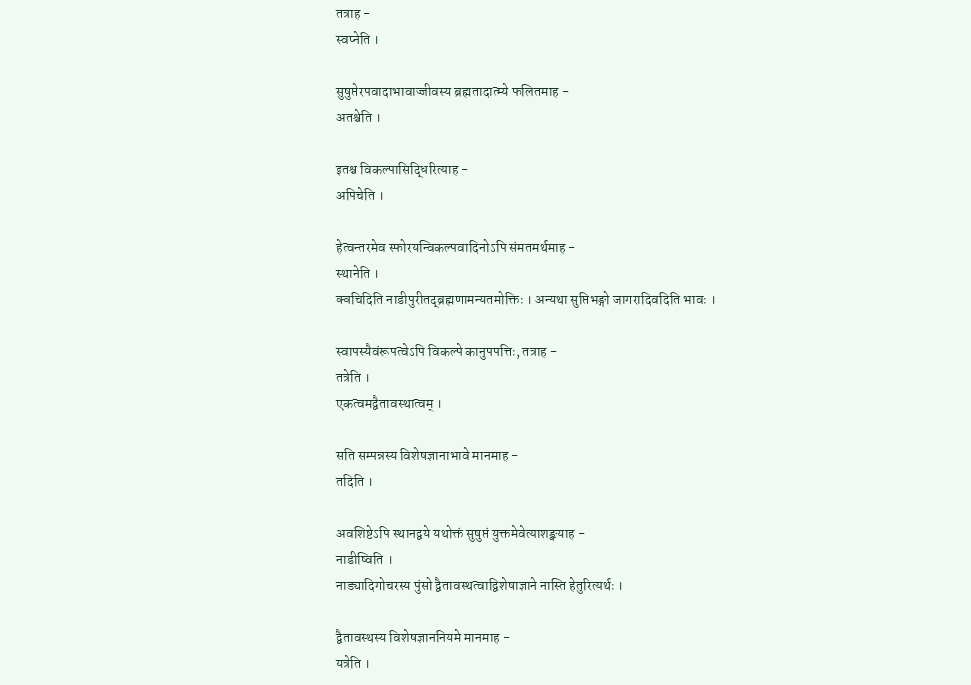तत्राह -
स्वप्नेति ।

सुषुप्तेरपवादाभावाज्जीवस्य ब्रह्मतादात्म्ये फलितमाह -
अतश्चेति ।

इतश्च विकल्पासिद्धिरित्याह -
अपिचेति ।

हेत्वन्तरमेव स्फोरयन्विकल्पवादिनोऽपि संमतमर्थमाह -
स्थानेति ।
क्वचिदिति नाडीपुरीतद्ब्रह्मणामन्यतमोक्तिः । अन्यथा सुप्तिभङ्गो जागरादिवदिति भावः ।

स्वापस्यैवंरूपत्वेऽपि विकल्पे कानुपपत्तिः, तत्राह -
तत्रेति ।
एकत्वमद्वैतावस्थात्वम् ।

सति सम्पन्नस्य विशेषज्ञानाभावे मानमाह -
तदिति ।

अवशिष्टेऽपि स्थानद्वये यथोक्तं सुषुप्तं युक्तमेवेत्याशङ्क्याह -
नाडीष्विति ।
नाड्यादिगोचरस्य पुंसो द्वैतावस्थत्वाद्विशेषाज्ञाने नास्ति हेतुरित्यर्थः ।

द्वैतावस्थस्य विशेषज्ञाननियमे मानमाह -
यत्रेति ।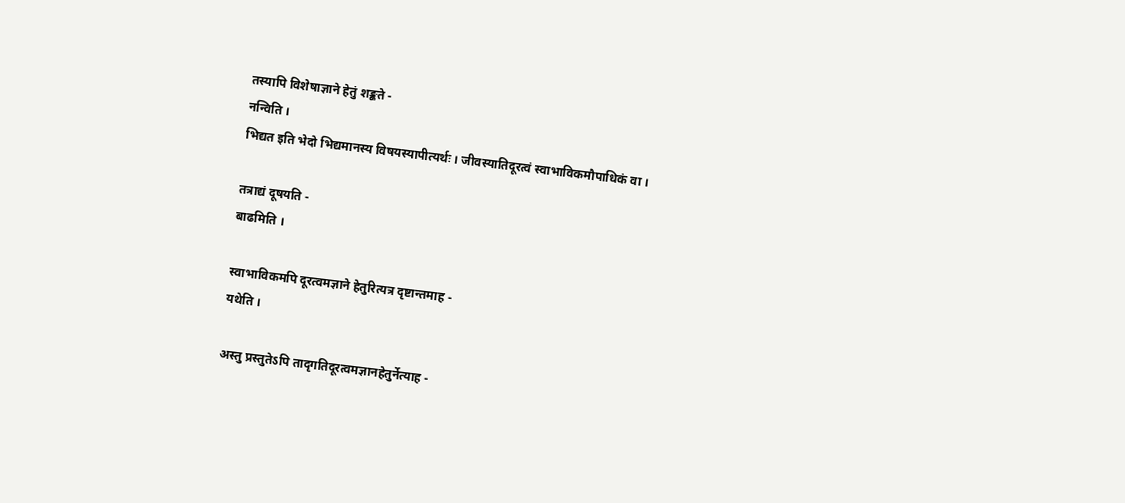तस्यापि विशेषाज्ञाने हेतुं शङ्कते -
नन्विति ।
भिद्यत इति भेदो भिद्यमानस्य विषयस्यापीत्यर्थः । जीवस्यातिदूरत्वं स्वाभाविकमौपाधिकं वा ।

तत्राद्यं दूषयति -
बाढमिति ।

स्वाभाविकमपि दूरत्वमज्ञाने हेतुरित्यत्र दृष्टान्तमाह -
यथेति ।

अस्तु प्रस्तुतेऽपि तादृगतिदूरत्वमज्ञानहेतुर्नेत्याह -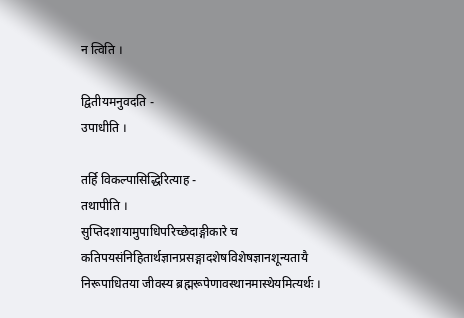न त्विति ।

द्वितीयमनुवदति -
उपाधीति ।

तर्हि विकल्पासिद्धिरित्याह -
तथापीति ।
सुप्तिदशायामुपाधिपरिच्छेदाङ्गीकारे च कतिपयसंनिहितार्थज्ञानप्रसङ्गादशेषविशेषज्ञानशून्यतायै निरूपाधितया जीवस्य ब्रह्मरूपेणावस्थानमास्थेयमित्यर्थः ।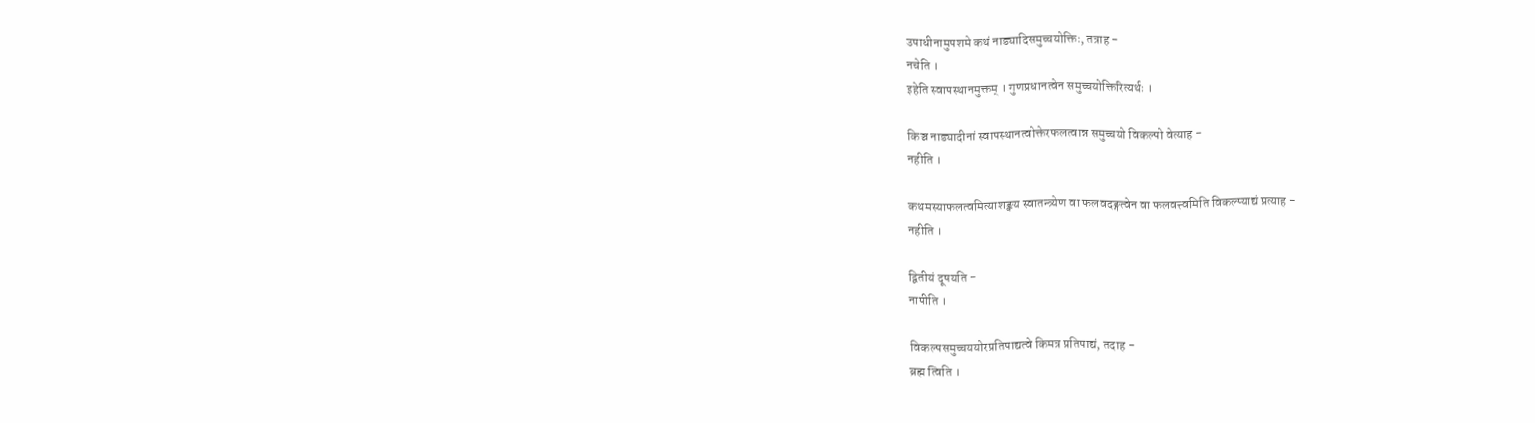उपाधीनामुपशमे कथं नाड्यादिसमुच्चयोक्तिः, तत्राह -
नचेति ।
इहेति स्वापस्थानमुक्तम् । गुणप्रधानत्वेन समुच्चयोक्तिरित्यर्थः ।

किञ्च नाड्यादीनां स्वापस्थानत्वोक्तेरफलत्वान्न समुच्चयो विकल्पो वेत्याह -
नहीति ।

कथमस्याफलत्वमित्याशङ्क्य स्वातन्त्र्येण वा फलवदङ्गत्वेन वा फलवत्त्वमिति विकल्प्याद्यं प्रत्याह -
नहीति ।

द्वितीयं दूषयति -
नापीति ।

विकल्पसमुच्चययोरप्रतिपाद्यत्वे किमत्र प्रतिपाद्यं, तदाह -
ब्रह्म त्विति ।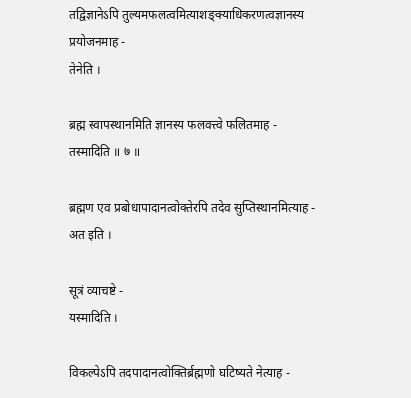तद्विज्ञानेऽपि तुल्यमफलत्वमित्याशङ्क्याधिकरणत्वज्ञानस्य प्रयोजनमाह -
तेनेति ।

ब्रह्म स्वापस्थानमिति ज्ञानस्य फलवत्त्वे फलितमाह -
तस्मादिति ॥ ७ ॥

ब्रह्मण एव प्रबोधापादानत्वोक्तेरपि तदेव सुप्तिस्थानमित्याह -
अत इति ।

सूत्रं व्याचष्टे -
यस्मादिति ।

विकल्पेऽपि तदपादानत्वोक्तिर्ब्रह्मणो घटिष्यते नेत्याह -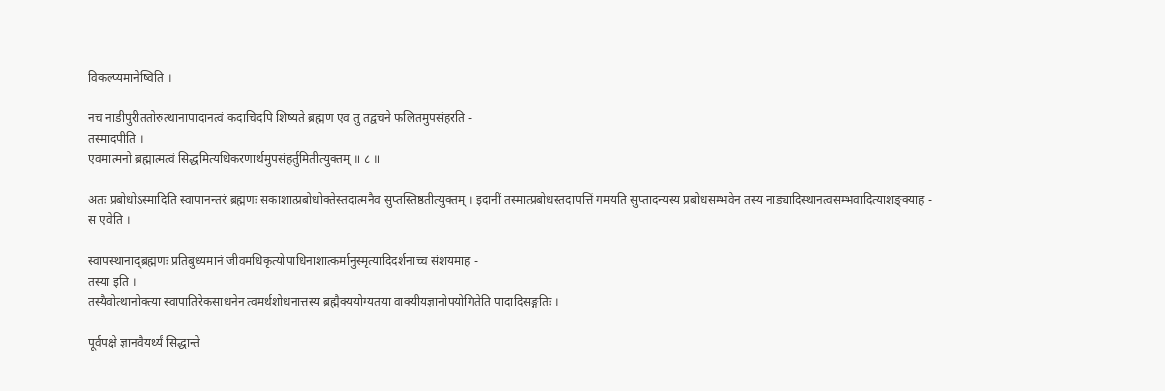विकल्प्यमानेष्विति ।

नच नाडीपुरीततोरुत्थानापादानत्वं कदाचिदपि शिष्यते ब्रह्मण एव तु तद्वचने फलितमुपसंहरति -
तस्मादपीति ।
एवमात्मनो ब्रह्मात्मत्वं सिद्धमित्यधिकरणार्थमुपसंहर्तुमितीत्युक्तम् ॥ ८ ॥

अतः प्रबोधोऽस्मादिति स्वापानन्तरं ब्रह्मणः सकाशात्प्रबोधोक्तेस्तदात्मनैव सुप्तस्तिष्ठतीत्युक्तम् । इदानीं तस्मात्प्रबोधस्तदापत्तिं गमयति सुप्तादन्यस्य प्रबोधसम्भवेन तस्य नाड्यादिस्थानत्वसम्भवादित्याशङ्क्याह -
स एवेति ।

स्वापस्थानाद्ब्रह्मणः प्रतिबुध्यमानं जीवमधिकृत्योपाधिनाशात्कर्मानुस्मृत्यादिदर्शनाच्च संशयमाह -
तस्या इति ।
तस्यैवोत्थानोक्त्या स्वापातिरेकसाधनेन त्वमर्थशोधनात्तस्य ब्रह्मैक्ययोग्यतया वाक्यीयज्ञानोपयोगितेति पादादिसङ्गतिः ।

पूर्वपक्षे ज्ञानवैयर्थ्यं सिद्धान्ते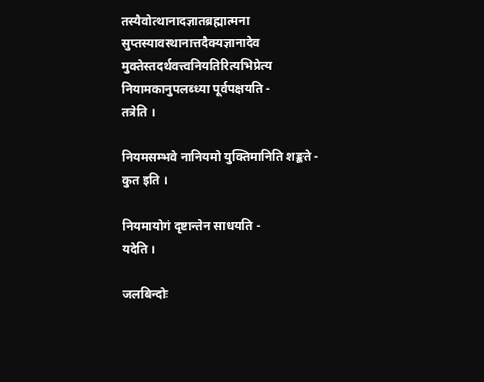तस्यैवोत्थानादज्ञातब्रह्मात्मना सुप्तस्यावस्थानात्तदैक्यज्ञानादेव मुक्तेस्तदर्थवत्त्वनियतिरित्यभिप्रेत्य नियामकानुपलब्ध्या पूर्वपक्षयति -
तत्रेति ।

नियमसम्भवे नानियमो युक्तिमानिति शङ्कते -
कुत इति ।

नियमायोगं दृष्टान्तेन साधयति -
यदेति ।

जलबिन्दोः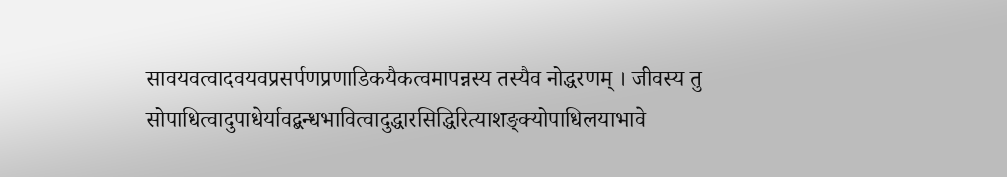सावयवत्वादवयवप्रसर्पणप्रणाडिकयैकत्वमापन्नस्य तस्यैव नोद्धरणम् । जीवस्य तु सोपाधित्वादुपाधेर्यावद्बन्धभावित्वादुद्धारसिद्धिरित्याशङ्क्योपाधिलयाभावे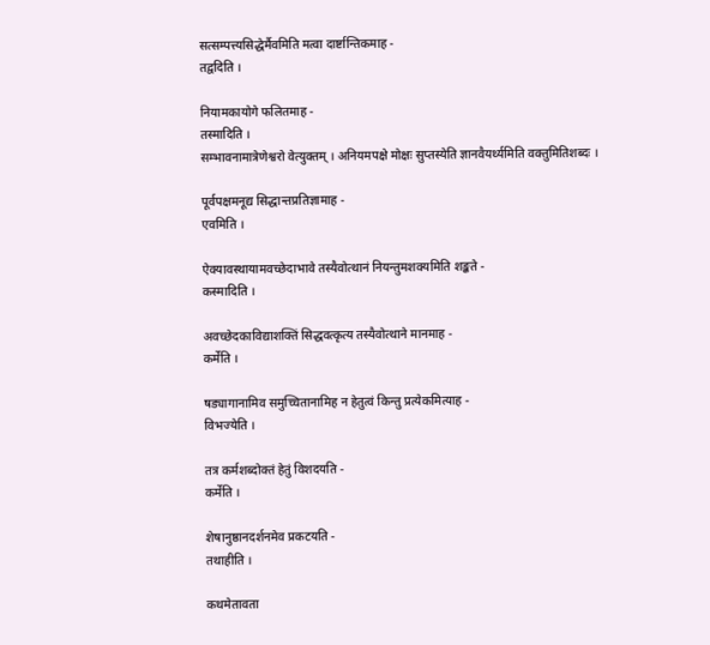सत्सम्पत्त्यसिद्धेर्मैवमिति मत्वा दार्ष्टान्तिकमाह -
तद्वदिति ।

नियामकायोगे फलितमाह -
तस्मादिति ।
सम्भावनामात्रेणेश्वरो वेत्युक्तम् । अनियमपक्षे मोक्षः सुप्तस्येति ज्ञानवैयर्थ्यमिति वक्तुमितिशब्दः ।

पूर्वपक्षमनूद्य सिद्धान्तप्रतिज्ञामाह -
एवमिति ।

ऐक्यावस्थायामवच्छेदाभावे तस्यैवोत्थानं नियन्तुमशक्यमिति शङ्कते -
कस्मादिति ।

अवच्छेदकाविद्याशक्तिं सिद्धवत्कृत्य तस्यैवोत्थाने मानमाह -
कर्मेति ।

षड्यागानामिव समुच्चितानामिह न हेतुत्वं किन्तु प्रत्येकमित्याह -
विभज्येति ।

तत्र कर्मशब्दोक्तं हेतुं विशदयति -
कर्मेति ।

शेषानुष्ठानदर्शनमेव प्रकटयति -
तथाहीति ।

कथमेतावता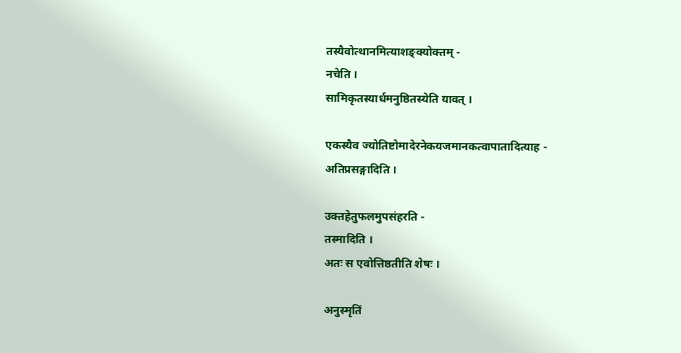तस्यैवोत्थानमित्याशङ्क्योक्तम् -
नचेति ।
सामिकृतस्यार्धमनुष्ठितस्येति यावत् ।

एकस्यैव ज्योतिष्टोमादेरनेकयजमानकत्वापातादित्याह -
अतिप्रसङ्गादिति ।

उक्तहेतुफलमुपसंहरति -
तस्मादिति ।
अतः स एवोत्तिष्ठतीति शेषः ।

अनुस्मृतिं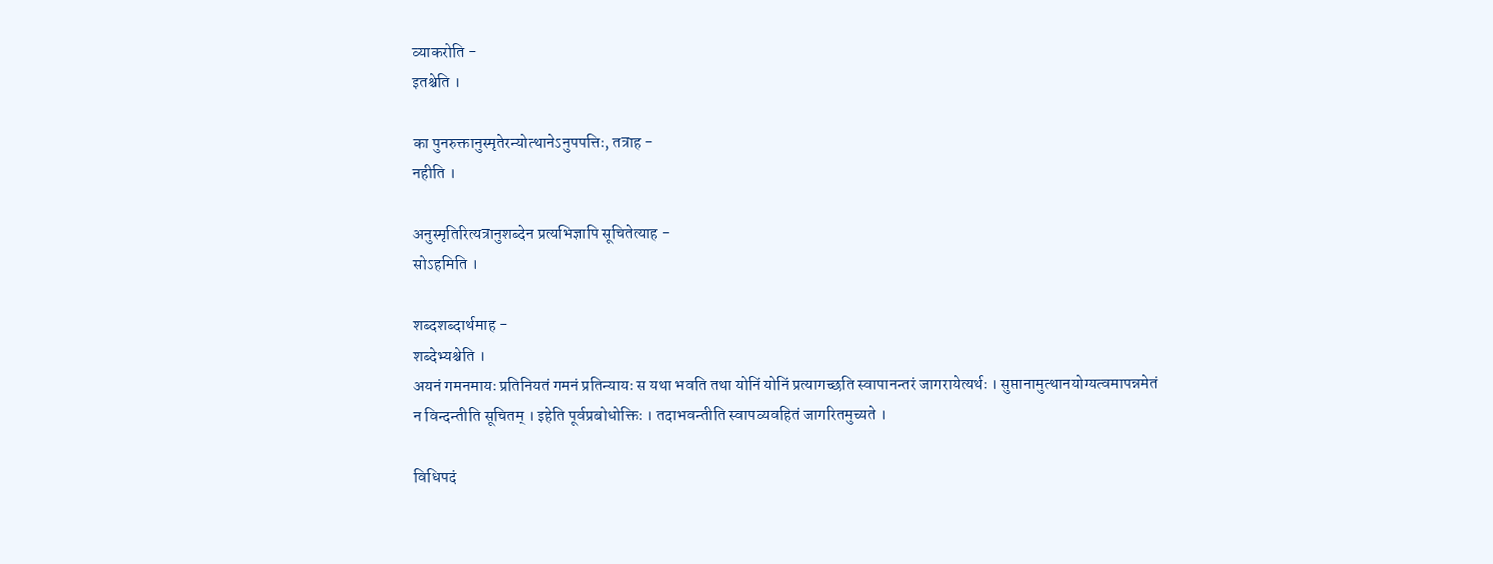व्याकरोति -
इतश्चेति ।

का पुनरुक्तानुस्मृतेरन्योत्थानेऽनुपपत्तिः, तत्राह -
नहीति ।

अनुस्मृतिरित्यत्रानुशब्देन प्रत्यभिज्ञापि सूचितेत्याह -
सोऽहमिति ।

शब्दशब्दार्थमाह -
शब्देभ्यश्चेति ।
अयनं गमनमायः प्रतिनियतं गमनं प्रतिन्यायः स यथा भवति तथा योनिं योनिं प्रत्यागच्छति स्वापानन्तरं जागरायेत्यर्थः । सुप्तानामुत्थानयोग्यत्वमापन्नमेतं न विन्दन्तीति सूचितम् । इहेति पूर्वप्रबोधोक्तिः । तदाभवन्तीति स्वापव्यवहितं जागरितमुच्यते ।

विधिपदं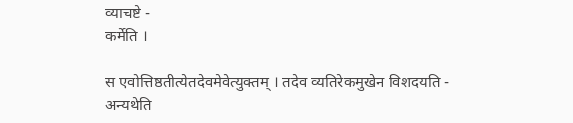व्याचष्टे -
कर्मेति ।

स एवोत्तिष्ठतीत्येतदेवमेवेत्युक्तम् । तदेव व्यतिरेकमुखेन विशदयति -
अन्यथेति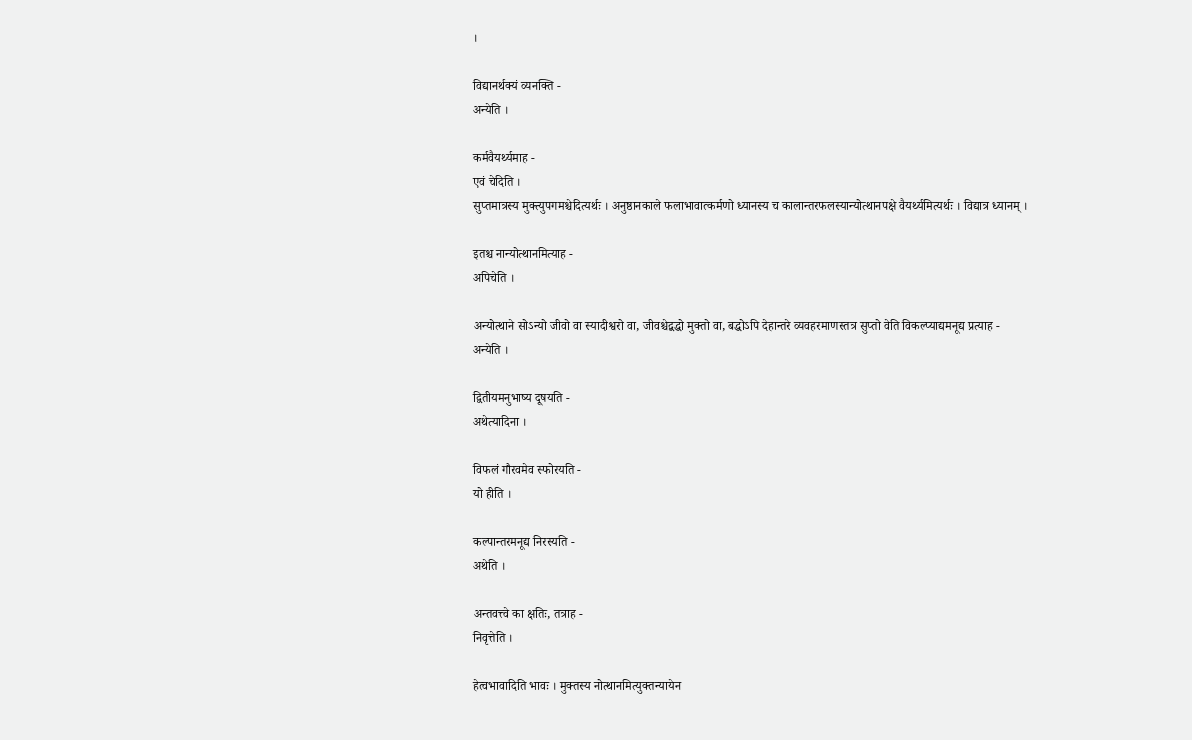।

विद्यानर्थक्यं व्यनक्ति -
अन्येति ।

कर्मवैयर्थ्यमाह -
एवं चेदिति ।
सुप्तमात्रस्य मुक्त्युपगमश्चेदित्यर्थः । अनुष्ठानकाले फलाभावात्कर्मणो ध्यानस्य च कालान्तरफलस्यान्योत्थानपक्षे वैयर्थ्यमित्यर्थः । विद्यात्र ध्यानम् ।

इतश्च नान्योत्थानमित्याह -
अपिचेति ।

अन्योत्थाने सोऽन्यो जीवो वा स्यादीश्वरो वा, जीवश्चेद्बद्धो मुक्तो वा, बद्धोऽपि देहान्तरे व्यवहरमाणस्तत्र सुप्तो वेति विकल्प्याद्यमनूद्य प्रत्याह -
अन्येति ।

द्वितीयमनुभाष्य दूषयति -
अथेत्यादिना ।

विफलं गौरवमेव स्फोरयति -
यो हीति ।

कल्पान्तरमनूद्य निरस्यति -
अथेति ।

अन्तवत्त्वे का क्षतिः, तत्राह -
निवृत्तेति ।

हेत्वभावादिति भावः । मुक्तस्य नोत्थानमित्युक्तन्यायेन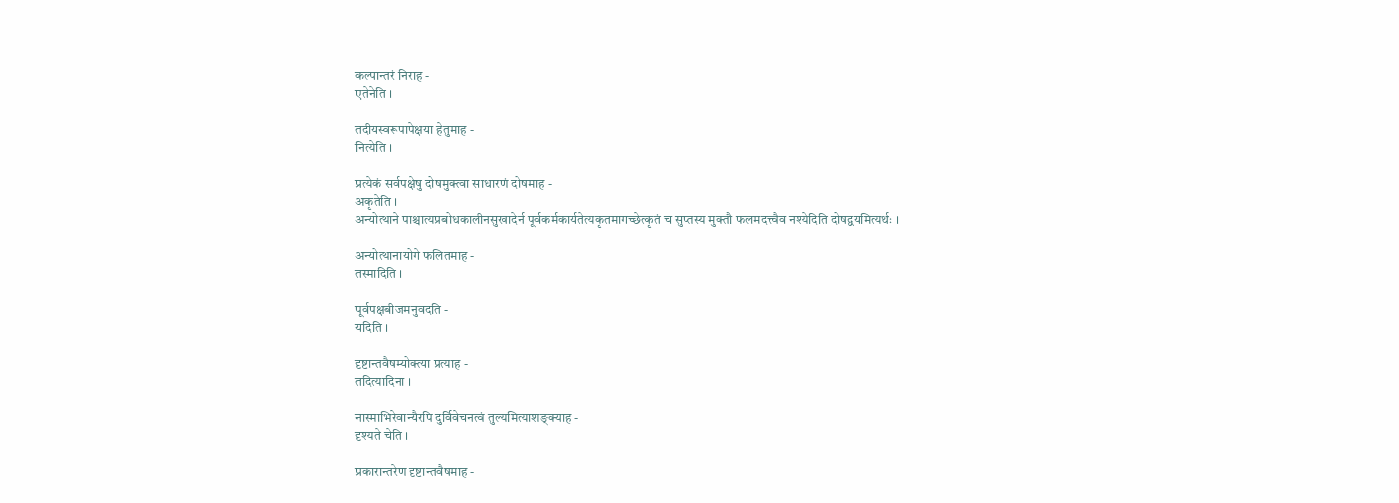कल्पान्तरं निराह -
एतेनेति ।

तदीयस्वरूपापेक्षया हेतुमाह -
नित्येति ।

प्रत्येकं सर्वपक्षेषु दोषमुक्त्वा साधारणं दोषमाह -
अकृतेति ।
अन्योत्थाने पाश्चात्यप्रबोधकालीनसुखादेर्न पूर्वकर्मकार्यतेत्यकृतमागच्छेत्कृतं च सुप्तस्य मुक्तौ फलमदत्त्वैव नश्येदिति दोषद्वयमित्यर्थः ।

अन्योत्थानायोगे फलितमाह -
तस्मादिति ।

पूर्वपक्षबीजमनुवदति -
यदिति ।

दृष्टान्तवैषम्योक्त्या प्रत्याह -
तदित्यादिना ।

नास्माभिरेवान्यैरपि दुर्विवेचनत्वं तुल्यमित्याशङ्क्याह -
दृश्यते चेति ।

प्रकारान्तरेण दृष्टान्तवैषमाह -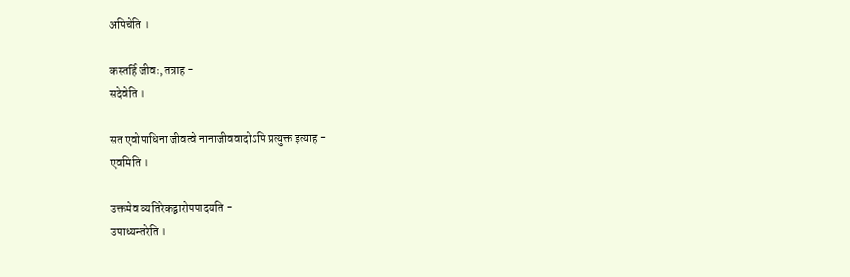अपिचेति ।

कस्तर्हि जीवः, तत्राह -
सदेवेति ।

सत एवोपाधिना जीवत्वे नानाजीववादोऽपि प्रत्युक्त इत्याह -
एवमिति ।

उक्तमेव व्यतिरेकद्वारोपपादयति -
उपाध्यन्तरेति ।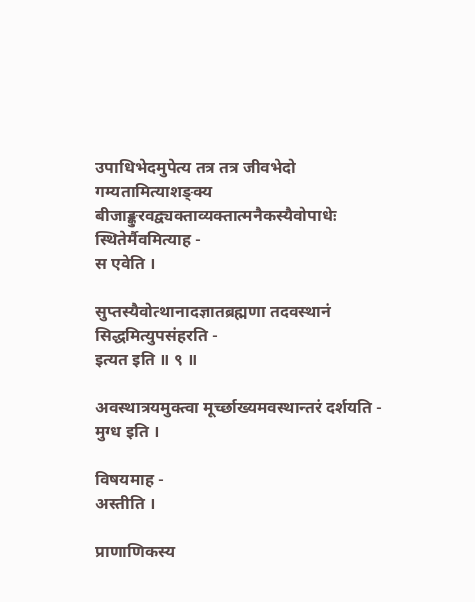उपाधिभेदमुपेत्य तत्र तत्र जीवभेदो गम्यतामित्याशङ्क्य बीजाङ्कुरवद्व्यक्ताव्यक्तात्मनैकस्यैवोपाधेः स्थितेर्मैवमित्याह -
स एवेति ।

सुप्तस्यैवोत्थानादज्ञातब्रह्मणा तदवस्थानं सिद्धमित्युपसंहरति -
इत्यत इति ॥ ९ ॥

अवस्थात्रयमुक्त्वा मूर्च्छाख्यमवस्थान्तरं दर्शयति -
मुग्ध इति ।

विषयमाह -
अस्तीति ।

प्राणाणिकस्य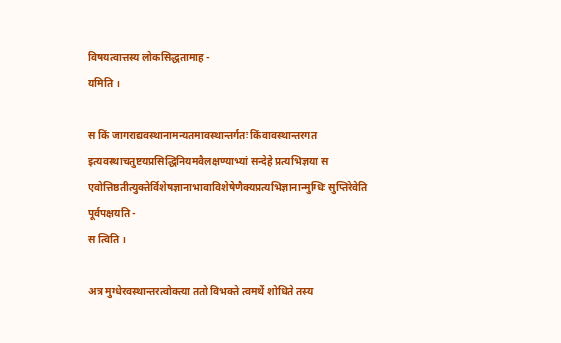विषयत्वात्तस्य लोकसिद्धतामाह -
यमिति ।

स किं जागराद्यवस्थानामन्यतमावस्थान्तर्गतः किंवावस्थान्तरगत इत्यवस्थाचतुष्टयप्रसिद्धिनियमवैलक्षण्याभ्यां सन्देहे प्रत्यभिज्ञया स एवोत्तिष्ठतीत्युक्तेर्विशेषज्ञानाभावाविशेषेणैक्यप्रत्यभिज्ञानान्मुग्धिः सुप्तिरेवेति पूर्वपक्षयति -
स त्विति ।

अत्र मुग्धेरवस्थान्तरत्वोक्त्या ततो विभक्ते त्वमर्थे शोधिते तस्य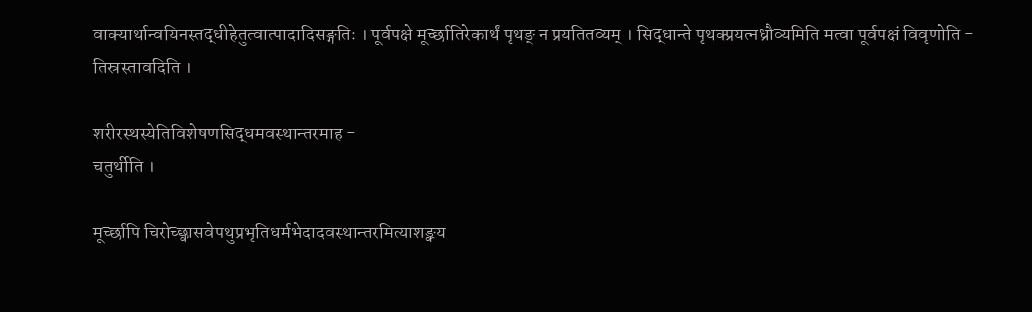वाक्यार्थान्वयिनस्तद्धीहेतुत्वात्पादादिसङ्गतिः । पूर्वपक्षे मूर्च्छातिरेकार्थं पृथङ् न प्रयतितव्यम् । सिद्धान्ते पृथक्प्रयत्नध्रौव्यमिति मत्वा पूर्वपक्षं विवृणोति -
तिस्रस्तावदिति ।

शरीरस्थस्येतिविशेषणसिद्धमवस्थान्तरमाह -
चतुर्थीति ।

मूर्च्छापि चिरोच्छ्वासवेपथुप्रभृतिधर्मभेदादवस्थान्तरमित्याशङ्क्य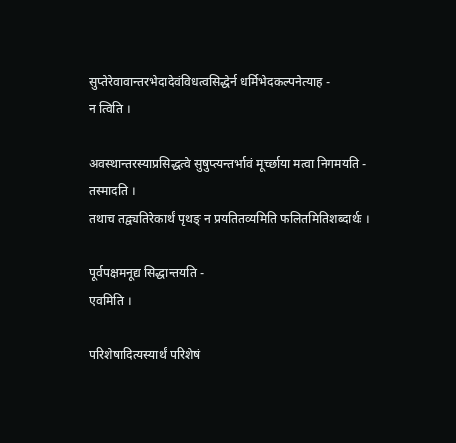सुप्तेरेवावान्तरभेदादेवंविधत्वसिद्धेर्न धर्मिभेदकल्पनेत्याह -
न त्विति ।

अवस्थान्तरस्याप्रसिद्धत्वे सुषुप्त्यन्तर्भावं मूर्च्छाया मत्वा निगमयति -
तस्मादति ।
तथाच तद्व्यतिरेकार्थं पृथङ् न प्रयतितव्यमिति फलितमितिशब्दार्थः ।

पूर्वपक्षमनूद्य सिद्धान्तयति -
एवमिति ।

परिशेषादित्यस्यार्थं परिशेषं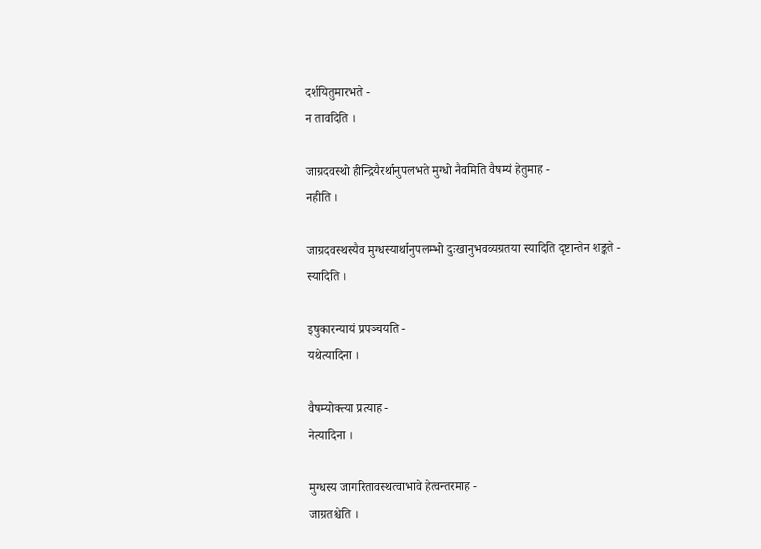दर्शयितुमारभते -
न तावदिति ।

जाग्रदवस्थो हीन्द्रियैरर्थानुपलभते मुग्धो नैवमिति वैषम्यं हेतुमाह -
नहीति ।

जाग्रदवस्थस्यैव मुग्धस्यार्थानुपलम्भो दुःखानुभवव्यग्रतया स्यादिति दृष्टान्तेन शङ्कते -
स्यादिति ।

इषुकारन्यायं प्रपञ्चयति -
यथेत्यादिना ।

वैषम्योक्त्या प्रत्याह -
नेत्यादिना ।

मुग्धस्य जागरितावस्थत्वाभावे हेत्वन्तरमाह -
जाग्रतश्चेति ।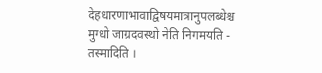देहधारणाभावाद्विषयमात्रानुपलब्धेश्च मुग्धो जाग्रदवस्थो नेति निगमयति -
तस्मादिति ।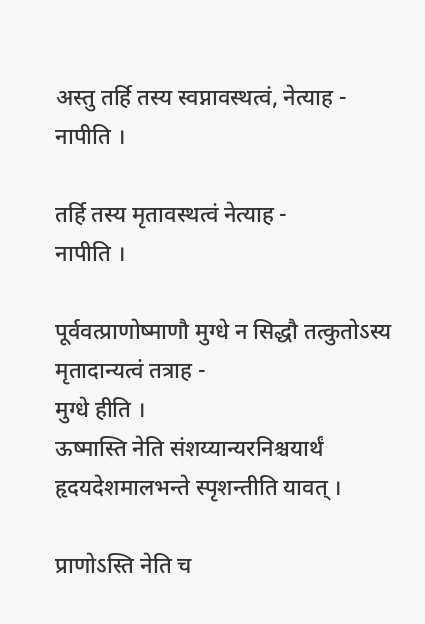अस्तु तर्हि तस्य स्वप्नावस्थत्वं, नेत्याह -
नापीति ।

तर्हि तस्य मृतावस्थत्वं नेत्याह -
नापीति ।

पूर्ववत्प्राणोष्माणौ मुग्धे न सिद्धौ तत्कुतोऽस्य मृतादान्यत्वं तत्राह -
मुग्धे हीति ।
ऊष्मास्ति नेति संशय्यान्यरनिश्चयार्थं हृदयदेशमालभन्ते स्पृशन्तीति यावत् ।

प्राणोऽस्ति नेति च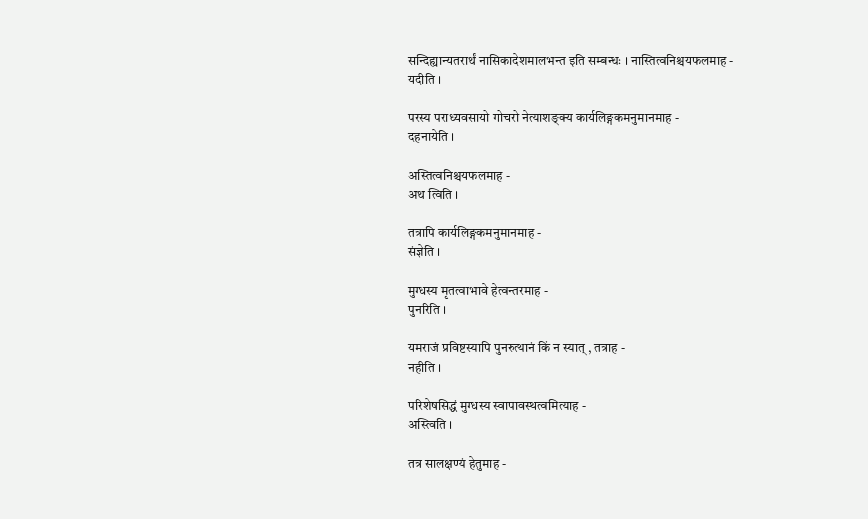सन्दिह्यान्यतरार्थं नासिकादेशमालभन्त इति सम्बन्धः । नास्तित्वनिश्चयफलमाह -
यदीति ।

परस्य पराध्यवसायो गोचरो नेत्याशङ्क्य कार्यलिङ्गकमनुमानमाह -
दहनायेति ।

अस्तित्वनिश्चयफलमाह -
अथ त्विति ।

तत्रापि कार्यलिङ्गकमनुमानमाह -
संज्ञेति ।

मुग्धस्य मृतत्वाभावे हेत्वन्तरमाह -
पुनरिति ।

यमराजं प्रविष्टस्यापि पुनरुत्थानं किं न स्यात् , तत्राह -
नहीति ।

परिशेषसिद्धं मुग्धस्य स्वापावस्थत्वमित्याह -
अस्त्विति ।

तत्र सालक्षण्यं हेतुमाह -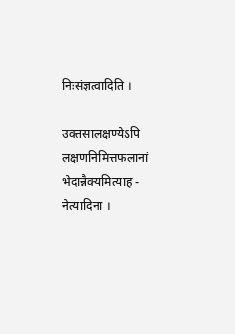निःसंज्ञत्वादिति ।

उक्तसालक्षण्येऽपि लक्षणनिमित्तफलानां भेदान्नैक्यमित्याह -
नेत्यादिना ।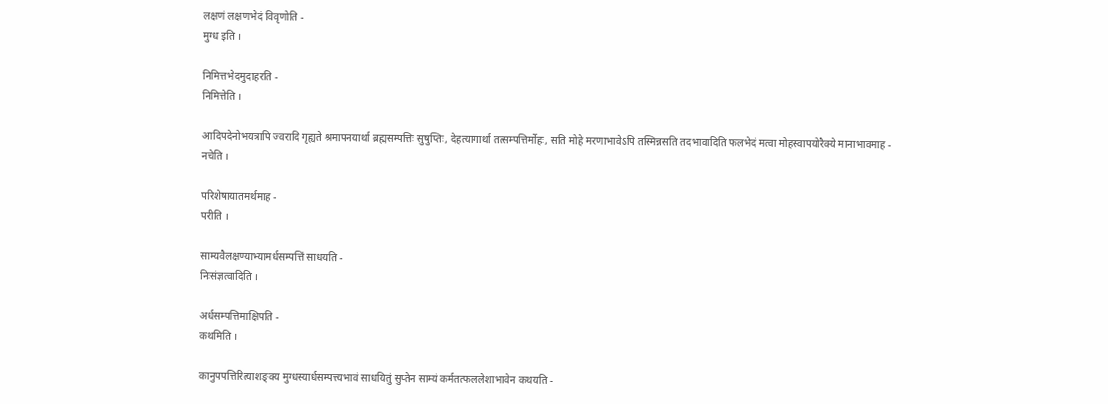लक्षणं लक्षणभेदं विवृणोति -
मुग्ध इति ।

निमित्तभेदमुदाहरति -
निमित्तेति ।

आदिपदेनोभयत्रापि ज्वरादि गृह्यते श्रमापनयार्था ब्रह्मसम्पत्तिः सुषुप्तिः, देहत्यागार्था तत्सम्पत्तिर्मोहः, सति मोहे मरणाभावेऽपि तस्मिन्नसति तदभावादिति फलभेदं मत्वा मोहस्वापयोरैक्ये मानाभावमाह -
नचेति ।

परिशेषायातमर्थमाह -
परीति ।

साम्यवैलक्षण्याभ्यामर्धसम्पत्तिं साधयति -
निःसंज्ञत्वादिति ।

अर्धसम्पत्तिमाक्षिपति -
कथमिति ।

कानुपपत्तिरित्याशङ्क्य मुग्धस्यार्धसम्पत्त्यभावं साधयितुं सुप्तेन साम्यं कर्मतत्फललेशाभावेन कथयति -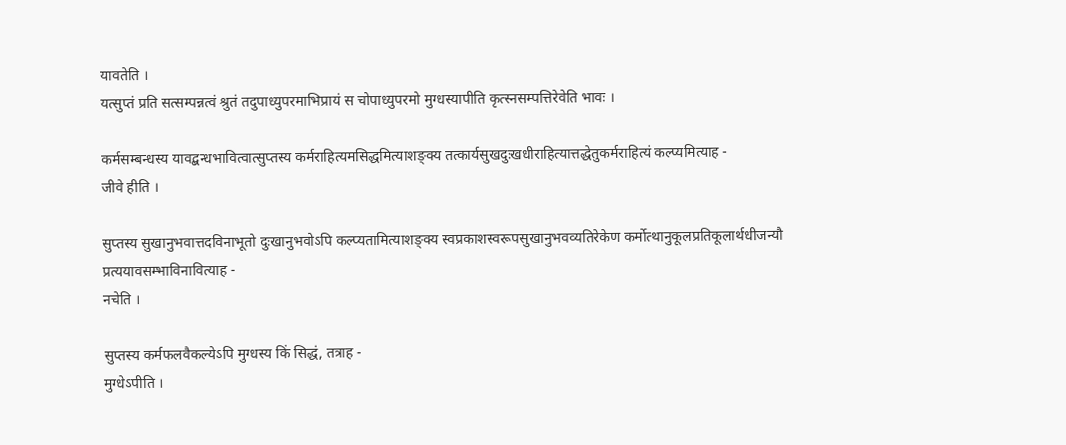यावतेति ।
यत्सुप्तं प्रति सत्सम्पन्नत्वं श्रुतं तदुपाध्युपरमाभिप्रायं स चोपाध्युपरमो मुग्धस्यापीति कृत्स्नसम्पत्तिरेवेति भावः ।

कर्मसम्बन्धस्य यावद्बन्धभावित्वात्सुप्तस्य कर्मराहित्यमसिद्धमित्याशङ्क्य तत्कार्यसुखदुःखधीराहित्यात्तद्धेतुकर्मराहित्यं कल्प्यमित्याह -
जीवे हीति ।

सुप्तस्य सुखानुभवात्तदविनाभूतो दुःखानुभवोऽपि कल्प्यतामित्याशङ्क्य स्वप्रकाशस्वरूपसुखानुभवव्यतिरेकेण कर्मोत्थानुकूलप्रतिकूलार्थधीजन्यौ प्रत्ययावसम्भाविनावित्याह -
नचेति ।

सुप्तस्य कर्मफलवैकल्येऽपि मुग्धस्य किं सिद्धं, तत्राह -
मुग्धेऽपीति ।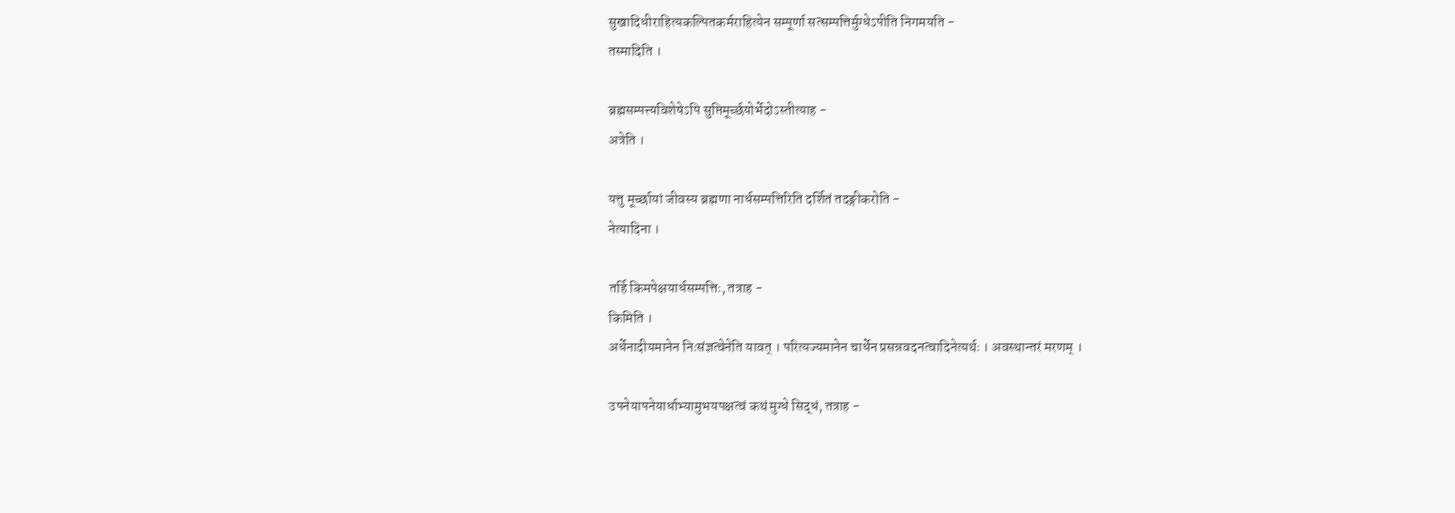सुखादिधीराहित्यकल्पितकर्मराहित्येन सम्पूर्णा सत्सम्पत्तिर्मुग्धेऽपीति निगमयति -
तस्मादिति ।

ब्रह्मसम्पत्त्यविशेषेऽपि सुप्तिमूर्च्छयोर्भेदोऽस्तीत्याह -
अत्रेति ।

यत्तु मूर्च्छायां जीवस्य ब्रह्मणा नार्धसम्पत्तिरिति दर्शितं तदङ्गीकरोति -
नेत्यादिना ।

तर्हि किमपेक्षयार्धसम्पत्तिः, तत्राह -
किमिति ।
अर्धेनादीयमानेन निःसंज्ञत्वेनेति यावत् । परित्यज्यमानेन चार्धेन प्रसन्नवदनत्वादिनेत्यर्थः । अवस्थान्तरं मरणम् ।

उपनेयापनेयार्धाभ्यामुभयपक्षत्वं कथं मुग्धे सिद्धं, तत्राह -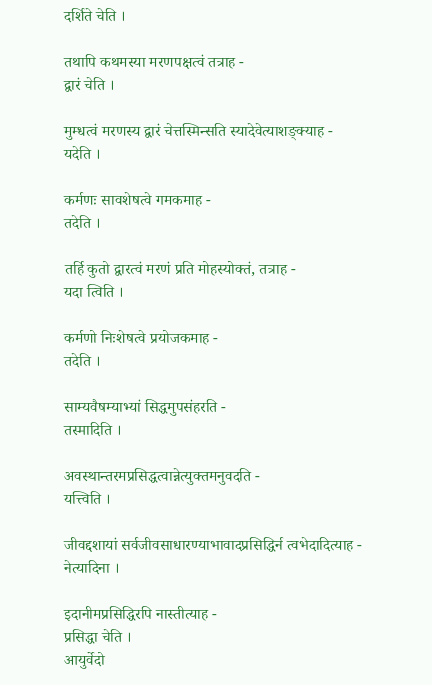दर्शिते चेति ।

तथापि कथमस्या मरणपक्षत्वं तत्राह -
द्वारं चेति ।

मुम्धत्वं मरणस्य द्वारं चेत्तस्मिन्सति स्यादेवेत्याशङ्क्याह -
यदेति ।

कर्मणः सावशेषत्वे गमकमाह -
तदेति ।

तर्हि कुतो द्वारत्वं मरणं प्रति मोहस्योक्तं, तत्राह -
यदा त्विति ।

कर्मणो निःशेषत्वे प्रयोजकमाह -
तदेति ।

साम्यवैषम्याभ्यां सिद्धमुपसंहरति -
तस्मादिति ।

अवस्थान्तरमप्रसिद्धत्वान्नेत्युक्तमनुवदति -
यत्त्विति ।

जीवद्दशायां सर्वजीवसाधारण्याभावादप्रसिद्धिर्न त्वभेदादित्याह -
नेत्यादिना ।

इदानीमप्रसिद्धिरपि नास्तीत्याह -
प्रसिद्धा चेति ।
आयुर्वेदो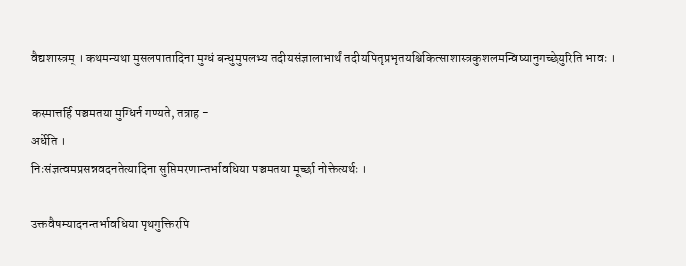वैद्यशास्त्रम् । कथमन्यथा मुसलपातादिना मुग्धं बन्धुमुपलभ्य तदीयसंज्ञालाभार्थं तदीयपितृप्रभृतयश्चिकित्साशास्त्रकुशलमन्विष्यानुगच्छेयुरिति भावः ।

कस्मात्तर्हि पञ्चमतया मुग्धिर्न गण्यते, तत्राह -
अर्धेति ।
निःसंज्ञत्वमप्रसन्नवदनतेत्यादिना सुप्तिमरणान्तर्भावधिया पञ्चमतया मूर्च्छा नोक्तेत्यर्थः ।

उक्तवैषम्यादनन्तर्भावधिया पृथगुक्तिरपि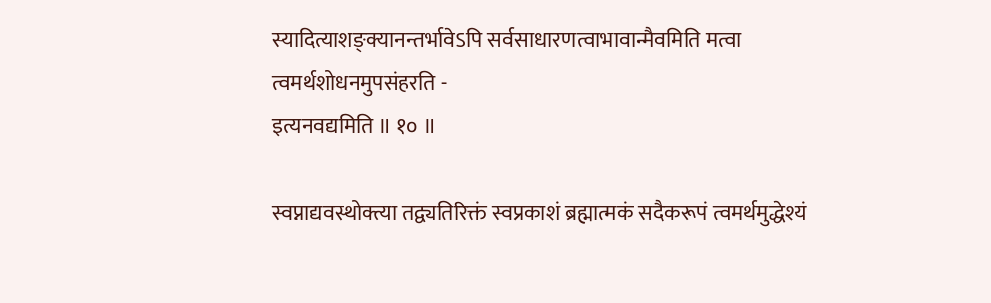स्यादित्याशङ्क्यानन्तर्भावेऽपि सर्वसाधारणत्वाभावान्मैवमिति मत्वा त्वमर्थशोधनमुपसंहरति -
इत्यनवद्यमिति ॥ १० ॥

स्वप्नाद्यवस्थोक्त्या तद्व्यतिरिक्तं स्वप्रकाशं ब्रह्मात्मकं सदैकरूपं त्वमर्थमुद्धेश्यं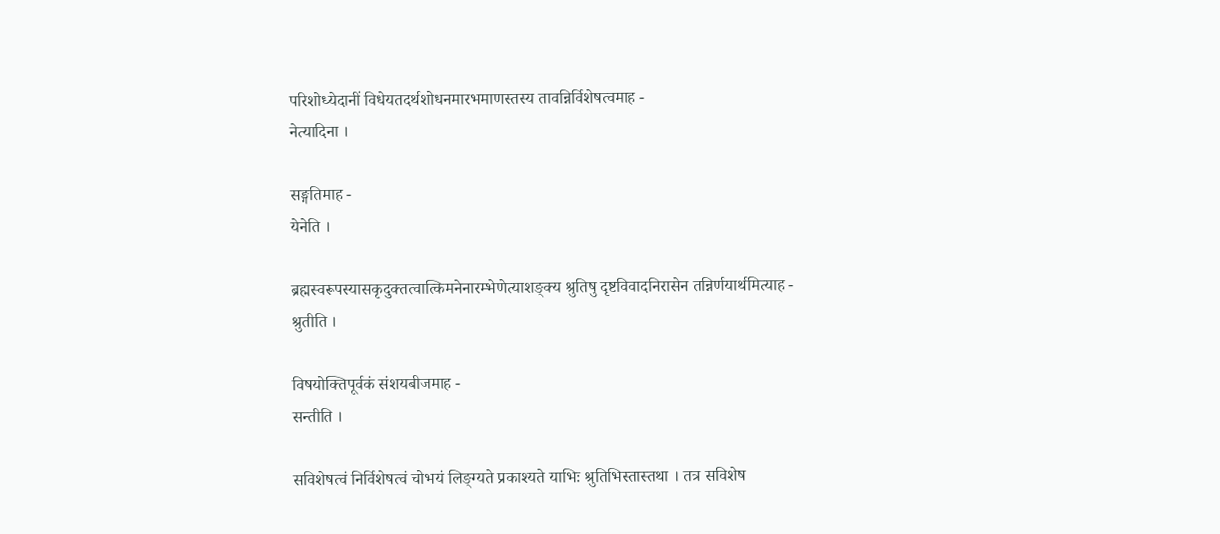परिशोध्येदानीं विधेयतदर्थशोधनमारभमाणस्तस्य तावन्निर्विशेषत्वमाह -
नेत्यादिना ।

सङ्गतिमाह -
येनेति ।

ब्रह्मस्वरूपस्यासकृदुक्तत्वात्किमनेनारम्भेणेत्याशङ्क्य श्रुतिषु दृष्टविवादनिरासेन तन्निर्णयार्थमित्याह -
श्रुतीति ।

विषयोक्तिपूर्वकं संशयबीजमाह -
सन्तीति ।

सविशेषत्वं निर्विशेषत्वं चोभयं लिङ्ग्यते प्रकाश्यते याभिः श्रुतिभिस्तास्तथा । तत्र सविशेष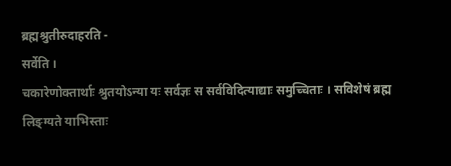ब्रह्मश्रुतीरुदाहरति -
सर्वेति ।
चकारेणोक्तार्थाः श्रुतयोऽन्या यः सर्वज्ञः स सर्वविदित्याद्याः समुच्चिताः । सविशेषं ब्रह्म लिङ्ग्यते याभिस्ताः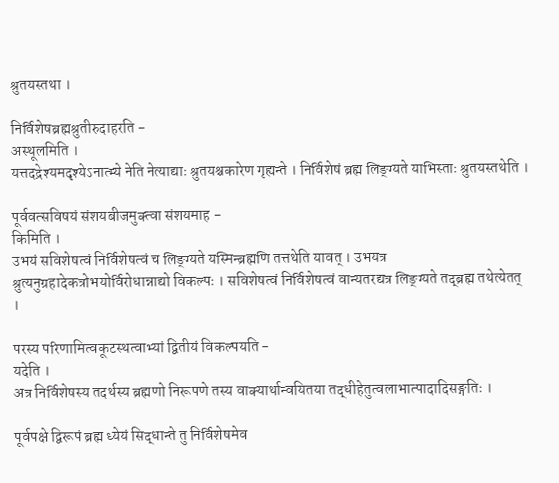श्रुतयस्तथा ।

निर्विशेषब्रह्मश्रुतीरुदाहरति -
अस्थूलमिति ।
यत्तदद्रेश्यमदृश्येऽनात्म्ये नेति नेत्याद्याः श्रुतयश्चकारेण गृह्यन्ते । निर्विशेषं ब्रह्म लिङ्ग्यते याभिस्ताः श्रुतयस्तथेति ।

पूर्ववत्सविषयं संशयबीजमुक्त्वा संशयमाह -
किमिति ।
उभयं सविशेषत्वं निर्विशेषत्वं च लिङ्ग्यते यस्मिन्ब्रह्मणि तत्तथेति यावत् । उभयत्र श्रुत्यनुग्रहादेकत्रोभयोर्विरोधान्नाद्यो विकल्पः । सविशेषत्वं निर्विशेषत्वं वान्यतरद्यत्र लिङ्ग्यते तद्ब्रह्म तथेत्येतत् ।

परस्य परिणामित्वकूटस्थत्वाभ्यां द्वितीयं विकल्पयति -
यदेति ।
अत्र निर्विशेषस्य तदर्थस्य ब्रह्मणो निरूपणे तस्य वाक्यार्थान्वयितया तद्धीहेतुत्वलाभात्पादादिसङ्गतिः ।

पूर्वपक्षे द्विरूपं ब्रह्म ध्येयं सिद्धान्ते तु निर्विशेषमेव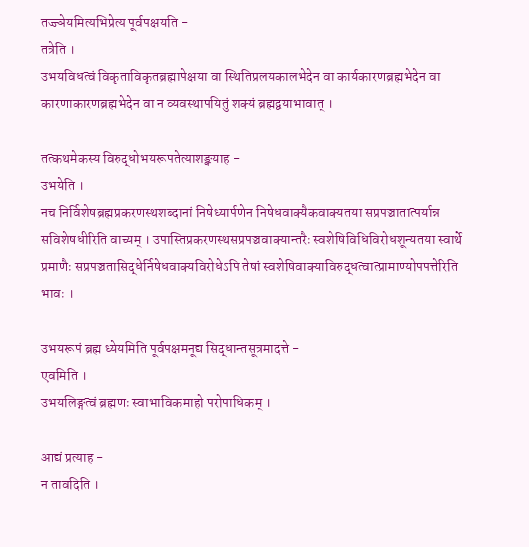तज्ज्ञेयमित्यभिप्रेत्य पूर्वपक्षयति -
तत्रेति ।
उभयविधत्वं विकृताविकृतब्रह्मापेक्षया वा स्थितिप्रलयकालभेदेन वा कार्यकारणब्रह्मभेदेन वा कारणाकारणब्रह्मभेदेन वा न व्यवस्थापयितुं शक्यं ब्रह्मद्वयाभावात् ।

तत्कथमेकस्य विरुद्धोभयरूपतेत्याशङ्क्याह -
उभयेति ।
नच निर्विशेषब्रह्मप्रकरणस्थशब्दानां निषेध्यार्पणेन निषेधवाक्यैकवाक्यतया सप्रपञ्चातात्पर्यान्न सविशेषधीरिति वाच्यम् । उपास्तिप्रकरणस्थसप्रपञ्चवाक्यान्तरैः स्वशेषिविधिविरोधशून्यतया स्वार्थे प्रमाणैः सप्रपञ्चतासिद्धेर्निषेधवाक्यविरोधेऽपि तेषां स्वशेषिवाक्याविरुद्धत्वात्प्रामाण्योपपत्तेरिति भावः ।

उभयरूपं ब्रह्म ध्येयमिति पूर्वपक्षमनूद्य सिद्धान्तसूत्रमादत्ते -
एवमिति ।
उभयलिङ्गत्वं ब्रह्मणः स्वाभाविकमाहो परोपाधिकम् ।

आद्यं प्रत्याह -
न तावदिति ।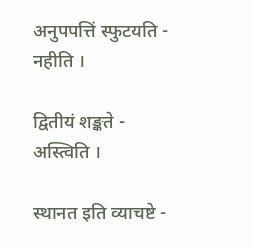अनुपपत्तिं स्फुटयति -
नहीति ।

द्वितीयं शङ्कते -
अस्त्विति ।

स्थानत इति व्याचष्टे -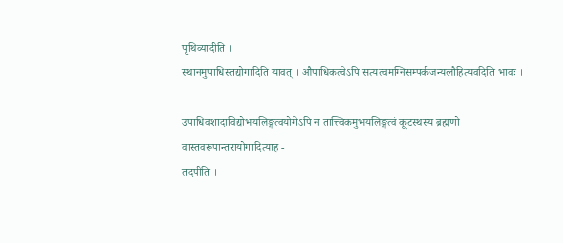पृथिव्यादीति ।
स्थानमुपाधिस्तद्योगादिति यावत् । औपाधिकत्वेऽपि सत्यत्वमग्निसम्पर्कजन्यलौहित्यवदिति भावः ।

उपाधिवशादाविद्योभयलिङ्गत्वयोगेऽपि न तात्त्विकमुभयलिङ्गत्वं कूटस्थस्य ब्रह्मणो वास्तवरूपान्तरायोगादित्याह -
तदपीति ।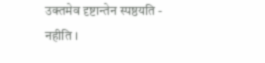उक्तमेव दृष्टान्तेन स्पष्ठयति -
नहीति ।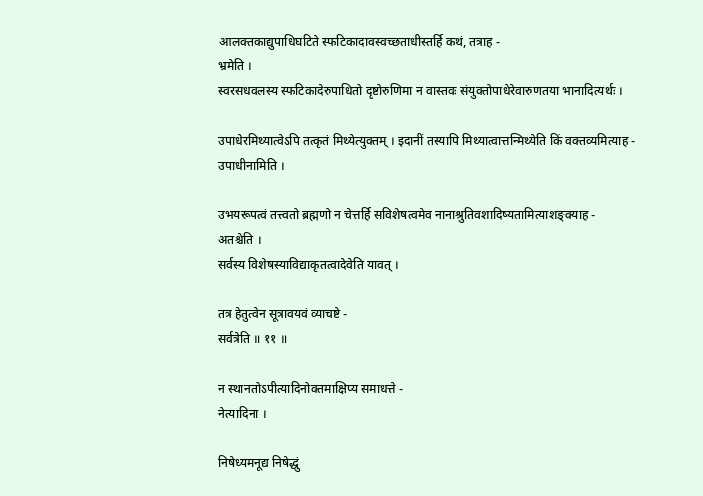आलक्तकाद्युपाधिघटिते स्फटिकादावस्वच्छताधीस्तर्हि कथं, तत्राह -
भ्रमेति ।
स्वरसधवलस्य स्फटिकादेरुपाधितो दृष्टोरुणिमा न वास्तवः संयुक्तोपाधेरेवारुणतया भानादित्यर्थः ।

उपाधेरमिथ्यात्वेऽपि तत्कृतं मिथ्येत्युक्तम् । इदानीं तस्यापि मिथ्यात्वात्तन्मिथ्येति किं वक्तव्यमित्याह -
उपाधीनामिति ।

उभयरूपत्वं तत्त्वतो ब्रह्मणो न चेत्तर्हि सविशेषत्वमेव नानाश्रुतिवशादिष्यतामित्याशङ्क्याह -
अतश्चेति ।
सर्वस्य विशेषस्याविद्याकृतत्वादेवेति यावत् ।

तत्र हेतुत्वेन सूत्रावयवं व्याचष्टे -
सर्वत्रेति ॥ ११ ॥

न स्थानतोऽपीत्यादिनोक्तमाक्षिप्य समाधत्ते -
नेत्यादिना ।

निषेध्यमनूद्य निषेद्धुं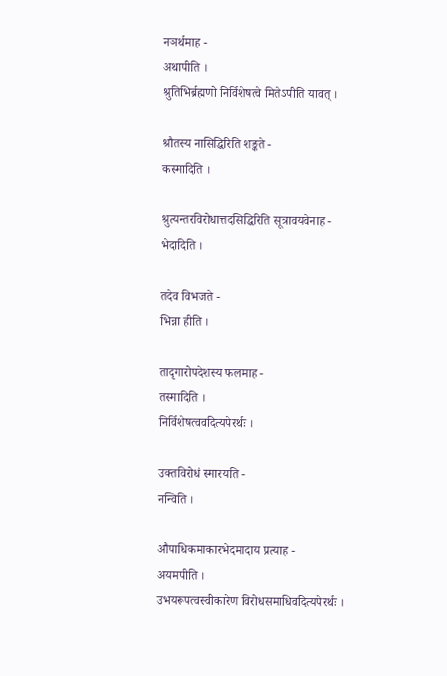नञर्थमाह -
अथापीति ।
श्रुतिभिर्ब्रह्मणो निर्विशेषत्वे मितेऽपीति यावत् ।

श्रौतस्य नासिद्धिरिति शङ्कते -
कस्मादिति ।

श्रुत्यन्तरविरोधात्तदसिद्धिरिति सूत्रावयवेनाह -
भेदादिति ।

तदेव विभजते -
भिन्ना हीति ।

तादृगारोपदेशस्य फलमाह -
तस्मादिति ।
निर्विशेषत्ववदित्यपेरर्थः ।

उक्तविरोधं स्मारयति -
नन्विति ।

औपाधिकमाकारभेदमादाय प्रत्याह -
अयमपीति ।
उभयरूपत्वस्वीकारेण विरोधसमाधिवदित्यपेरर्थः ।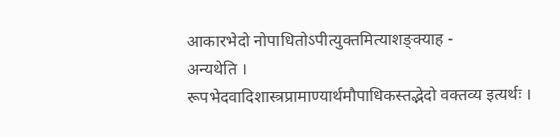आकारभेदो नोपाधितोऽपीत्युक्तमित्याशङ्क्याह -
अन्यथेति ।
रूपभेदवादिशास्त्रप्रामाण्यार्थमौपाधिकस्तद्भेदो वक्तव्य इत्यर्थः ।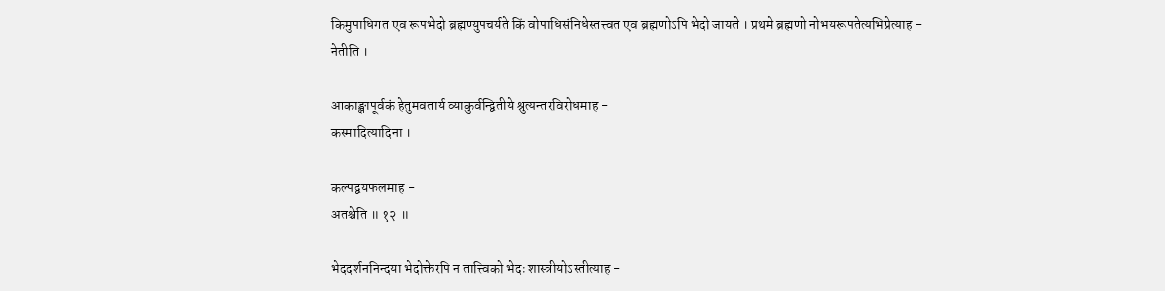किमुपाधिगत एव रूपभेदो ब्रह्मण्युपचर्यते किं वोपाधिसंनिधेस्तत्त्वत एव ब्रह्मणोऽपि भेदो जायते । प्रथमे ब्रह्मणो नोभयरूपतेत्यभिप्रेत्याह -
नेतीति ।

आकाङ्क्षापूर्वकं हेतुमवतार्य व्याकुर्वन्द्वितीये श्रुत्यन्तरविरोधमाह -
कस्मादित्यादिना ।

कल्पद्वयफलमाह -
अतश्चेति ॥ १२ ॥

भेददर्शननिन्दया भेदोक्तेरपि न तात्त्विको भेदः शास्त्रीयोऽस्तीत्याह -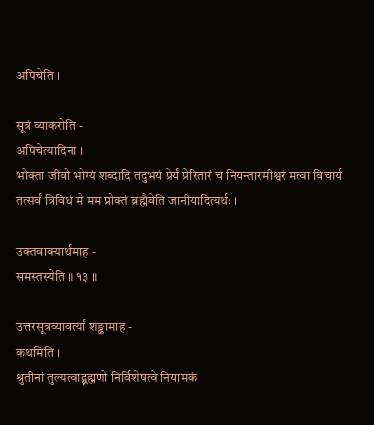अपिचेति ।

सूत्रं व्याकरोति -
अपिचेत्यादिना ।
भोक्ता जीवो भोग्यं शब्दादि तदुभयं प्रेर्यं प्रेरितारं च नियन्तारमीश्वरं मत्वा विचार्य तत्सर्वं त्रिविधं मे मम प्रोक्तं ब्रह्मैवेति जानीयादित्यर्थः ।

उक्तवाक्यार्थमाह -
समस्तस्येति ॥ १३ ॥

उत्तरसूत्रव्यावर्त्यां शङ्कामाह -
कथमिति ।
श्रुतीनां तुल्यत्वाद्ब्रह्मणो निर्विशेषत्वे नियामकं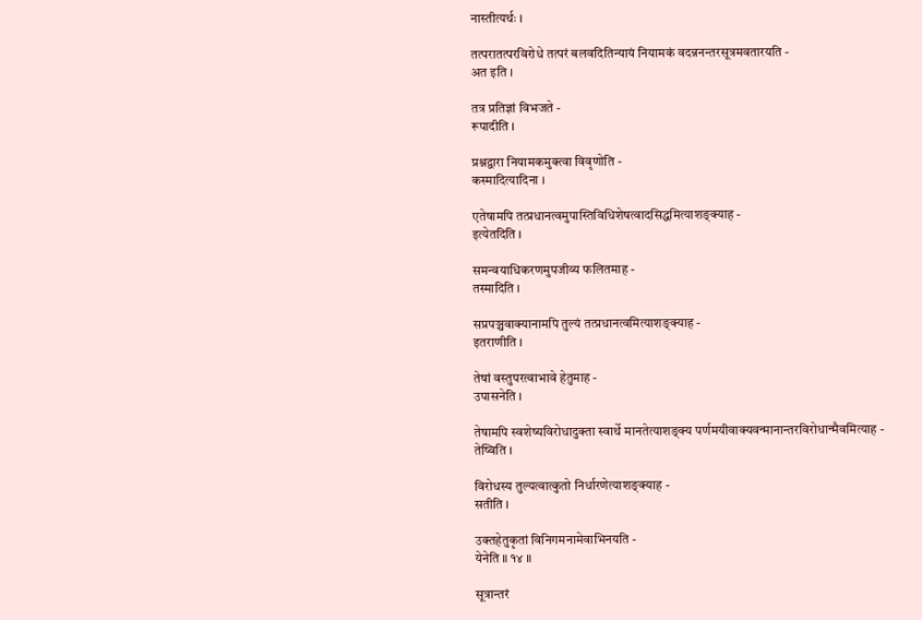नास्तीत्यर्थः ।

तत्परातत्परविरोधे तत्परं बलवदितिन्यायं नियामकं वदन्ननन्तरसूत्रमवतारयति -
अत इति ।

तत्र प्रतिज्ञां विभजते -
रूपादीति ।

प्रश्नद्वारा नियामकमुक्त्वा विवृणोति -
कस्मादित्यादिना ।

एतेषामपि तत्प्रधानत्वमुपास्तिविधिशेषत्वादसिद्धमित्याशङ्क्याह -
इत्येतदिति ।

समन्वयाधिकरणमुपजीव्य फलितमाह -
तस्मादिति ।

सप्रपञ्चवाक्यानामपि तुल्यं तत्प्रधानत्वमित्याशङ्क्याह -
इतराणीति ।

तेषां वस्तुपरत्वाभावे हेतुमाह -
उपासनेति ।

तेषामपि स्वशेष्यविरोधादुक्ता स्वार्थे मानतेत्याशङ्क्य पर्णमयीवाक्यवन्मानान्तरविरोधान्मैवमित्याह -
तेष्विति ।

विरोधस्य तुल्यत्वात्कुतो निर्धारणेत्याशङ्क्याह -
सतीति ।

उक्तहेतुकृतां विनिगमनामेवाभिनयति -
येनेति ॥ १४ ॥

सूत्रान्तरं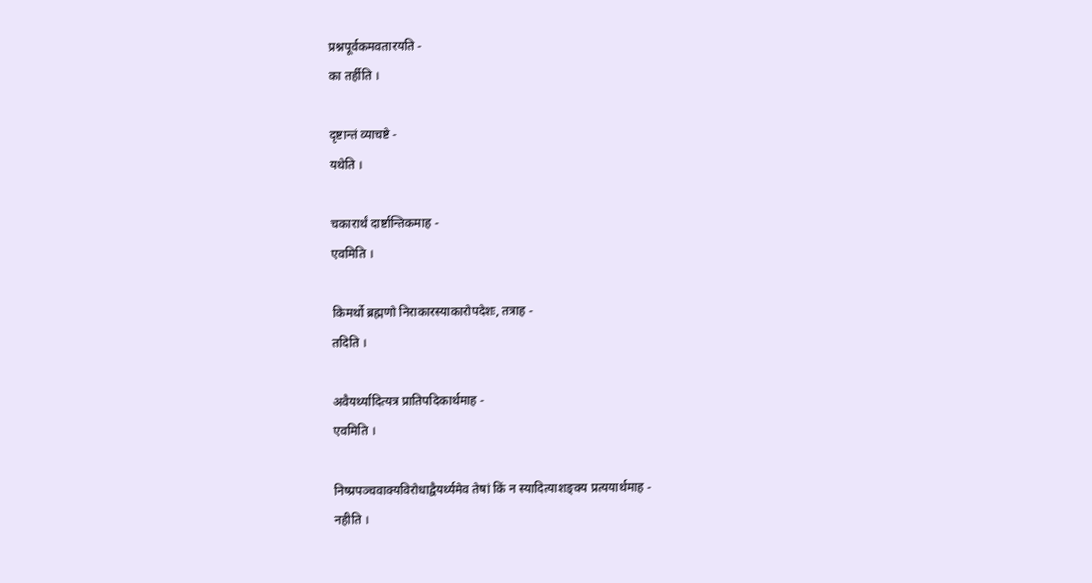प्रश्नपूर्वकमवतारयति -
का तर्हीति ।

दृष्टान्तं व्याचष्टे -
यथेति ।

चकारार्थं दार्ष्टान्तिकमाह -
एवमिति ।

किमर्थो ब्रह्मणो निराकारस्याकारोपदेशः, तत्राह -
तदिति ।

अवैयर्थ्यादित्यत्र प्रातिपदिकार्थमाह -
एवमिति ।

निष्प्रपञ्चवाक्यविरोधाद्वैयर्थ्यमेव तेषां किं न स्यादित्याशङ्क्य प्रत्ययार्थमाह -
नहीति ।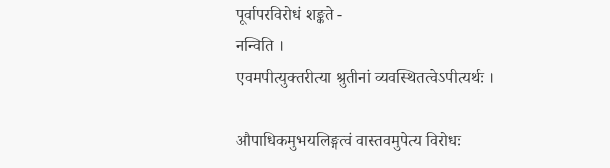पूर्वापरविरोधं शङ्कते -
नन्विति ।
एवमपीत्युक्तरीत्या श्रुतीनां व्यवस्थितत्वेऽपीत्यर्थः ।

औपाधिकमुभयलिङ्गत्वं वास्तवमुपेत्य विरोधः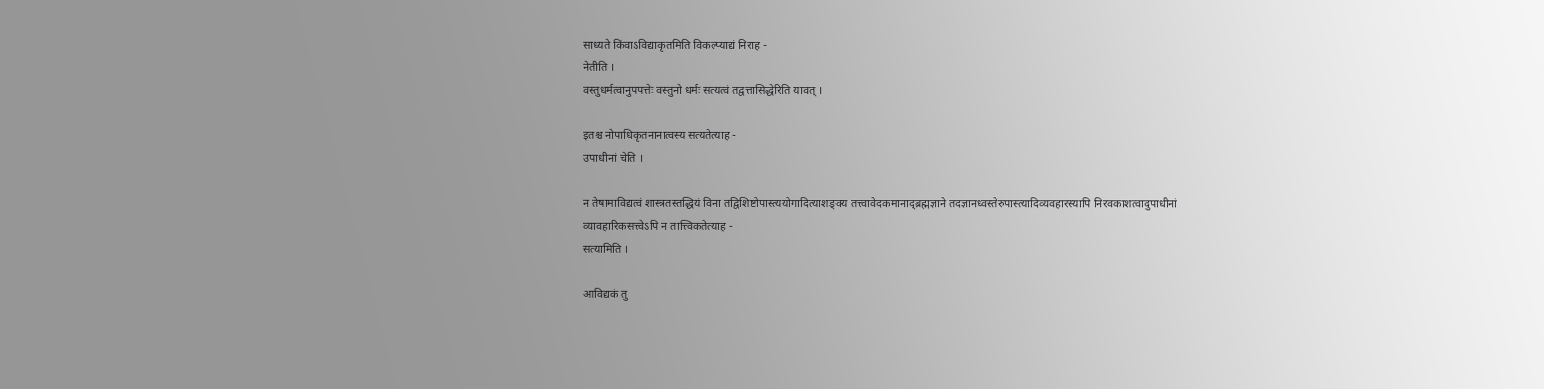साध्यते किंवाऽविद्याकृतमिति विकल्प्याद्यं निराह -
नेतीति ।
वस्तुधर्मत्वानुपपत्तेः वस्तुनो धर्मः सत्यत्वं तद्वत्तासिद्धेरिति यावत् ।

इतश्च नोपाधिकृतनानात्वस्य सत्यतेत्याह -
उपाधीनां चेति ।

न तेषामाविद्यत्वं शास्त्रतस्तद्धियं विना तद्विशिष्टोपास्त्ययोगादित्याशङ्क्य तत्त्वावेदकमानाद्ब्रह्मज्ञाने तदज्ञानध्वस्तेरुपास्त्यादिव्यवहारस्यापि निरवकाशत्वादुपाधीनां व्यावहारिकसत्त्वेऽपि न तात्त्विकतेत्याह -
सत्यामिति ।

आविद्यकं तु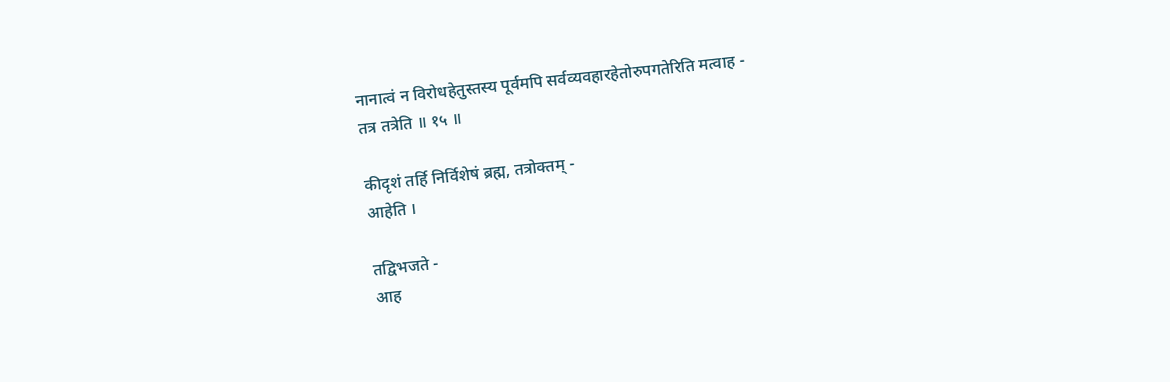नानात्वं न विरोधहेतुस्तस्य पूर्वमपि सर्वव्यवहारहेतोरुपगतेरिति मत्वाह -
तत्र तत्रेति ॥ १५ ॥

कीदृशं तर्हि निर्विशेषं ब्रह्म, तत्रोक्तम् -
आहेति ।

तद्विभजते -
आह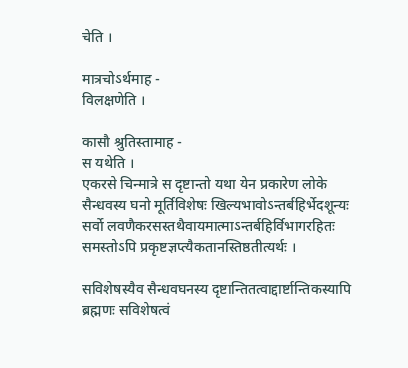चेति ।

मात्रचोऽर्थमाह -
विलक्षणेति ।

कासौ श्रुतिस्तामाह -
स यथेति ।
एकरसे चिन्मात्रे स दृष्टान्तो यथा येन प्रकारेण लोके सैन्धवस्य घनो मूर्तिविशेषः खिल्यभावोऽन्तर्बहिर्भेदशून्यः सर्वो लवणैकरसस्तथैवायमात्माऽन्तर्बहिर्विभागरहितः समस्तोऽपि प्रकृष्टज्ञप्त्यैकतानस्तिष्ठतीत्यर्थः ।

सविशेषस्यैव सैन्धवघनस्य दृष्टान्तितत्वाद्दार्ष्टान्तिकस्यापि ब्रह्मणः सविशेषत्वं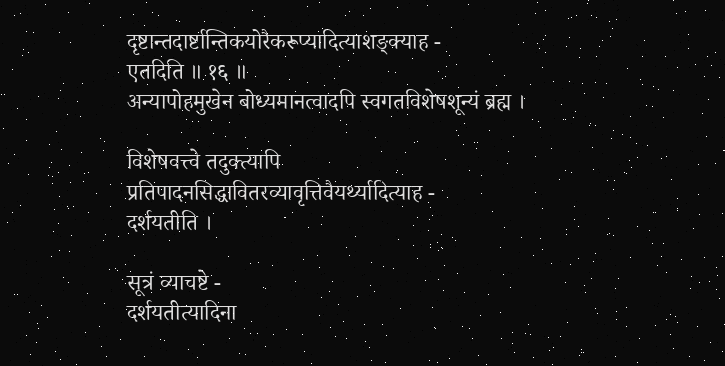दृष्टान्तदार्ष्टान्तिकयोरैकरूप्यादित्याशङ्क्याह -
एतदिति ॥ १६ ॥
अन्यापोहमुखेन बोध्यमानत्वादपि स्वगतविशेषशून्यं ब्रह्म ।

विशेषवत्त्वे तदुक्त्यापि प्रतिपादनसिद्धावितरव्यावृत्तिवैयर्थ्यादित्याह -
दर्शयतीति ।

सूत्रं व्याचष्टे -
दर्शयतीत्यादिना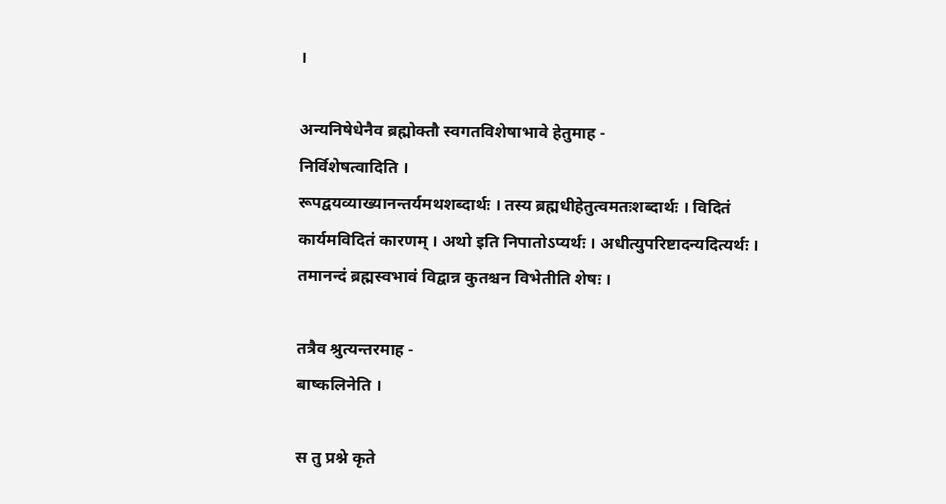।

अन्यनिषेधेनैव ब्रह्मोक्तौ स्वगतविशेषाभावे हेतुमाह -
निर्विशेषत्वादिति ।
रूपद्वयव्याख्यानन्तर्यमथशब्दार्थः । तस्य ब्रह्मधीहेतुत्वमतःशब्दार्थः । विदितं कार्यमविदितं कारणम् । अथो इति निपातोऽप्यर्थः । अधीत्युपरिष्टादन्यदित्यर्थः । तमानन्दं ब्रह्मस्वभावं विद्वान्न कुतश्चन विभेतीति शेषः ।

तत्रैव श्रुत्यन्तरमाह -
बाष्कलिनेति ।

स तु प्रश्ने कृते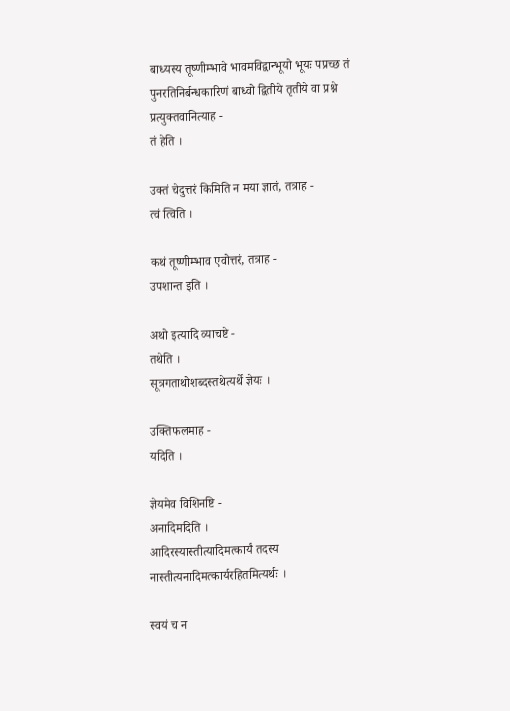बाध्यस्य तूष्णीम्भावे भावमविद्वान्भूयो भूयः पप्रच्छ तं पुनरतिनिर्बन्धकारिणं बाध्वो द्वितीये तृतीये वा प्रश्ने प्रत्युक्तवानित्याह -
तं हेति ।

उक्तं चेदुत्तरं किमिति न मया ज्ञातं, तत्राह -
त्वं त्विति ।

कथं तूष्णीम्भाव एवोत्तरं, तत्राह -
उपशान्त इति ।

अथो इत्यादि व्याचष्टे -
तथेति ।
सूत्रगताथोशब्दस्तथेत्यर्थे ज्ञेयः ।

उक्तिफलमाह -
यदिति ।

ज्ञेयमेव विशिनष्टि -
अनादिमदिति ।
आदिरस्यास्तीत्यादिमत्कार्यं तदस्य नास्तीत्यनादिमत्कार्यरहितमित्यर्थः ।

स्वयं च न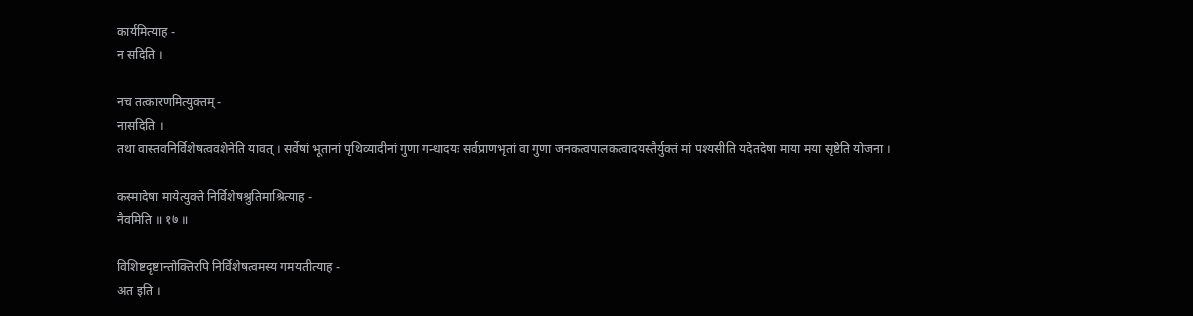कार्यमित्याह -
न सदिति ।

नच तत्कारणमित्युक्तम् -
नासदिति ।
तथा वास्तवनिर्विशेषत्ववशेनेति यावत् । सर्वेषां भूतानां पृथिव्यादीनां गुणा गन्धादयः सर्वप्राणभृतां वा गुणा जनकत्वपालकत्वादयस्तैर्युक्तं मां पश्यसीति यदेतदेषा माया मया सृष्टेति योजना ।

कस्मादेषा मायेत्युक्ते निर्विशेषश्रुतिमाश्रित्याह -
नैवमिति ॥ १७ ॥

विशिष्टदृष्टान्तोक्तिरपि निर्विशेषत्वमस्य गमयतीत्याह -
अत इति ।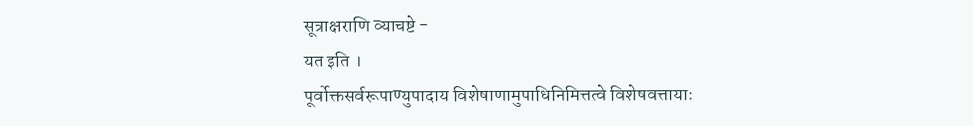सूत्राक्षराणि व्याचष्टे -
यत इति ।
पूर्वोक्तसर्वरूपाण्युपादाय विशेषाणामुपाधिनिमित्तत्वे विशेषवत्तायाः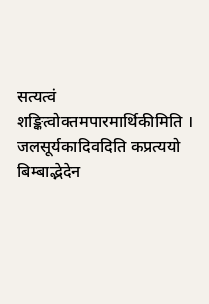सत्यत्वं शङ्कित्वोक्तमपारमार्थिकीमिति । जलसूर्यकादिवदिति कप्रत्ययो बिम्बाद्भेदेन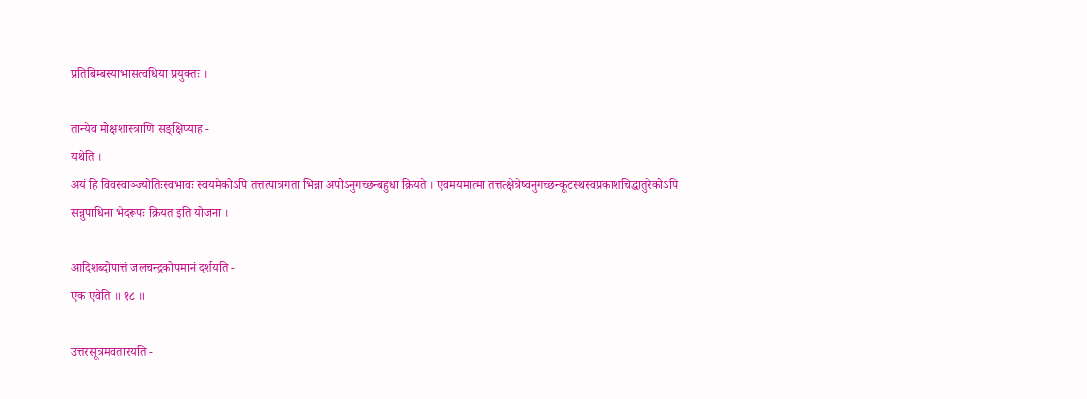प्रतिबिम्बस्याभासत्वधिया प्रयुक्तः ।

तान्येव मोक्षशास्त्राणि सङ्क्षिप्याह -
यथेति ।
अयं हि विवस्वाञ्ज्योतिःस्वभावः स्वयमेकोऽपि तत्तत्पात्रगता भिन्ना अपोऽनुगच्छन्बहुधा क्रियते । एवमयमात्मा तत्तत्क्षेत्रेष्वनुगच्छन्कूटस्थस्वप्रकाशचिद्धातुरेकोऽपि सन्नुपाधिना भेदरूपः क्रियत इति योजना ।

आदिशब्दोपात्तं जलचन्द्रकोपमानं दर्शयति -
एक एवेति ॥ १८ ॥

उत्तरसूत्रमवतारयति -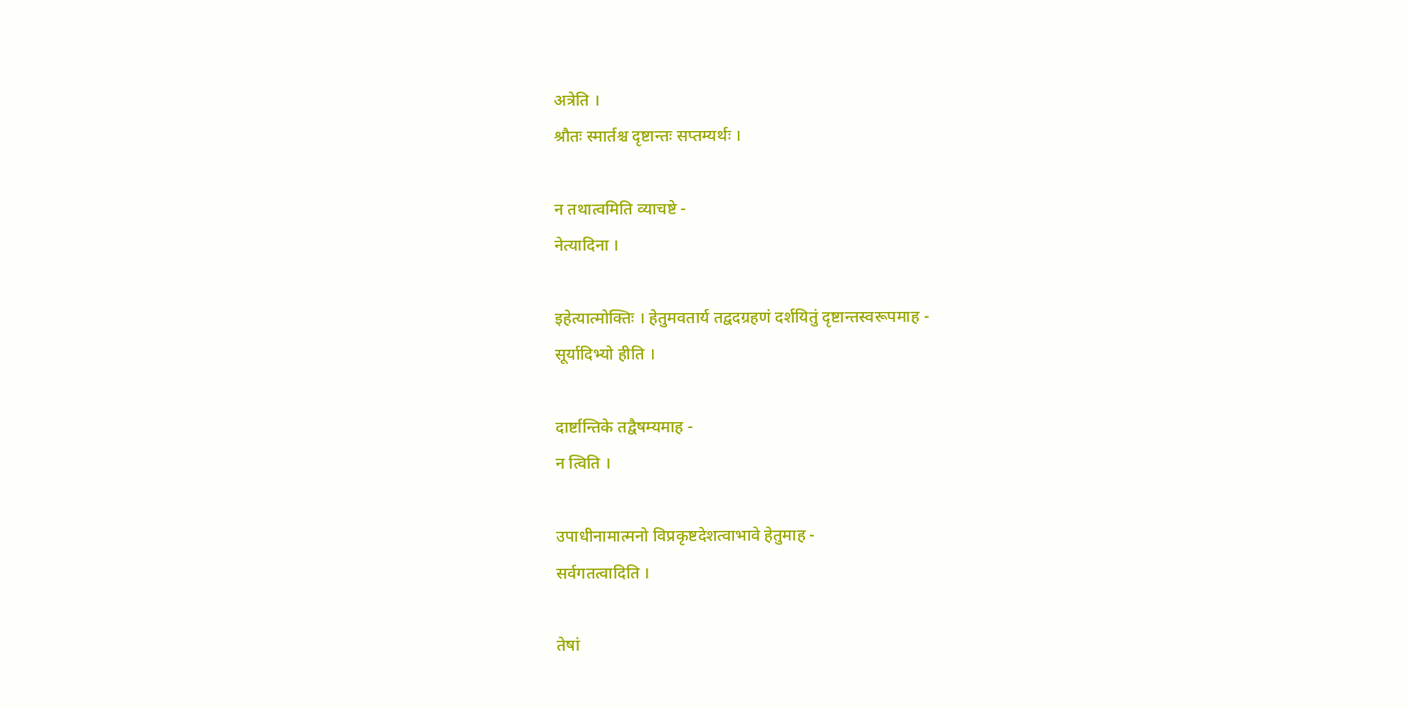अत्रेति ।
श्रौतः स्मार्तश्च दृष्टान्तः सप्तम्यर्थः ।

न तथात्वमिति व्याचष्टे -
नेत्यादिना ।

इहेत्यात्मोक्तिः । हेतुमवतार्य तद्वदग्रहणं दर्शयितुं दृष्टान्तस्वरूपमाह -
सूर्यादिभ्यो हीति ।

दार्ष्टान्तिके तद्वैषम्यमाह -
न त्विति ।

उपाधीनामात्मनो विप्रकृष्टदेशत्वाभावे हेतुमाह -
सर्वगतत्वादिति ।

तेषां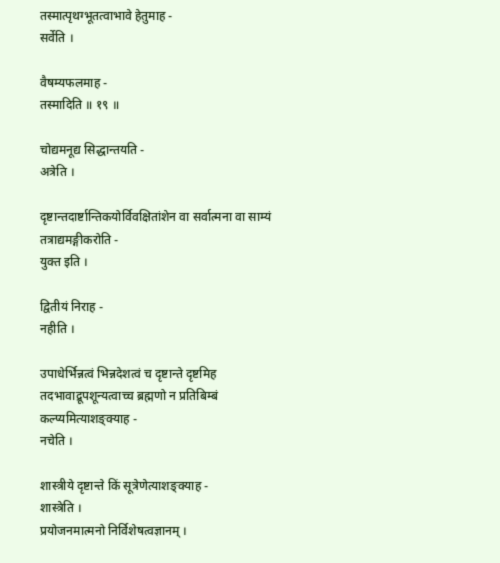तस्मात्पृथग्भूतत्वाभावे हेतुमाह -
सर्वेति ।

वैषम्यफलमाह -
तस्मादिति ॥ १९ ॥

चोद्यमनूद्य सिद्धान्तयति -
अत्रेति ।

दृष्टान्तदार्ष्टान्तिकयोर्विवक्षितांशेन वा सर्वात्मना वा साम्यं तत्राद्यमङ्गीकरोति -
युक्त इति ।

द्वितीयं निराह -
नहीति ।

उपाधेर्भिन्नत्वं भिन्नदेशत्वं च दृष्टान्ते दृष्टमिह तदभावाद्रूपशून्यत्वाच्च ब्रह्मणो न प्रतिबिम्बं कल्प्यमित्याशङ्क्याह -
नचेति ।

शास्त्रीये दृष्टान्ते किं सूत्रेणेत्याशङ्क्याह -
शास्त्रेति ।
प्रयोजनमात्मनो निर्विशेषत्वज्ञानम् ।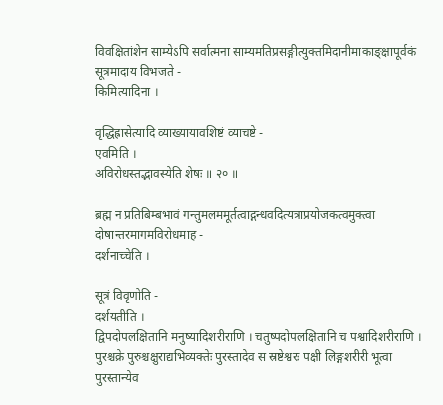विवक्षितांशेन साम्येऽपि सर्वात्मना साम्यमतिप्रसङ्गीत्युक्तमिदानीमाकाङ्क्षापूर्वकं सूत्रमादाय विभजते -
किमित्यादिना ।

वृद्धिह्रासेत्यादि व्याख्यायावशिष्टं व्याचष्टे -
एवमिति ।
अविरोधस्तद्भावस्येति शेषः ॥ २० ॥

ब्रह्म न प्रतिबिम्बभावं गन्तुमलममूर्तत्वाद्गन्धवदित्यत्राप्रयोजकत्वमुक्त्वा दोषान्तरमागमविरोधमाह -
दर्शनाच्चेति ।

सूत्रं विवृणोति -
दर्शयतीति ।
द्विपदोपलक्षितानि मनुष्यादिशरीराणि । चतुष्पदोपलक्षितानि च पश्वादिशरीराणि । पुरश्चक्रे पुरुश्चक्षुराद्यभिव्यक्तेः पुरस्तादेव स स्रष्टेश्वरः पक्षी लिङ्गशरीरी भूत्वा पुरस्तान्येव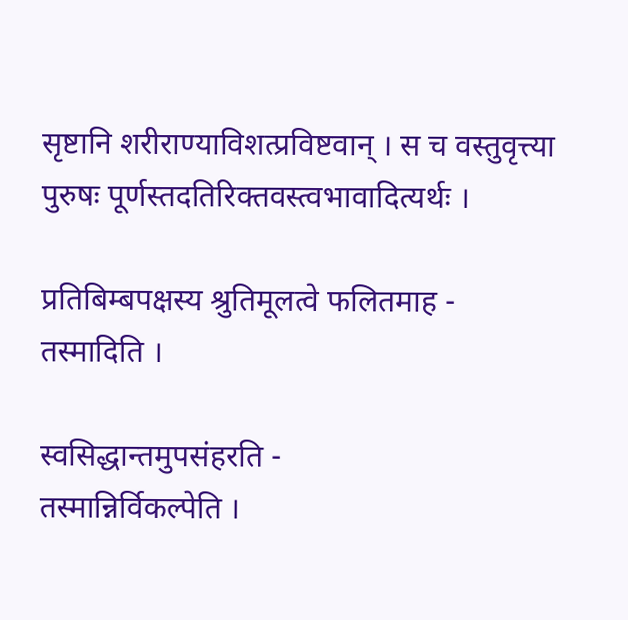सृष्टानि शरीराण्याविशत्प्रविष्टवान् । स च वस्तुवृत्त्या पुरुषः पूर्णस्तदतिरिक्तवस्त्वभावादित्यर्थः ।

प्रतिबिम्बपक्षस्य श्रुतिमूलत्वे फलितमाह -
तस्मादिति ।

स्वसिद्धान्तमुपसंहरति -
तस्मान्निर्विकल्पेति ।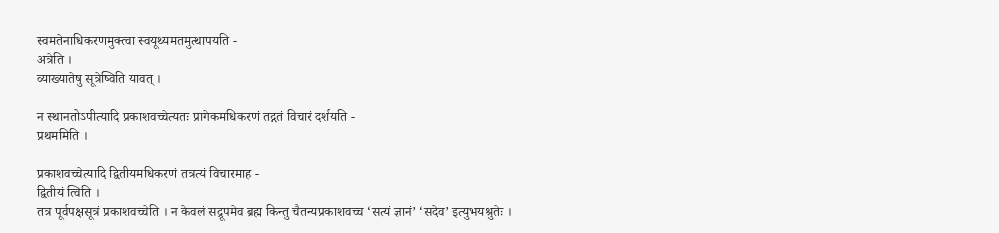स्वमतेनाधिकरणमुक्त्वा स्वयूथ्यमतमुत्थापयति -
अत्रेति ।
व्याख्यातेषु सूत्रेष्विति यावत् ।

न स्थानतोऽपीत्यादि प्रकाशवच्चेत्यतः प्रागेकमधिकरणं तद्गतं विचारं दर्शयति -
प्रथममिति ।

प्रकाशवच्चेत्यादि द्वितीयमधिकरणं तत्रत्यं विचारमाह -
द्वितीयं त्विति ।
तत्र पूर्वपक्षसूत्रं प्रकाशवच्चेति । न केवलं सद्रूपमेव ब्रह्म किन्तु चैतन्यप्रकाशवच्च ‘सत्यं ज्ञानं’ ‘सदेव’ इत्युभयश्रुतेः ।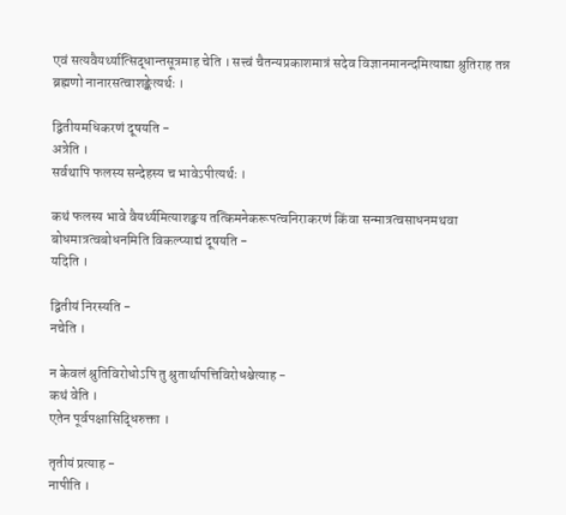एवं सत्यवैयर्थ्यात्सिद्धान्तसूत्रमाह चेति । सत्त्वं चैतन्यप्रकाशमात्रं सदेव विज्ञानमानन्दमित्याद्या श्रुतिराह तन्न ब्रह्मणो नानारसत्वाशङ्केत्यर्थः ।

द्वितीयमधिकरणं दूषयति -
अत्रेति ।
सर्वथापि फलस्य सन्देहस्य च भावेऽपीत्यर्थः ।

कथं फलस्य भावे वैयर्थ्यमित्याशङ्क्य तत्किमनेकरूपत्वनिराकरणं किंवा सन्मात्रत्वसाधनमथवा बोधमात्रत्वबोधनमिति विकल्प्याद्यं दूषयति -
यदिति ।

द्वितीयं निरस्यति -
नचेति ।

न केवलं श्रुतिविरोधोऽपि तु श्रुतार्थापत्तिविरोधश्चेत्याह -
कथं वेति ।
एतेन पूर्वपक्षासिद्धिरुक्ता ।

तृतीयं प्रत्याह -
नापीति ।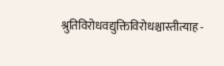श्रुतिविरोधवद्युक्तिविरोधश्चास्तीत्याह -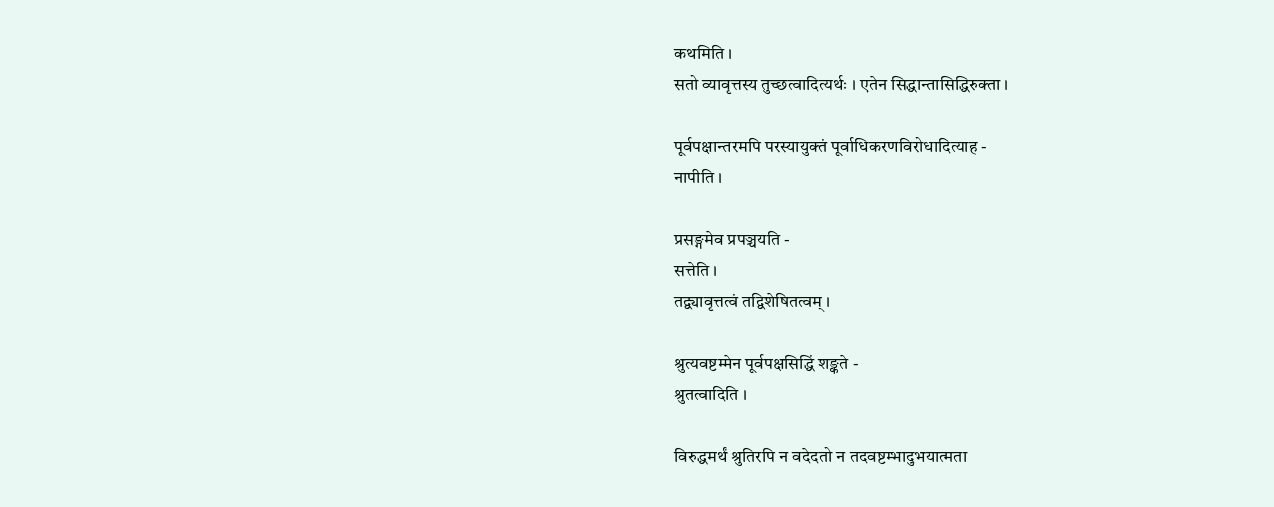कथमिति ।
सतो व्यावृत्तस्य तुच्छत्वादित्यर्थः । एतेन सिद्धान्तासिद्धिरुक्ता ।

पूर्वपक्षान्तरमपि परस्यायुक्तं पूर्वाधिकरणविरोधादित्याह -
नापीति ।

प्रसङ्गमेव प्रपञ्चयति -
सत्तेति ।
तद्व्यावृत्तत्वं तद्विशेषितत्वम् ।

श्रुत्यवष्टम्मेन पूर्वपक्षसिद्धिं शङ्कते -
श्रुतत्वादिति ।

विरुद्धमर्थं श्रुतिरपि न वदेदतो न तदवष्टम्भादुभयात्मता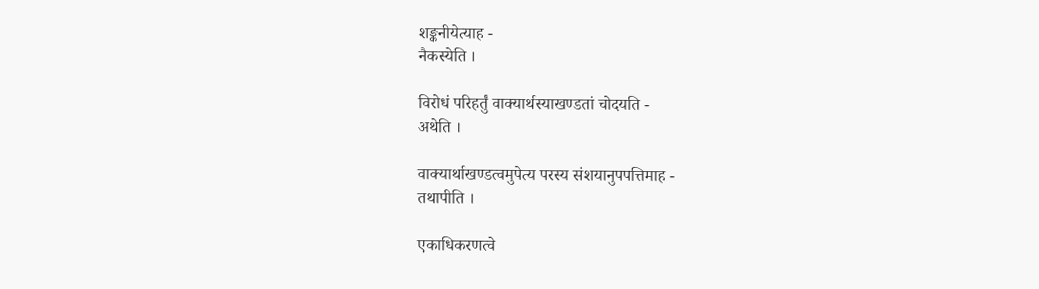शङ्कनीयेत्याह -
नैकस्येति ।

विरोधं परिहर्तुं वाक्यार्थस्याखण्डतां चोदयति -
अथेति ।

वाक्यार्थाखण्डत्वमुपेत्य परस्य संशयानुपपत्तिमाह -
तथापीति ।

एकाधिकरणत्वे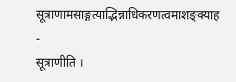सूत्राणामसाङ्गत्याद्भिन्नाधिकरणत्वमाशङ्क्याह -
सूत्राणीति ।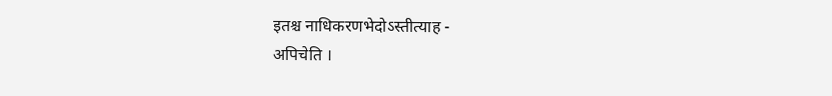इतश्च नाधिकरणभेदोऽस्तीत्याह -
अपिचेति ।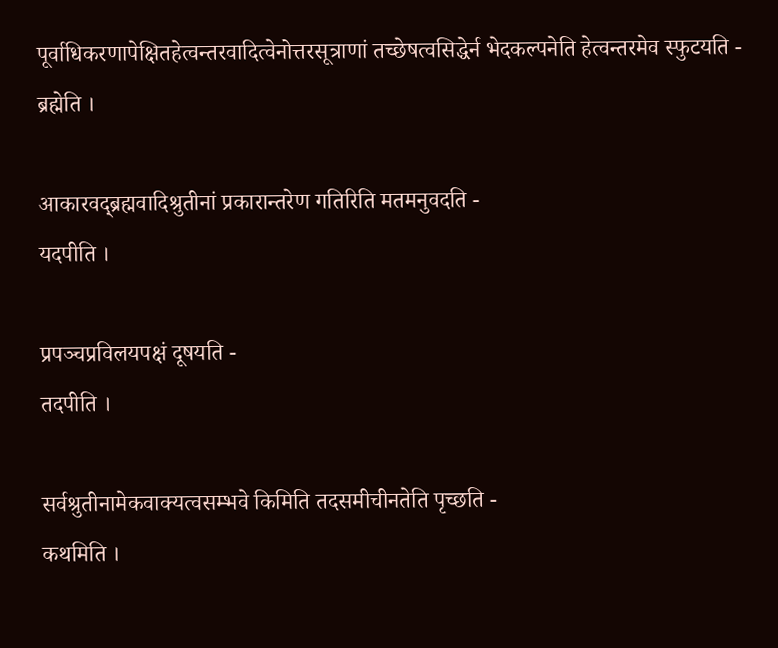पूर्वाधिकरणापेक्षितहेत्वन्तरवादित्वेनोत्तरसूत्राणां तच्छेषत्वसिद्धेर्न भेदकल्पनेति हेत्वन्तरमेव स्फुटयति -
ब्रह्मेति ।

आकारवद्ब्रह्मवादिश्रुतीनां प्रकारान्तरेण गतिरिति मतमनुवदति -
यदपीति ।

प्रपञ्चप्रविलयपक्षं दूषयति -
तदपीति ।

सर्वश्रुतीनामेकवाक्यत्वसम्भवे किमिति तदसमीचीनतेति पृच्छति -
कथमिति ।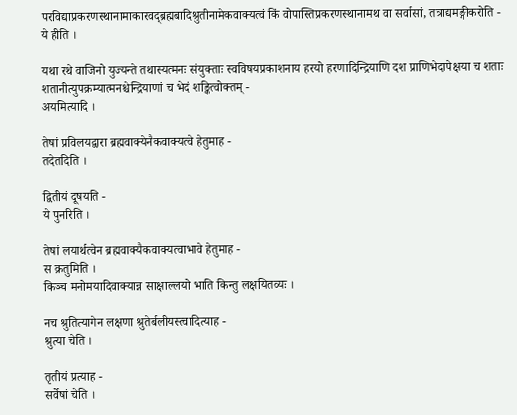परविद्याप्रकरणस्थानामाकारवद्ब्रह्मबादिश्रुतीनामेकवाक्यत्वं किं वोपास्तिप्रकरणस्थानामथ वा सर्वासां, तत्राद्यमङ्गीकरोति -
ये हीति ।

यथा रथे वाजिनो युज्यन्ते तथास्यत्मनः संयुक्ताः स्वविषयप्रकाशनाय हरयो हरणादिन्द्रियाणि दश प्राणिभेदापेक्षया च शताः शतानीत्युपक्रम्यात्मनश्चेन्द्रियाणां च भेदं शङ्कित्वोक्तम् -
अयमित्यादि ।

तेषां प्रविलयद्वारा ब्रह्मवाक्येनैकवाक्यत्वे हेतुमाह -
तदेतदिति ।

द्वितीयं दूषयति -
ये पुनरिति ।

तेषां लयार्थत्वेन ब्रह्मवाक्यैकवाक्यत्वाभावे हेतुमाह -
स क्रतुमिति ।
किञ्च मनोमयादिवाक्यान्न साक्षाल्लयो भाति किन्तु लक्षयितव्यः ।

नच श्रुतित्यागेन लक्षणा श्रुतेर्बलीयस्त्वादित्याह -
श्रुत्या चेति ।

तृतीयं प्रत्याह -
सर्वेषां चेति ।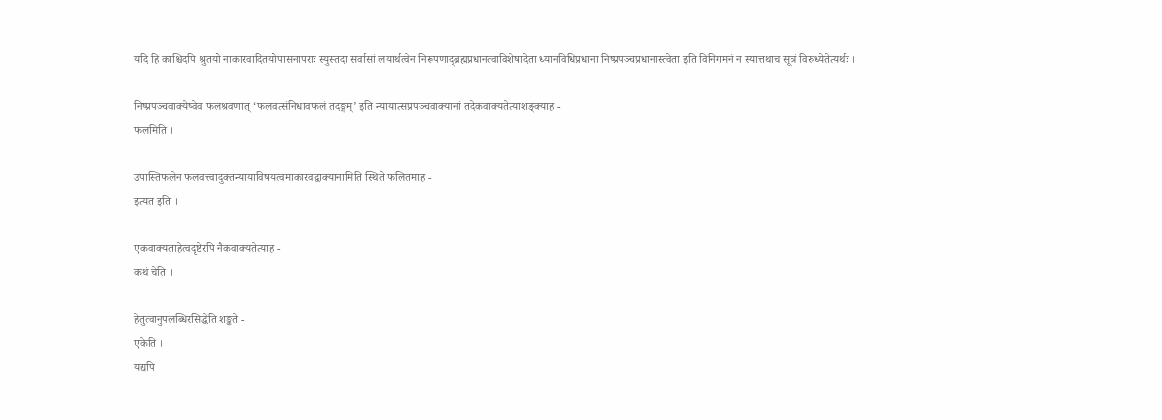यदि हि काश्चिदपि श्रुतयो नाकारवादितयोपासनापराः स्युस्तदा सर्वासां लयार्थत्वेन निरूपणाद्ब्रह्मप्रधानत्वाविशेषादेता ध्यानविधिप्रधाना निष्प्रपञ्चप्रधानास्त्वेता इति विनिगमनं न स्यात्तथाच सूत्रं विरुध्येतेत्यर्थः ।

निष्प्रपञ्चवाक्येष्वेव फलश्रवणात् ‘फलवत्संनिधावफलं तदङ्गम्’ इति न्यायात्सप्रपञ्चवाक्यानां तदेकवाक्यतेत्याशङ्क्याह -
फलमिति ।

उपास्तिफलेन फलवत्त्वादुक्तन्यायाविषयत्वमाकारवद्वाक्यानामिति स्थिते फलितमाह -
इत्यत इति ।

एकवाक्यताहेत्वदृष्टेरपि नैकवाक्यतेत्याह -
कथं चेति ।

हेतुत्वानुपलब्धिरसिद्धेति शङ्कते -
एकेति ।
यद्यपि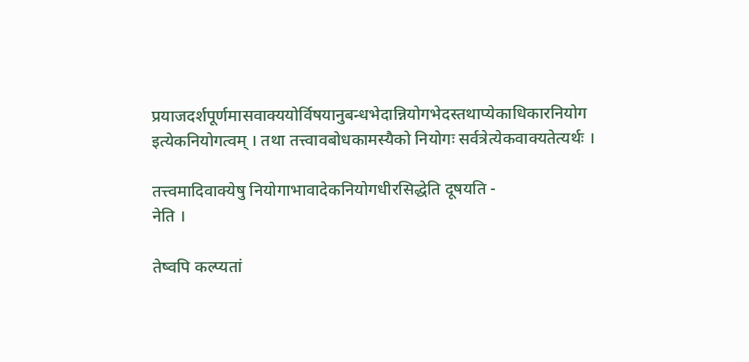प्रयाजदर्शपूर्णमासवाक्ययोर्विषयानुबन्धभेदान्नियोगभेदस्तथाप्येकाधिकारनियोग इत्येकनियोगत्वम् । तथा तत्त्वावबोधकामस्यैको नियोगः सर्वत्रेत्येकवाक्यतेत्यर्थः ।

तत्त्वमादिवाक्येषु नियोगाभावादेकनियोगधीरसिद्धेति दूषयति -
नेति ।

तेष्वपि कल्प्यतां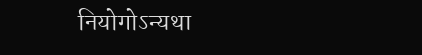नियोगोऽन्यथा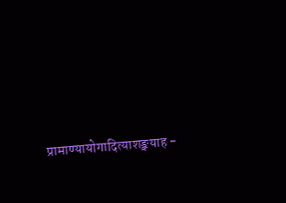प्रामाण्यायोगादित्याशङ्क्याह -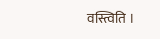वस्त्विति ।